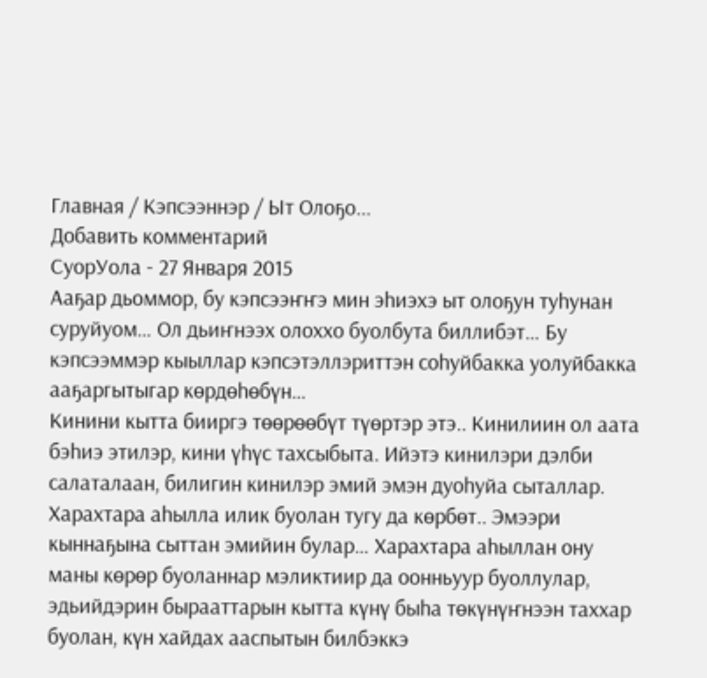Главная / Кэпсээннэр / Ыт Олоҕо...
Добавить комментарий
СуорУола - 27 Января 2015
Ааҕар дьоммор, бу кэпсээҥҥэ мин эһиэхэ ыт олоҕун туһунан суруйуом… Ол дьиҥнээх олоххо буолбута биллибэт… Бу кэпсээммэр кыыллар кэпсэтэллэриттэн соһуйбакка уолуйбакка ааҕаргытыгар көрдөһөбүн…
Кинини кытта бииргэ төөрөөбүт түөртэр этэ.. Кинилиин ол аата бэһиэ этилэр, кини үһүс тахсыбыта. Ийэтэ кинилэри дэлби салаталаан, билигин кинилэр эмий эмэн дуоһуйа сыталлар. Харахтара аһылла илик буолан тугу да көрбөт.. Эмээри кыннаҕына сыттан эмийин булар… Харахтара аһыллан ону маны көрөр буоланнар мэликтиир да оонньуур буоллулар, эдьийдэрин бырааттарын кытта күнү быһа төкүнүҥнээн таххар буолан, күн хайдах ааспытын билбэккэ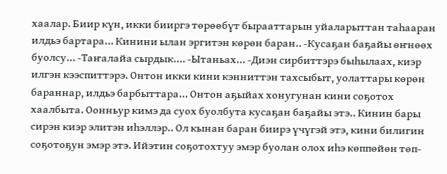хаалар. Биир күн, икки бииргэ төрөөбүт бырааттарын уйаларыттан таһааран илдьэ бартара… Кинини ылан эргитэн көрөн баран.. -Кусаҕан баҕайы өҥнөөх буолсу… -Таҥалайа сырдык…. -Ытаньах… -Диэн сирбиттэрэ быһылаах, киэр илгэн кээспиттэрэ. Онтон икки кини кэнниттэн тахсыбыт, уолаттары көрөн бараннар, илдьэ барбыттара… Онтон аҕыйах хонугунан кини соҕотох хаалбыта. Оонньур кимэ да суох буолбута кусаҕан баҕайы этэ.. Кинин бары сирэн киэр элитэн иһэллэр.. Ол кынан баран биирэ үчүгэй этэ, кини билигин соҕотоҕун эмэр этэ. Ийэтин соҕотохтуу эмэр буолан олох иһэ көппөйөн төп-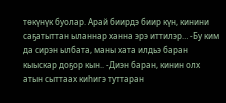төкүнүк буолар. Арай биирдэ биир күн, кинини саҕатыттан ыланнар ханна эрэ иттилэр… -Бу ким да сирэн ылбата, маны хата илдьэ баран кыыскар доҕор кын.. -Диэн баран, кинин олх атын сыттаах киһигэ туттаран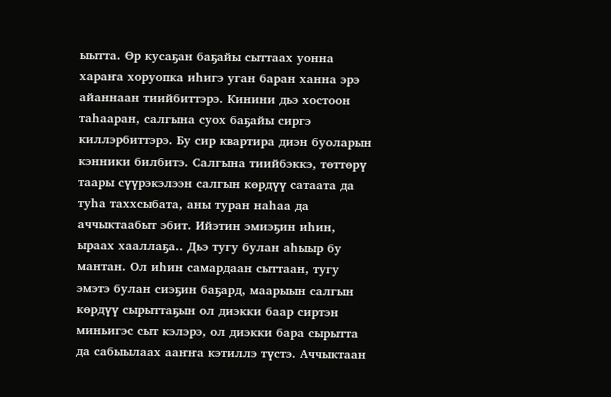ыытта. Өр кусаҕан баҕайы сыттаах уонна хараҥа хоруопка иһигэ уган баран ханна эрэ айаннаан тиийбиттэрэ. Кинини дьэ хостоон таһааран, салгына суох баҕайы сиргэ киллэрбиттэрэ. Бу сир квартира диэн буоларын кэнники билбитэ. Салгына тиийбэккэ, төттөрү таары сүүрэкэлээн салгын көрдүү сатаата да туһа таххсыбата, аны туран наһаа да аччыктаабыт эбит. Ийэтин эмиэҕин иһин, ыраах хааллаҕа.. Дьэ тугу булан аһыыр бу мантан. Ол иһин самардаан сыттаан, тугу эмэтэ булан сиэҕин баҕард, маарыын салгын көрдүү сырыттаҕын ол диэкки баар сиртэн миньигэс сыт кэлэрэ, ол диэкки бара сырытта да сабыылаах ааҥҥа кэтиллэ түстэ. Аччыктаан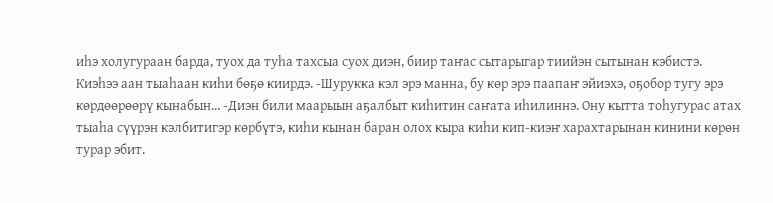иһэ холугураан барда, туох да туһа тахсыа суох диэн, биир таҥас сытарыгар тиийэн сытынан кэбистэ.
Киэһээ аан тыаһаан киһи бөҕө киирдэ. -Шурукка кэл эрэ манна, бу көр эрэ паапаҥ эйиэхэ, оҕобор тугу эрэ көрдөөрөөрү кынабын… -Диэн били маарыын аҕалбыт киһитин саҥата иһилиннэ. Ону кытта тоһугурас атах тыаһа сүүрэн кэлбитигэр көрбүтэ, киһи кынан баран олох кыра киһи кип-киэҥ харахтарынан кинини көрөн турар эбит.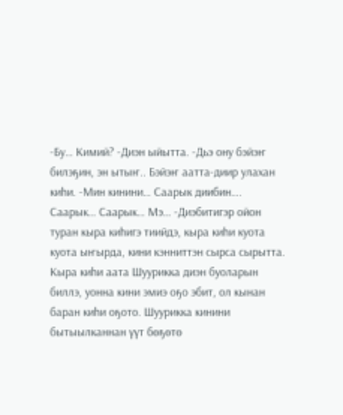-Бу… Кимий? -Диэн ыйытта. -Дьэ ону бэйэҥ билэҕин, эн ытыҥ.. Бэйэҥ аатта-диир улахан киһи. -Мин кинини… Саарык диибин…. Саарык… Саарык… Мэ… -Диэбитигэр ойон туран кыра киһигэ тиийдэ, кыра киһи куота куота ыҥырда, кини кэнниттэн сырса сырытта. Кыра киһи аата Шуурикка диэн буоларын биллэ, уонна кини эмиэ оҕо эбит, ол кынан баран киһи оҕото. Шуурикка кинини бытыылканнан үүт бөҕөтө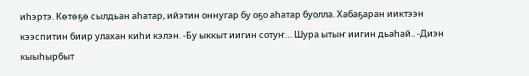иһэртэ. Көтөҕө сылдьан аһатар, ийэтин оннугар бу оҕо аһатар буолла. Хабаҕаран ииктээн кээспитин биир улахан киһи кэлэн. -Бу ыккыт иигин сотуҥ… Шура ытыҥ иигин дьаһай.. -Диэн кыыһырбыт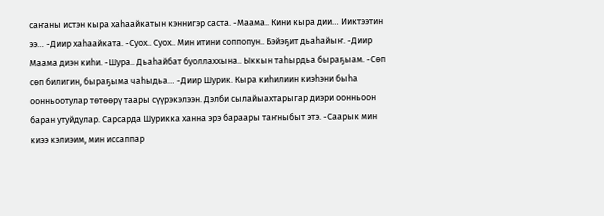саҥаны истэн кыра хаһаайкатын кэннигэр саста. -Маама.. Кини кыра дии… Ииктээтин ээ… -Диир хаһаайката. -Суох.. Суох.. Мин итини соппопун.. Бэйэҕит дьаһайыҥ. -Диир Маама диэн киһи. -Шура.. Дьаһайбат буоллаххына.. Ыккын таһырдьа быраҕыам. -Сөп сөп билигин, быраҕыма чаһыдьа… -Диир Шурик. Кыра киһилиин киэһэни быһа оонньоотулар төтөөрү таары сүүрэкэлээн. Дэлби сылайыахтарыгар диэри оонньоон баран утуйдулар. Сарсарда Шурикка ханна эрэ бараары таҥныбыт этэ. -Саарык мин киээ кэлиэим, мин иссаппар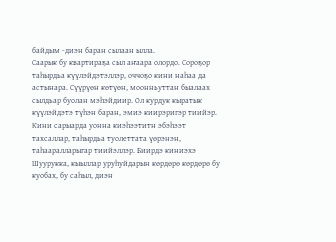байдым -диэн баран сылаан ылла.
Саарык бу квартираҕа сыл аҥаара олордо. Сороҕор таһырдьа күүлэйдэтэллэр, оччоҕо кини наһаа да астынара. Сүүрүөн көтүөн, моонньуттан быалаах сылдьар буолан мэһэйдиир. Ол курдук кыратык күүлэйдэтэ түһэн баран, эмиэ киирэригэр тиийэр. Кини сарыарда уонна киэһээтитн эбэһээт тахсаллар, таһырдьа туолеттата үөрэнэн, таһааралларыгар тиийэллэр. Биирдэ киниэхэ Шуурукка, кыыллар уруһуйдарын көрдөрө көрдөрө бу куобах, бу саһыл, диэн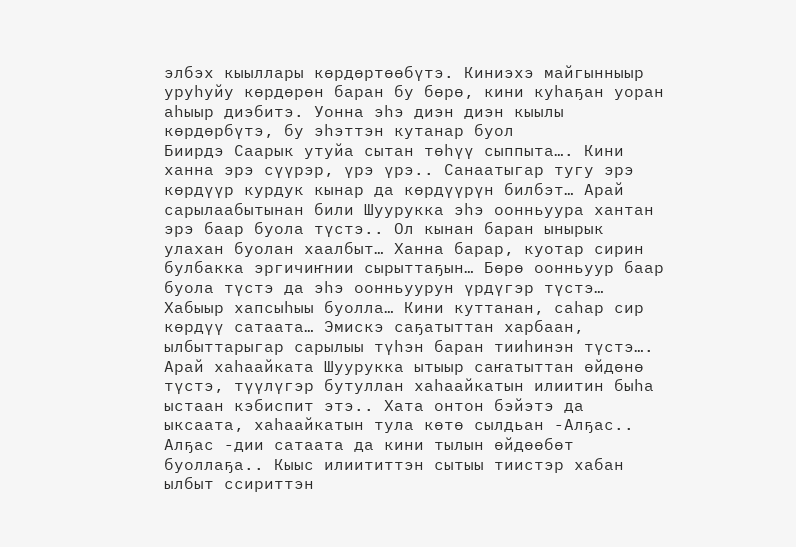элбэх кыыллары көрдөртөөбүтэ. Киниэхэ майгынныыр уруһуйу көрдөрөн баран бу бөрө, кини куһаҕан уоран аһыыр диэбитэ. Уонна эһэ диэн диэн кыылы көрдөрбүтэ, бу эһэттэн кутанар буол
Биирдэ Саарык утуйа сытан төһүү сыппыта…. Кини ханна эрэ сүүрэр, үрэ үрэ.. Санаатыгар тугу эрэ көрдүүр курдук кынар да көрдүүрүн билбэт… Арай сарылаабытынан били Шуурукка эһэ оонньуура хантан эрэ баар буола түстэ.. Ол кынан баран ынырык улахан буолан хаалбыт… Ханна барар, куотар сирин булбакка эргичиҥнии сырыттаҕын… Бөрө оонньуур баар буола түстэ да эһэ оонньуурун үрдүгэр түстэ… Хабыыр хапсыһыы буолла… Кини куттанан, саһар сир көрдүү сатаата… Эмискэ саҕатыттан харбаан, ылбыттарыгар сарылыы түһэн баран тииһинэн түстэ…. Арай хаһаайката Шуурукка ытыыр саҥатыттан өйдөнө түстэ, түүлүгэр бутуллан хаһаайкатын илиитин быһа ыстаан кэбиспит этэ.. Хата онтон бэйэтэ да ыксаата, хаһаайкатын тула көтө сылдьан -Алҕас.. Алҕас -дии сатаата да кини тылын өйдөөбөт буоллаҕа.. Кыыс илиититтэн сытыы тиистэр хабан ылбыт ссириттэн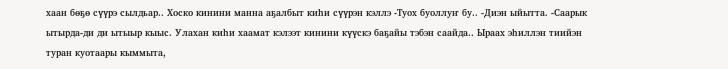хаан бөҕө сүүрэ сылдьар.. Хоско кинини манна аҕалбыт киһи сүүрэн кэллэ -Туох буоллуҥ бу.. -Диэн ыйытта. -Саарык ытырда-ди ди ытыыр кыыс. Улахан киһи хаамат кэлээт кинини күүскэ баҕайы тэбэн саайда.. Ыраах эһиллэн тиийэн туран куотаары кыммыта,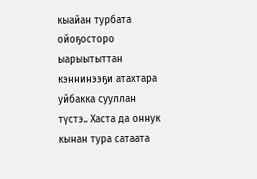кыайан турбата ойоҕосторо ыарыытыттан кэннинээҕи атахтара уйбакка сууллан түстэ.. Хаста да оннук кынан тура сатаата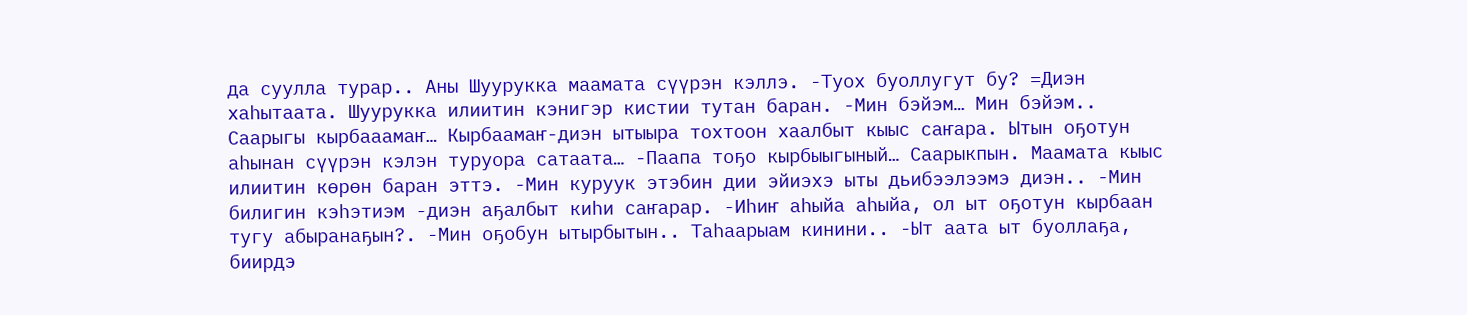да суулла турар.. Аны Шуурукка маамата сүүрэн кэллэ. -Туох буоллугут бу? =Диэн хаһытаата. Шуурукка илиитин кэнигэр кистии тутан баран. -Мин бэйэм… Мин бэйэм.. Саарыгы кырбааамаҥ… Кырбаамаҥ-диэн ытыыра тохтоон хаалбыт кыыс саҥара. Ытын оҕотун аһынан сүүрэн кэлэн туруора сатаата… -Паапа тоҕо кырбыыгыный… Саарыкпын. Маамата кыыс илиитин көрөн баран эттэ. -Мин куруук этэбин дии эйиэхэ ыты дьибээлээмэ диэн.. -Мин билигин кэһэтиэм -диэн аҕалбыт киһи саҥарар. -Иһиҥ аһыйа аһыйа, ол ыт оҕотун кырбаан тугу абыранаҕын?. -Мин оҕобун ытырбытын.. Таһаарыам кинини.. -Ыт аата ыт буоллаҕа, биирдэ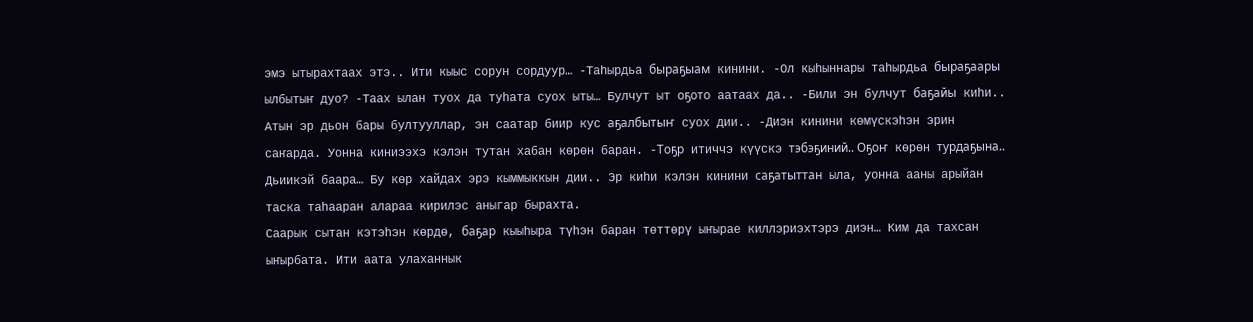эмэ ытырахтаах этэ.. Ити кыыс сорун сордуур… -Таһырдьа быраҕыам кинини. -Ол кыһыннары таһырдьа быраҕаары ылбытыҥ дуо? -Таах ылан туох да туһата суох ыты… Булчут ыт оҕото аатаах да.. -Били эн булчут баҕайы киһи.. Атын эр дьон бары бултууллар, эн саатар биир кус аҕалбытыҥ суох дии.. -Диэн кинини көмүскэһэн эрин саҥарда. Уонна киниээхэ кэлэн тутан хабан көрөн баран. -Тоҕр итиччэ күүскэ тэбэҕиний.. Оҕоҥ көрөн турдаҕына.. Дьиикэй баара… Бу көр хайдах эрэ кыммыккын дии.. Эр киһи кэлэн кинини саҕатыттан ыла, уонна ааны арыйан таска таһааран алараа кирилэс аныгар бырахта.
Саарык сытан кэтэһэн көрдө, баҕар кыыһыра түһэн баран төттөрү ыҥырае киллэриэхтэрэ диэн… Ким да тахсан ыҥырбата. Ити аата улаханнык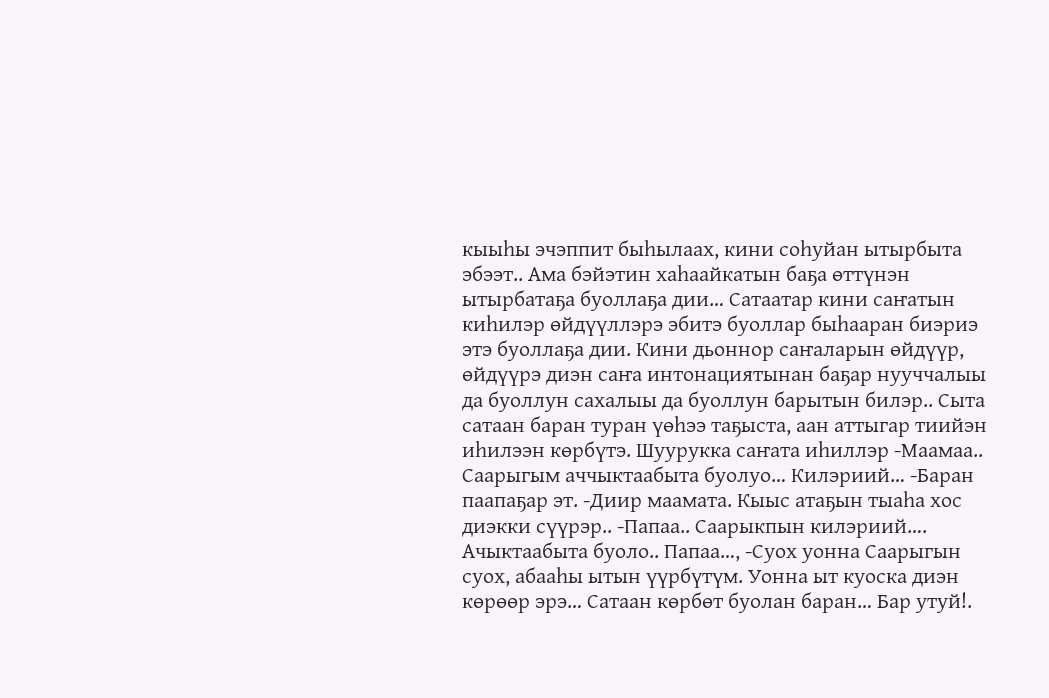кыыһы эчэппит быһылаах, кини соһуйан ытырбыта эбээт.. Ама бэйэтин хаһаайкатын баҕа өттүнэн ытырбатаҕа буоллаҕа дии… Сатаатар кини саҥатын киһилэр өйдүүллэрэ эбитэ буоллар быһааран биэриэ этэ буоллаҕа дии. Кини дьоннор саҥаларын өйдүүр, өйдүүрэ диэн саҥа интонациятынан баҕар нууччалыы да буоллун сахалыы да буоллун барытын билэр.. Сыта сатаан баран туран үөһээ таҕыста, аан аттыгар тиийэн иһилээн көрбүтэ. Шуурукка саҥата иһиллэр -Маамаа.. Саарыгым аччыктаабыта буолуо… Килэриий… -Баран паапаҕар эт. -Диир маамата. Кыыс атаҕын тыаһа хос диэкки сүүрэр.. -Папаа.. Саарыкпын килэриий…. Ачыктаабыта буоло.. Папаа…, -Суох уонна Саарыгын суох, абааһы ытын үүрбүтүм. Уонна ыт куоска диэн көрөөр эрэ… Сатаан көрбөт буолан баран… Бар утуй!.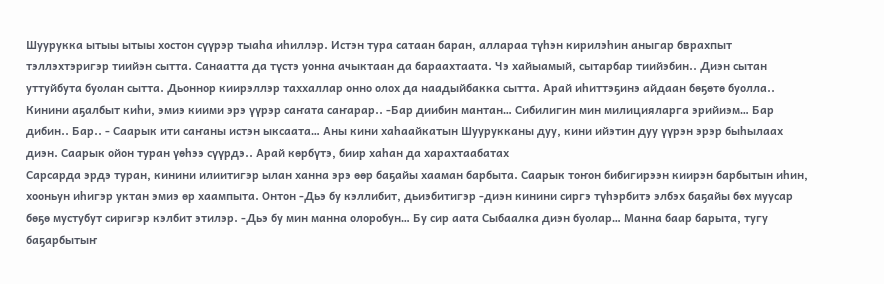Шуурукка ытыы ытыы хостон сүүрэр тыаһа иһиллэр. Истэн тура сатаан баран, аллараа түһэн кирилэһин аныгар бврахпыт тэллэхтэригэр тиийэн сытта. Санаатта да түстэ уонна ачыктаан да бараахтаата. Чэ хайыамый, сытарбар тиийэбин.. Диэн сытан уттуйбута буолан сытта. Дьоннор киирэллэр таххаллар онно олох да наадыйбакка сытта. Арай иһиттэҕинэ айдаан бөҕөтө буолла.. Кинини аҕалбыт киһи, эмиэ киими эрэ үүрэр саҥата саҥарар.. -Бар диибин мантан… Сибилигин мин милицияларга эрийиэм… Бар дибин.. Бар.. - Саарык ити саҥаны истэн ыксаата… Аны кини хаһаайкатын Шуурукканы дуу, кини ийэтин дуу үүрэн эрэр быһылаах диэн. Саарык ойон туран үөһээ сүүрдэ.. Арай көрбүтэ, биир хаһан да харахтаабатах
Сарсарда эрдэ туран, кинини илиитигэр ылан ханна эрэ өөр баҕайы хааман барбыта. Саарык тоҥон бибигирээн киирэн барбытын иһин, хооньун иһигэр уктан эмиэ өр хаампыта. Онтон -Дьэ бу кэллибит, дьиэбитигэр -диэн кинини сиргэ түһэрбитэ элбэх баҕайы бөх муусар бөҕө мустубут сиригэр кэлбит этилэр. -Дьэ бу мин манна олоробун… Бу сир аата Сыбаалка диэн буолар… Манна баар барыта, тугу баҕарбытыҥ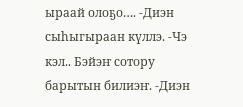ыраай олоҕо…. -Диэн сыһыгыраан күллэ. -Чэ кэл.. Бэйэҥ сотору барытын билиэҥ. -Диэн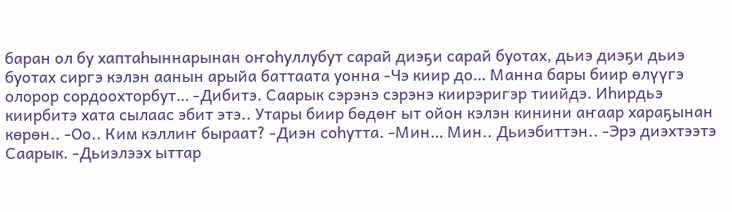баран ол бу хаптаһыннарынан оҥоһуллубут сарай диэҕи сарай буотах, дьиэ диэҕи дьиэ буотах сиргэ кэлэн аанын арыйа баттаата уонна -Чэ киир до… Манна бары биир өлүүгэ олорор сордоохторбут… -Дибитэ. Саарык сэрэнэ сэрэнэ киирэригэр тиийдэ. Иһирдьэ киирбитэ хата сылаас эбит этэ.. Утары биир бөдөҥ ыт ойон кэлэн кинини аҥаар хараҕынан көрөн.. -Оо.. Ким кэллиҥ быраат? -Диэн соһутта. -Мин… Мин.. Дьиэбиттэн.. -Эрэ диэхтээтэ Саарык. -Дьиэлээх ыттар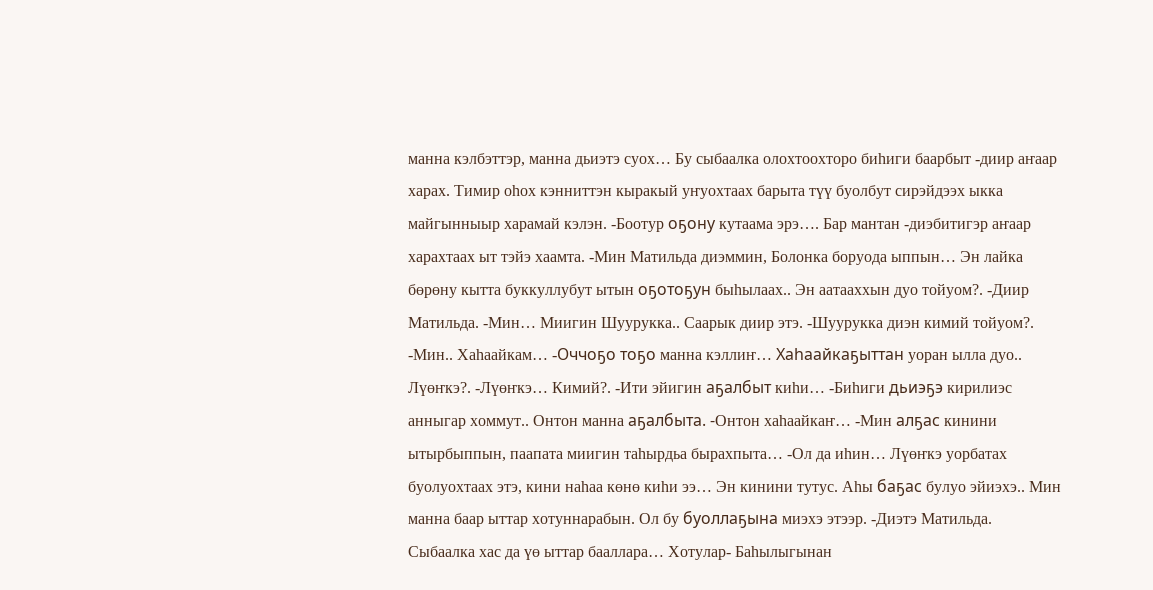манна кэлбэттэр, манна дьиэтэ суох… Бу сыбаалка олохтоохторо биһиги баарбыт -диир аҥаар харах. Тимир оһох кэнниттэн кыракый уҥуохтаах барыта түү буолбут сирэйдээх ыкка майгынныыр харамай кэлэн. -Боотур оҕону кутаама эрэ…. Бар мантан -диэбитигэр аҥаар харахтаах ыт тэйэ хаамта. -Мин Матильда диэммин, Болонка боруода ыппын… Эн лайка бөрөну кытта буккуллубут ытын оҕотоҕун быһылаах.. Эн аатааххын дуо тойуом?. -Диир Матильда. -Мин… Миигин Шуурукка.. Саарык диир этэ. -Шуурукка диэн кимий тойуом?. -Мин.. Хаһаайкам… -Оччоҕо тоҕо манна кэллиҥ… Хаһаайкаҕыттан уоран ылла дуо.. Лүөҥкэ?. -Лүөҥкэ… Кимий?. -Ити эйигин аҕалбыт киһи… -Биһиги дьиэҕэ кирилиэс анныгар хоммут.. Онтон манна аҕалбыта. -Онтон хаһаайкаҥ… -Мин алҕас кинини ытырбыппын, паапата миигин таһырдьа бырахпыта… -Ол да иһин… Лүөҥкэ уорбатах буолуохтаах этэ, кини наһаа көнө киһи ээ… Эн кинини тутус. Аһы баҕас булуо эйиэхэ.. Мин манна баар ыттар хотуннарабын. Ол бу буоллаҕына миэхэ этээр. -Диэтэ Матильда.
Сыбаалка хас да үө ыттар бааллара… Хотулар- Баһылыгынан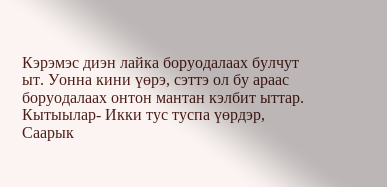Кэрэмэс диэн лайка боруодалаах булчут ыт. Уонна кини үөрэ, сэттэ ол бу араас боруодалаах онтон мантан кэлбит ыттар. Кытыылар- Икки тус туспа үөрдэр,
Саарык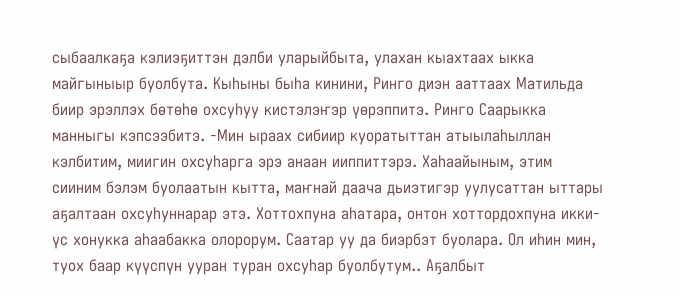сыбаалкаҕа кэлиэҕиттэн дэлби уларыйбыта, улахан кыахтаах ыкка майгыныыр буолбута. Кыһыны быһа кинини, Ринго диэн ааттаах Матильда биир эрэллэх бөтөһө охсуһуу кистэлэҥэр үөрэппитэ. Ринго Саарыкка манныгы кэпсээбитэ. -Мин ыраах сибиир куоратыттан атыылаһыллан кэлбитим, миигин охсуһарга эрэ анаан ииппиттэрэ. Хаһаайыным, этим сииним бэлэм буолаатын кытта, маҥнай даача дьиэтигэр уулусаттан ыттары аҕалтаан охсуһуннарар этэ. Хоттохпуна аһатара, онтон хоттордохпуна икки-үс хонукка аһаабакка олорорум. Саатар уу да биэрбэт буолара. Ол иһин мин, туох баар күүспүн ууран туран охсуһар буолбутум.. Аҕалбыт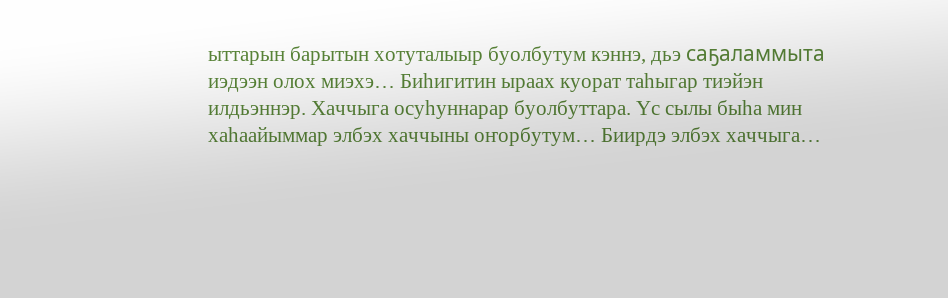ыттарын барытын хотуталыыр буолбутум кэннэ, дьэ саҕаламмыта иэдээн олох миэхэ… Биһигитин ыраах куорат таһыгар тиэйэн илдьэннэр. Хаччыга осуһуннарар буолбуттара. Үс сылы быһа мин хаһаайыммар элбэх хаччыны оҥорбутум… Биирдэ элбэх хаччыга…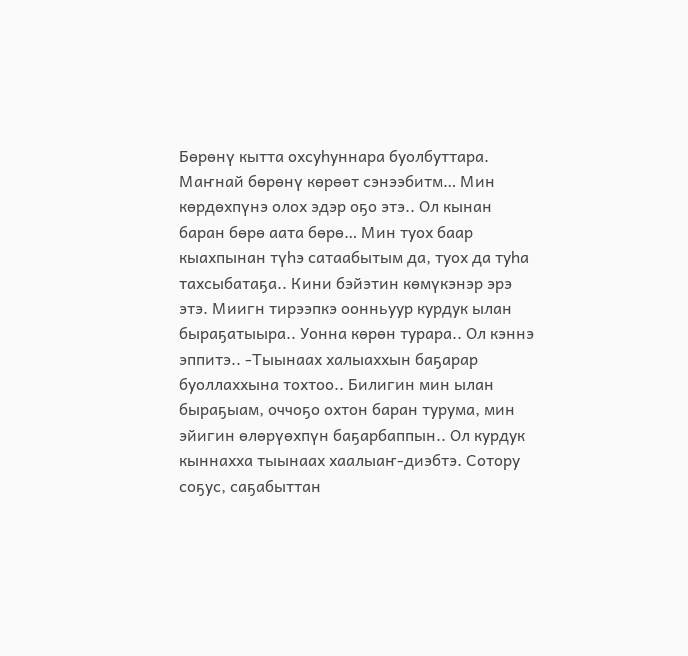Бөрөнү кытта охсуһуннара буолбуттара. Маҥнай бөрөнү көрөөт сэнээбитм… Мин көрдөхпүнэ олох эдэр оҕо этэ.. Ол кынан баран бөрө аата бөрө… Мин туох баар кыахпынан түһэ сатаабытым да, туох да туһа тахсыбатаҕа.. Кини бэйэтин көмүкэнэр эрэ этэ. Миигн тирээпкэ оонньуур курдук ылан быраҕатыыра.. Уонна көрөн турара.. Ол кэннэ эппитэ.. -Тыынаах халыаххын баҕарар буоллаххына тохтоо.. Билигин мин ылан быраҕыам, оччоҕо охтон баран турума, мин эйигин өлөрүөхпүн баҕарбаппын.. Ол курдук кыннахха тыынаах хаалыаҥ-диэбтэ. Сотору соҕус, саҕабыттан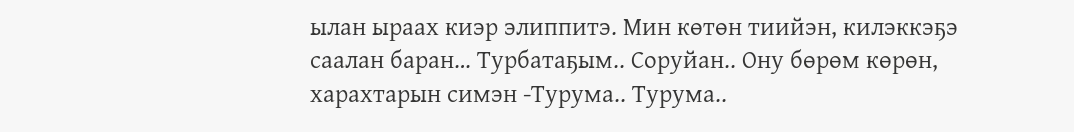ылан ыраах киэр элиппитэ. Мин көтөн тиийэн, килэккэҕэ саалан баран… Турбатаҕым.. Соруйан.. Ону бөрөм көрөн, харахтарын симэн -Турума.. Турума..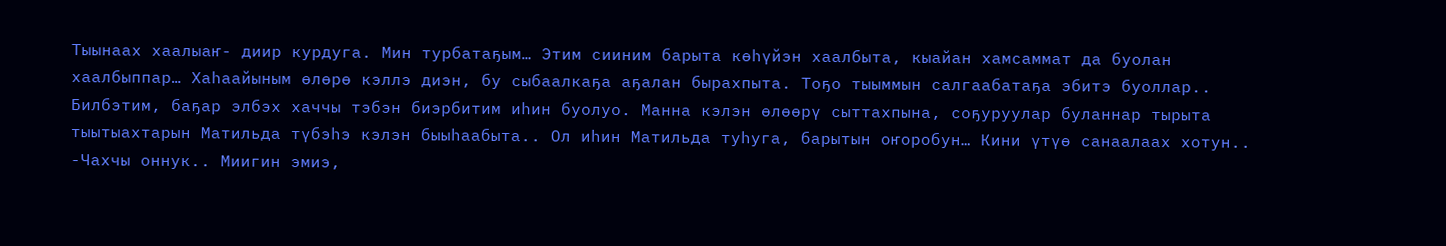Тыынаах хаалыаҥ- диир курдуга. Мин турбатаҕым… Этим сииним барыта көһүйэн хаалбыта, кыайан хамсаммат да буолан хаалбыппар… Хаһаайыным өлөрө кэллэ диэн, бу сыбаалкаҕа аҕалан бырахпыта. Тоҕо тыыммын салгаабатаҕа эбитэ буоллар.. Билбэтим, баҕар элбэх хаччы тэбэн биэрбитим иһин буолуо. Манна кэлэн өлөөрү сыттахпына, соҕуруулар буланнар тырыта тыытыахтарын Матильда түбэһэ кэлэн быыһаабыта.. Ол иһин Матильда туһуга, барытын оҥоробун… Кини үтүө санаалаах хотун.. -Чахчы оннук.. Миигин эмиэ,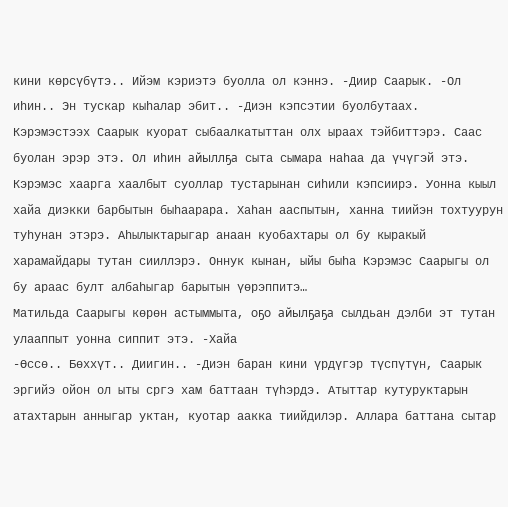кини көрсүбүтэ.. Ийэм кэриэтэ буолла ол кэннэ. -Диир Саарык. -Ол иһин.. Эн тускар кыһалар эбит.. -Диэн кэпсэтии буолбутаах.
Кэрэмэстээх Саарык куорат сыбаалкатыттан олх ыраах тэйбиттэрэ. Саас буолан эрэр этэ. Ол иһин айыллҕа сыта сымара наһаа да үчүгэй этэ. Кэрэмэс хаарга хаалбыт суоллар тустарынан сиһили кэпсиирэ. Уонна кыыл хайа диэкки барбытын быһаарара. Хаһан ааспытын, ханна тиийэн тохтуурун туһунан этэрэ. Аһылыктарыгар анаан куобахтары ол бу кыракый харамайдары тутан сииллэрэ. Оннук кынан, ыйы быһа Кэрэмэс Саарыгы ол бу араас булт албаһыгар барытын үөрэппитэ…
Матильда Саарыгы көрөн астыммыта, оҕо айылҕаҕа сылдьан дэлби эт тутан улааппыт уонна сиппит этэ. -Хайа
-Өссө.. Бөххүт.. Диигин.. -Диэн баран кини үрдүгэр түспүтүн, Саарык эргийэ ойон ол ыты сргэ хам баттаан түһэрдэ. Атыттар кутуруктарын атахтарын анныгар уктан, куотар аакка тиийдилэр. Аллара баттана сытар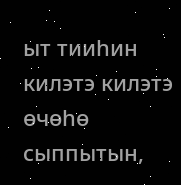ыт тииһин килэтэ килэтэ өчөһө сыппытын,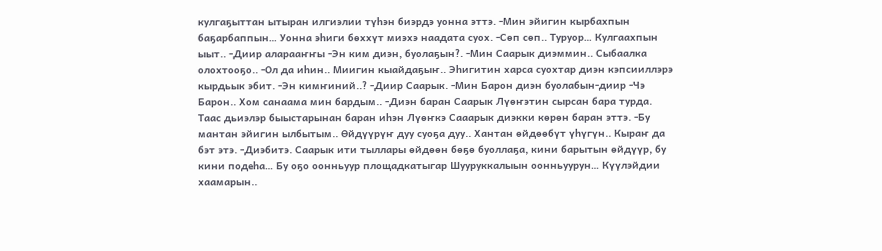кулгаҕыттан ытыран илгиэлии түһэн биэрдэ уонна эттэ. -Мин эйигин кырбахпын баҕарбаппын… Уонна эһиги бөххүт миэхэ наадата суох. -Сөп сөп.. Туруор… Кулгаахпын ыыт.. -Диир аларааҥҥы -Эн ким диэн, буолаҕын?. -Мин Саарык диэммин.. Сыбаалка олохтооҕо.. -Ол да иһин.. Миигин кыайдаҕыҥ.. Эһигитин харса суохтар диэн кэпсииллэрэ кырдьык эбит. -Эн кимҥиний..? -Диир Саарык. -Мин Барон диэн буолабын-диир -Чэ Барон.. Хом санаама мин бардым.. -Диэн баран Саарык Лүөҥэтин сырсан бара турда.
Таас дьиэлэр быыстарынан баран иһэн Лүөҥкэ Сааарык диэкки көрөн баран эттэ. -Бу мантан эйигин ылбытым.. Өйдүүрүҥ дуу суоҕа дуу.. Хантан өйдөөбүт үһүгүн.. Кыраҥ да бэт этэ. -Диэбитэ. Саарык ити тыллары өйдөөн бөҕө буоллаҕа, кини барытын өйдүүр, бу кини подеһа… Бу оҕо оонньуур площадкатыгар Шууруккалыын оонньуурун… Күүлэйдии хаамарын..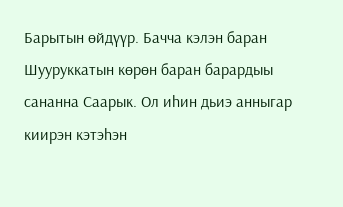Барытын өйдүүр. Бачча кэлэн баран Шууруккатын көрөн баран барардыы сананна Саарык. Ол иһин дьиэ анныгар киирэн кэтэһэн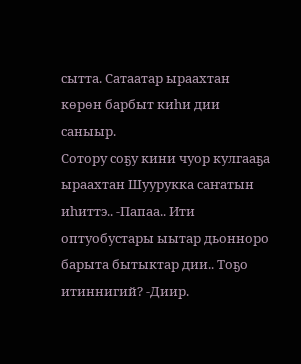сытта. Сатаатар ыраахтан көрөн барбыт киһи дии саныыр.
Сотору соҕу кини чуор кулгааҕа ыраахтан Шуурукка саҥатын иһиттэ.. -Папаа.. Ити оптуобустары ыытар дьонноро барыта бытыктар дии.. Тоҕо итиннигий? -Диир.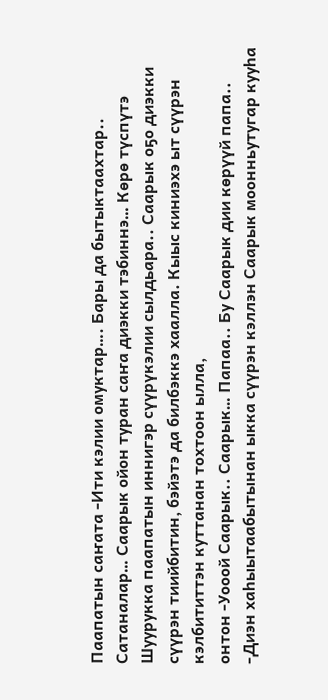Паапатын саҥата -Ити кэлии омуктар…. Бары да бытыктаахтар.. Сатаналар… Саарык ойон туран саҥа диэкки тэбиннэ… Көрө түспүтэ Шуурукка паапатын иннигэр сүүрүкэлии сылдьара.. Саарык оҕо диэкки сүүрэн тиийбитин, бэйэтэ да билбэккэ хаалла. Кыыс киниэхэ ыт сүүрэн кэлбититтэн куттанан тохтоон ылла,
онтон -Уооой Саарык.. Саарык… Папаа.. Бу Саарык дии көрүүй папа.. -Диэн хаһыытаабытынан ыкка сүүрэн кэллэн Саарык моонньутугар кууһа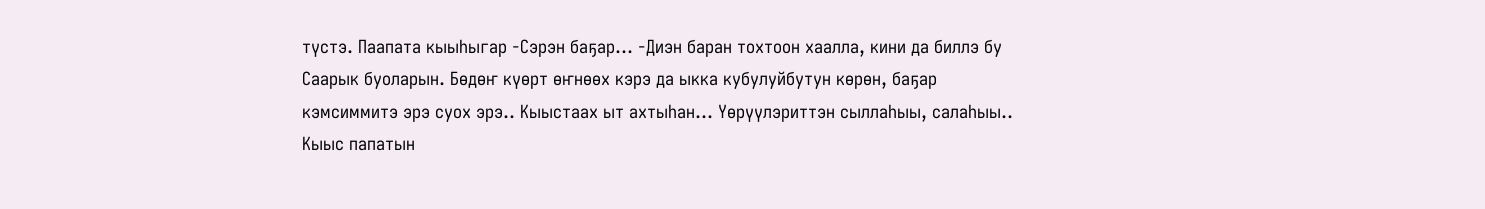түстэ. Паапата кыыһыгар -Сэрэн баҕар… -Диэн баран тохтоон хаалла, кини да биллэ бу Саарык буоларын. Бөдөҥ күөрт өҥнөөх кэрэ да ыкка кубулуйбутун көрөн, баҕар кэмсиммитэ эрэ суох эрэ.. Кыыстаах ыт ахтыһан… Үөрүүлэриттэн сыллаһыы, салаһыы.. Кыыс папатын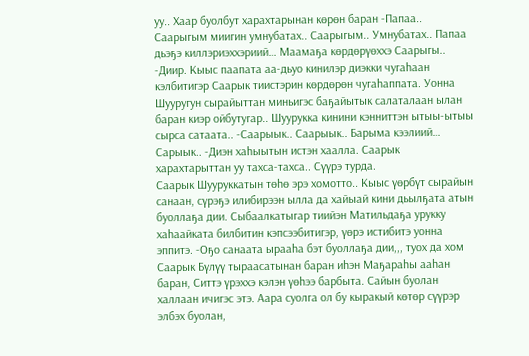уу.. Хаар буолбут харахтарынан көрөн баран -Папаа.. Саарыгым миигин умнубатах.. Саарыгым.. Умнубатах.. Папаа дьэҕэ киллэриэххэриий… Маамаҕа көрдөрүөххэ Саарыгы.. -Диир. Кыыс паапата аа-дьуо кинилэр диэкки чугаһаан кэлбитигэр Саарык тиистэрин көрдөрөн чугаһаппата. Уонна Шууругун сырайыттан миньигэс баҕайытык салаталаан ылан баран киэр ойбутугар.. Шуурукка кинини кэнниттэн ытыы-ытыы сырса сатаата.. -Саарыык.. Саарыык.. Барыма кээлиий… Сарыык.. -Диэн хаһыытын истэн хаалла. Саарык харахтарыттан уу тахса-тахса.. Сүүрэ турда.
Саарык Шууруккатын төһө эрэ хомотто.. Кыыс үөрбүт сырайын санаан, сүрэҕэ илибирээн ылла да хайыай кини дьылҕата атын буоллаҕа дии. Сыбаалкатыгар тиийэн Матильдаҕа урукку хаһаайката билбитин кэпсээбитигэр, үөрэ истибитэ уонна эппитэ. -Оҕо санаата ырааһа бэт буоллаҕа дии,,, туох да хом
Саарык Бүлүү тыраасатынан баран иһэн Маҕараһы ааһан баран, Ситтэ үрэххэ кэлэн үөһээ барбыта. Сайын буолан халлаан ичигэс этэ. Аара суолга ол бу кыракый көтөр сүүрэр элбэх буолан,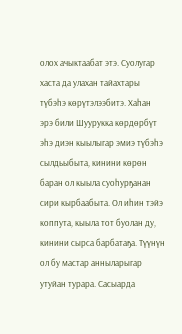олох ачыктаабат этэ. Суолугар хаста да улахан тайахтары түбэһэ көрүтэлээбитэ. Хаһан эрэ били Шуурукка көрдөрбүт эһэ диэн кыылыгар эмиэ түбэһэ сылдьыбыта, кинини көрөн баран ол кыыла суоһурҕанан сири кырбаабыта. Ол иһин тэйэ коппута, кыыла тот буолан ду, кинини сырса барбатаҕа. Түүнүн ол бу мастар анныларыгар утуйан турара. Сасыарда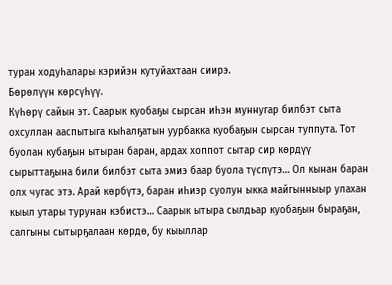туран ходуһалары кэрийэн кутуйахтаан сиирэ.
Бөрөлүүн көрсүһүү.
Күһөрү сайын эт. Саарык куобаҕы сырсан иһэн муннугар билбэт сыта охсуллан ааспытыга кыһалҕатын уурбакка куобаҕын сырсан туппута. Тот буолан кубаҕын ытыран баран, ардах хоппот сытар сир көрдүү сырыттаҕына били билбэт сыта эмиэ баар буола түспүтэ… Ол кынан баран олх чугас этэ. Арай көрбүтэ, баран иһиэр суолун ыкка майгынныыр улахан кыыл утары турунан кэбистэ… Саарык ытыра сылдьар куобаҕын быраҕан, салгыны сытырҕалаан көрдө, бу кыыллар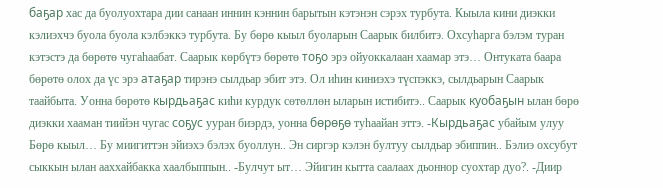баҕар хас да буолуохтара дии санаан иннин кэннин барытын кэтэнэн сэрэх турбута. Кыыла кини диэкки кэлиэхчэ буола буола кэлбэккэ турбута. Бу бөрө кыыл буоларын Саарык билбитэ. Охсуһарга бэлэм туран кэтэстэ да бөрөтө чугаһаабат. Саарык көрбүтэ бөрөтө тоҕо эрэ ойуоккалаан хаамар этэ… Онтуката баара бөрөтө олох да үс эрэ атаҕар тирэнэ сылдьар эбит этэ. Ол иһин киниэхэ түспэккэ, сылдьарын Саарык таайбыта. Уонна бөрөтө кырдьаҕас киһи курдук сөтөллөн ыларын истибитэ.. Саарык куобаҕын ылан бөрө диэкки хааман тиийэн чугас соҕус ууран биэрдэ, уонна бөрөҕө туһаайан эттэ. -Кырдьаҕас убайым улуу Бөрө кыыл… Бу миигиттэн эйиэхэ бэлэх буоллун.. Эн сиргэр кэлэн бултуу сылдьар эбиппин.. Бэлиэ охсубут сыккын ылан ааххайбакка хаалбыппын.. -Булчут ыт… Эйигин кытта саалаах дьоннор суохтар дуо?. -Диир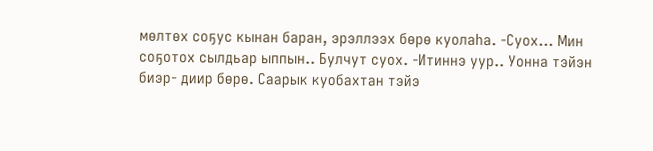мөлтөх соҕус кынан баран, эрэллээх бөрө куолаһа. -Суох… Мин соҕотох сылдьар ыппын.. Булчут суох. -Итиннэ уур.. Уонна тэйэн биэр- диир бөрө. Саарык куобахтан тэйэ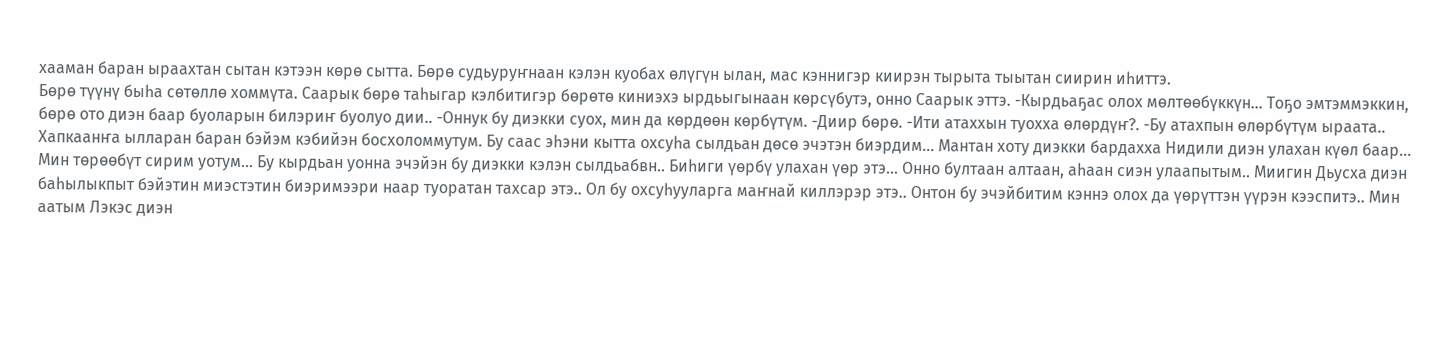хааман баран ыраахтан сытан кэтээн көрө сытта. Бөрө судьуруҥнаан кэлэн куобах өлүгүн ылан, мас кэннигэр киирэн тырыта тыытан сиирин иһиттэ.
Бөрө түүнү быһа сөтөллө хоммүта. Саарык бөрө таһыгар кэлбитигэр бөрөтө киниэхэ ырдьыгынаан көрсүбутэ, онно Саарык эттэ. -Кырдьаҕас олох мөлтөөбүккүн… Тоҕо эмтэммэккин, бөрө ото диэн баар буоларын билэриҥ буолуо дии.. -Оннук бу диэкки суох, мин да көрдөөн көрбүтүм. -Диир бөрө. -Ити атаххын туохха өлөрдүҥ?. -Бу атахпын өлөрбүтүм ыраата.. Хапкаанҥа ылларан баран бэйэм кэбийэн босхоломмутум. Бу саас эһэни кытта охсуһа сылдьан дөсө эчэтэн биэрдим… Мантан хоту диэкки бардахха Нидили диэн улахан күөл баар… Мин төрөөбүт сирим уотум… Бу кырдьан уонна эчэйэн бу диэкки кэлэн сылдьабвн.. Биһиги үөрбү улахан үөр этэ… Онно бултаан алтаан, аһаан сиэн улаапытым.. Миигин Дьусха диэн баһылыкпыт бэйэтин миэстэтин биэримээри наар туоратан тахсар этэ.. Ол бу охсуһууларга маҥнай киллэрэр этэ.. Онтон бу эчэйбитим кэннэ олох да үөрүттэн үүрэн кээспитэ.. Мин аатым Лэкэс диэн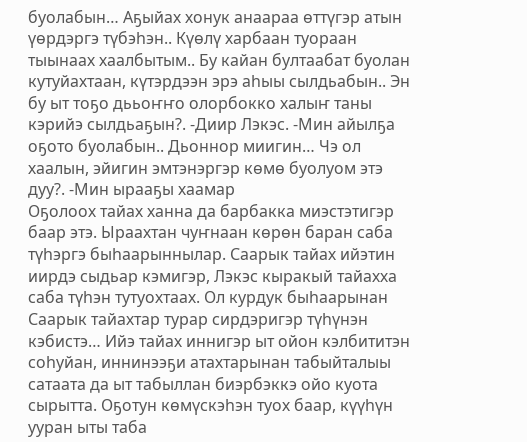буолабын… Аҕыйах хонук анаараа өттүгэр атын үөрдэргэ түбэһэн.. Күөлү харбаан туораан тыынаах хаалбытым.. Бу кайан бултаабат буолан кутуйахтаан, күтэрдээн эрэ аһыы сылдьабын.. Эн бу ыт тоҕо дььоҥҥо олорбокко халыҥ таны кэрийэ сылдьаҕын?. -Диир Лэкэс. -Мин айылҕа оҕото буолабын.. Дьоннор миигин… Чэ ол хаалын, эйигин эмтэнэргэр көмө буолуом этэ дуу?. -Мин ырааҕы хаамар
Оҕолоох тайах ханна да барбакка миэстэтигэр баар этэ. Ыраахтан чуҥнаан көрөн баран саба түһэргэ быһаарыннылар. Саарык тайах ийэтин иирдэ сыдьар кэмигэр, Лэкэс кыракый тайахха саба түһэн тутуохтаах. Ол курдук быһаарынан Саарык тайахтар турар сирдэригэр түһүнэн кэбистэ… Ийэ тайах иннигэр ыт ойон кэлбититэн соһуйан, иннинээҕи атахтарынан табыйталыы сатаата да ыт табыллан биэрбэккэ ойо куота сырытта. Оҕотун көмүскэһэн туох баар, күүһүн ууран ыты таба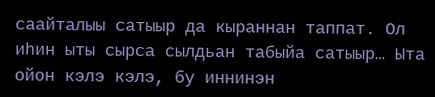саайталыы сатыыр да кыраннан таппат. Ол иһин ыты сырса сылдьан табыйа сатыыр… Ыта ойон кэлэ кэлэ, бу иннинэн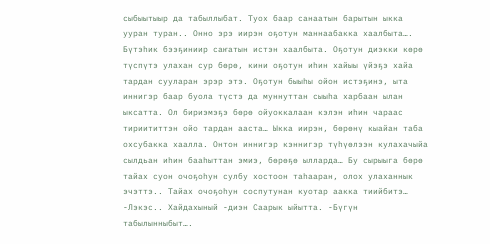сыбыытыыр да табыллыбат. Туох баар санаатын барытын ыкка ууран туран.. Онно эрэ иирэн оҕотун маннаабакка хаалбыта…. Бүтэһик бээҕиниир саҥатын истэн хаалбыта. Оҕотун диэкки көрө түспүтэ улахан сур бөрө, кини оҕотун иһин хайыы үйэҕэ хайа тардан сууларан эрэр этэ. Оҕотун быыһы ойон истэҕинэ, ыта иннигэр баар буола түстэ да муннуттан сыыһа харбаан ылан ыксатта. Ол бириэмэҕэ бөрө ойуоккалаан кэлэн иһин чараас тириититтэн ойо тардан ааста… Ыкка иирэн, бөрөнү кыайан таба охсубакка хаалла. Онтон иннигэр кэннигэр түһүөлээн кулахачыйа сылдьан иһин бааһыттан эмиэ, бөрөҕө ылларда… Бу сырыыга бөрө тайах суон очоҕоһун сулбу хостоон таһааран, олох улаханнык эчэттэ.. Тайах очоҕоһун соспутунан куотар аакка тиийбитэ… -Лэкэс.. Хайдахыный -диэн Саарык ыйытта. -Бүгүн табылынныбыт….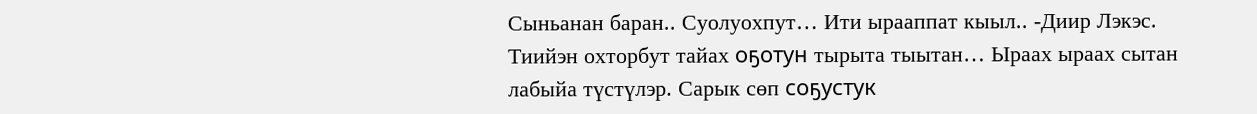Сыньанан баран.. Суолуохпут… Ити ырааппат кыыл.. -Диир Лэкэс. Тиийэн охторбут тайах оҕотун тырыта тыытан… Ыраах ыраах сытан лабыйа түстүлэр. Сарык сөп соҕустук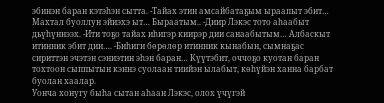эбинэн баран кэтэһэн сытта. -Тайах этин амсайбатаҕым ыраапыт эбит… Махтал буоллун эйиэхэ ыт… Быраатым.. -Диир Лэкэс тото аһаабыт дьүһүннээх. -Ити тоҕо тайах иһигэр киирэр дии санаабытым… Албаскыт итинник эбит дии…. -Биһиги бөрөлөр итинник кынабын, сымнаҕас сириттэн эчэтэн сэниэтин эһэн баран… Күүтэбит, оччоҕо куотан баран тохтоон сыппытын кэннэ суолаан тиийэн ылабыт, көһүйэн ханна барбат буолан хаалар.
Уонча хонугу быһа сытан аһаан Лэкэс, олох үчүгэй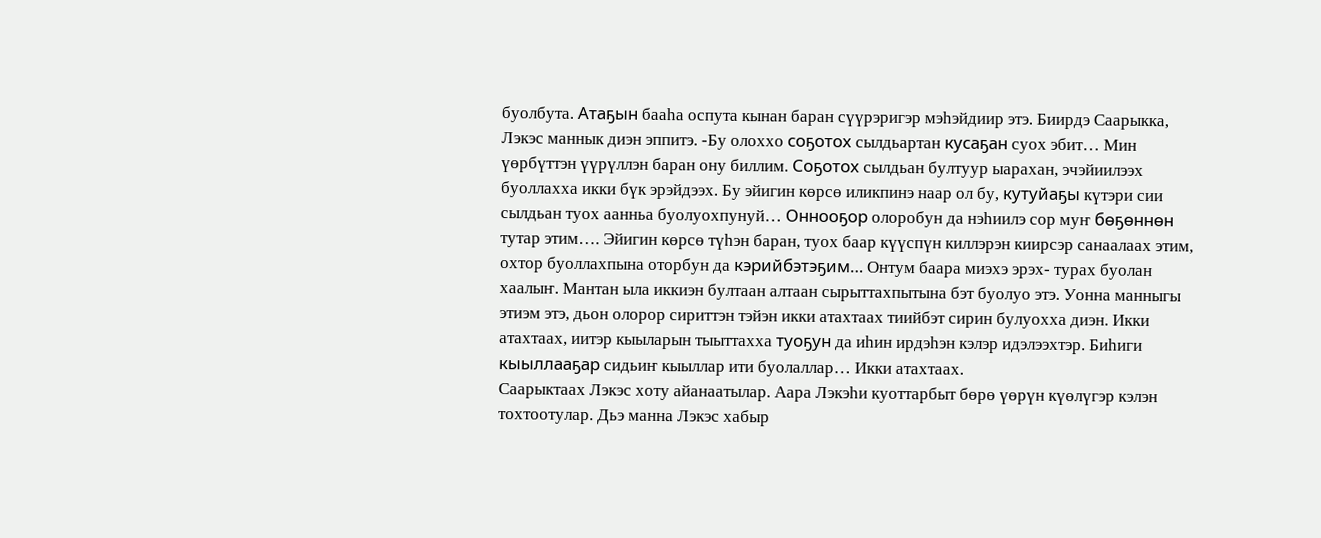буолбута. Атаҕын бааһа оспута кынан баран сүүрэригэр мэһэйдиир этэ. Биирдэ Саарыкка, Лэкэс маннык диэн эппитэ. -Бу олоххо соҕотох сылдьартан кусаҕан суох эбит… Мин үөрбүттэн үүрүллэн баран ону биллим. Соҕотох сылдьан бултуур ыарахан, эчэйиилээх буоллахха икки бүк эрэйдээх. Бу эйигин көрсө иликпинэ наар ол бу, кутуйаҕы күтэри сии сылдьан туох аанньа буолуохпунуй… Оннооҕор олоробун да нэһиилэ сор муҥ бөҕөннөн тутар этим…. Эйигин көрсө түһэн баран, туох баар күүспүн киллэрэн киирсэр санаалаах этим, охтор буоллахпына оторбун да кэрийбэтэҕим… Онтум баара миэхэ эрэх- турах буолан хаалыҥ. Мантан ыла иккиэн бултаан алтаан сырыттахпытына бэт буолуо этэ. Уонна манныгы этиэм этэ, дьон олорор сириттэн тэйэн икки атахтаах тиийбэт сирин булуохха диэн. Икки атахтаах, иитэр кыыларын тыыттахха туоҕун да иһин ирдэһэн кэлэр идэлээхтэр. Биһиги кыыллааҕар сидьиҥ кыыллар ити буолаллар… Икки атахтаах.
Саарыктаах Лэкэс хоту айанаатылар. Аара Лэкэһи куоттарбыт бөрө үөрүн күөлүгэр кэлэн тохтоотулар. Дьэ манна Лэкэс хабыр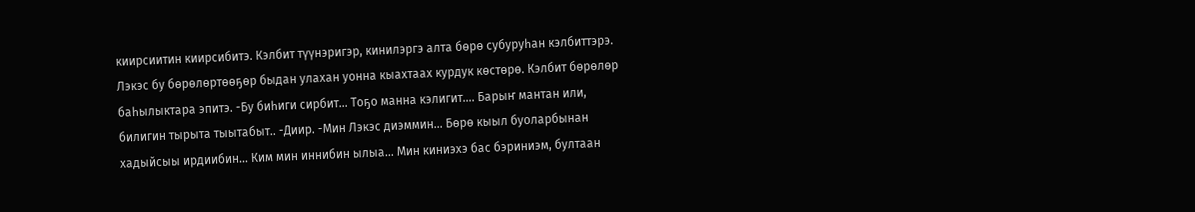киирсиитин киирсибитэ. Кэлбит түүнэригэр, кинилэргэ алта бөрө субуруһан кэлбиттэрэ. Лэкэс бу бөрөлөртөөҕөр быдан улахан уонна кыахтаах курдук көстөрө. Кэлбит бөрөлөр баһылыктара эпитэ. -Бу биһиги сирбит… Тоҕо манна кэлигит…. Барыҥ мантан или, билигин тырыта тыытабыт.. -Диир. -Мин Лэкэс диэммин… Бөрө кыыл буоларбынан хадыйсыы ирдиибин… Ким мин иннибин ылыа… Мин киниэхэ бас бэриниэм, бултаан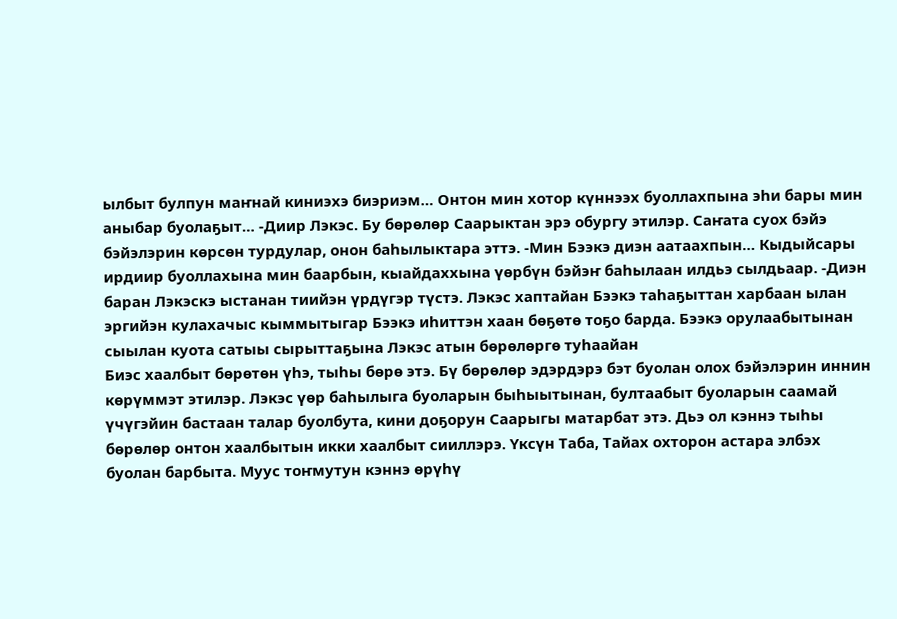ылбыт булпун маҥнай киниэхэ биэриэм… Онтон мин хотор күннээх буоллахпына эһи бары мин аныбар буолаҕыт… -Диир Лэкэс. Бу бөрөлөр Саарыктан эрэ обургу этилэр. Саҥата суох бэйэ бэйэлэрин көрсөн турдулар, онон баһылыктара эттэ. -Мин Бээкэ диэн аатаахпын… Кыдыйсары ирдиир буоллахына мин баарбын, кыайдаххына үөрбүн бэйэҥ баһылаан илдьэ сылдьаар. -Диэн баран Лэкэскэ ыстанан тиийэн үрдүгэр түстэ. Лэкэс хаптайан Бээкэ таһаҕыттан харбаан ылан эргийэн кулахачыс кыммытыгар Бээкэ иһиттэн хаан бөҕөтө тоҕо барда. Бээкэ орулаабытынан сыылан куота сатыы сырыттаҕына Лэкэс атын бөрөлөргө туһаайан
Биэс хаалбыт бөрөтөн үһэ, тыһы бөрө этэ. Бү бөрөлөр эдэрдэрэ бэт буолан олох бэйэлэрин иннин көрүммэт этилэр. Лэкэс үөр баһылыга буоларын быһыытынан, бултаабыт буоларын саамай үчүгэйин бастаан талар буолбута, кини доҕорун Саарыгы матарбат этэ. Дьэ ол кэннэ тыһы бөрөлөр онтон хаалбытын икки хаалбыт сииллэрэ. Үксүн Таба, Тайах охторон астара элбэх буолан барбыта. Муус тоҥмутун кэннэ өрүһү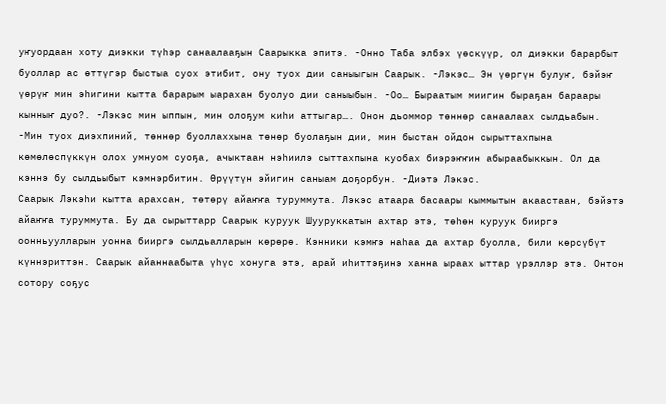уҥуордаан хоту диэкки түһэр санаалааҕын Саарыкка эпитэ. -Онно Таба элбэх үөскүүр, ол диэкки барарбыт буоллар ас өттүгэр быстыа суох этибит, ону туох дии саныыгын Саарык. -Лэкэс… Эн үөргүн булуҥ, бэйэҥ үөрүҥ мин эһигини кытта барарым ыарахан буолуо дии саныыбын. -Оо… Быраатым миигин быраҕан бараары кынныҥ дуо?. -Лэкэс мин ыппын, мин олоҕум киһи аттыгар…. Онон дьоммор төннөр санаалаах сылдьабын. -Мин туох диэхпиний, төннөр буоллаххына төнөр буолаҕын дии, мин быстан ойдон сырыттахпына көмөлөспүккүн олох умнуом суоҕа, ачыктаан нэһиилэ сыттахпына куобах биэрэҥҥин абыраабыккын. Ол да кэннэ бу сылдьыбыт кэмнэрбитин. Өрүүтүн эйигин саныам доҕорбун. -Диэтэ Лэкэс.
Саарык Лэкэһи кытта арахсан, төтөрү айаҥҥа туруммута. Лэкэс атаара басаары кыммытын акаастаан, бэйэтэ айаҥҥа туруммута. Бу да сырыттарр Саарык куруук Шууруккатын ахтар этэ, төһөн куруук бииргэ оонньуулларын уонна бииргэ сылдьалларын көрөрө. Кэнники кэмҥэ наһаа да ахтар буолла, били көрсүбүт күннэриттэн. Саарык айаннаабыта үһүс хонуга этэ, арай иһиттэҕинэ ханна ыраах ыттар үрэллэр этэ. Онтон сотору соҕус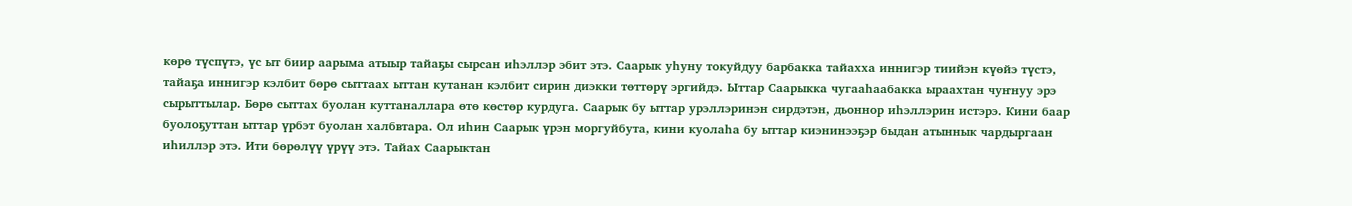көрө түспүтэ, үс ыт биир аарыма атыыр тайаҕы сырсан иһэллэр эбит этэ. Саарык уһуну токуйдуу барбакка тайахха иннигэр тиийэн күөйэ түстэ, тайаҕа иннигэр кэлбит бөрө сыттаах ыттан кутанан кэлбит сирин диэкки төттөрү эргийдэ. Ыттар Саарыкка чугааһаабакка ыраахтан чуҥнуу эрэ сырыттылар. Бөрө сыттах буолан куттаналлара өтө көстөр курдуга. Саарык бу ыттар урэллэринэн сирдэтэн, дьоннор иһэллэрин истэрэ. Кини баар буолоҕуттан ыттар үрбэт буолан халбвтара. Ол иһин Саарык үрэн моргуйбута, кини куолаһа бу ыттар киэнинээҕэр быдан атыннык чардыргаан иһиллэр этэ. Ити бөрөлүү үрүү этэ. Тайах Саарыктан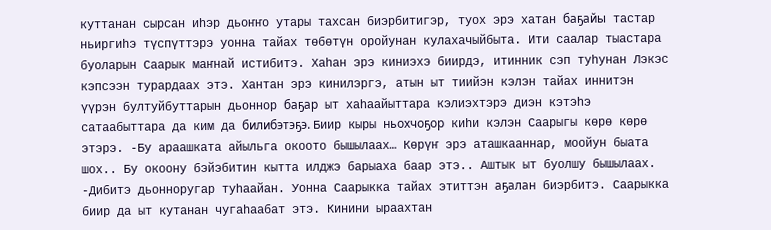куттанан сырсан иһэр дьоҥҥо утары тахсан биэрбитигэр, туох эрэ хатан баҕайы тастар ньиргиһэ түспүттэрэ уонна тайах төбөтүн оройунан кулахачыйбыта. Ити саалар тыастара буоларын Саарык маҥнай истибитэ. Хаһан эрэ киниэхэ биирдэ, итинник сэп туһунан Лэкэс кэпсээн турардаах этэ. Хантан эрэ кинилэргэ, атын ыт тиийэн кэлэн тайах иннитэн үүрэн бултуйбуттарын дьоннор баҕар ыт хаһаайыттара кэлиэхтэрэ диэн кэтэһэ сатаабыттара да ким да билибэтэҕэ. Биир кыры ньохчоҕор киһи кэлэн Саарыгы көрө көрө этэрэ. -Бу араашката айыльга окоото бышылаах… Көрүҥ эрэ аташкааннар, моойун быата шох.. Бу окоону бэйэбитин кытта илджэ барыаха баар этэ.. Аштык ыт буолшу бышылаах. -Дибитэ дьонноругар туһаайан. Уонна Саарыкка тайах этиттэн аҕалан биэрбитэ. Саарыкка биир да ыт кутанан чугаһаабат этэ. Кинини ыраахтан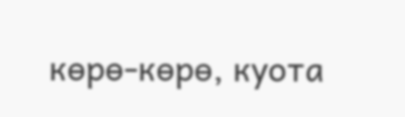көрө-көрө, куота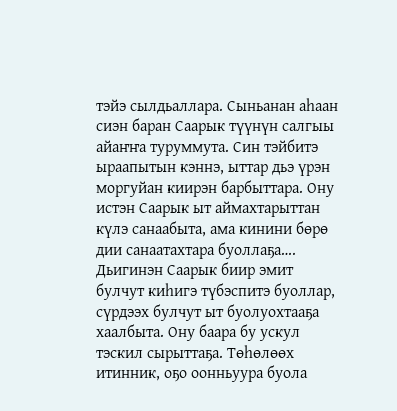тэйэ сылдьаллара. Сыньанан аһаан сиэн баран Саарык түүнүн салгыы айаҥҥа туруммута. Син тэйбитэ ыраапытын кэннэ, ыттар дьэ үрэн моргуйан киирэн барбыттара. Ону истэн Саарык ыт аймахтарыттан күлэ санаабыта, ама кинини бөрө дии санаатахтара буоллаҕа….
Дьигинэн Саарык биир эмит булчут киһигэ түбэспитэ буоллар, сүрдээх булчут ыт буолуохтааҕа хаалбыта. Ону баара бу ускул тэскил сырыттаҕа. Төһөлөөх итинник, оҕо оонньуура буола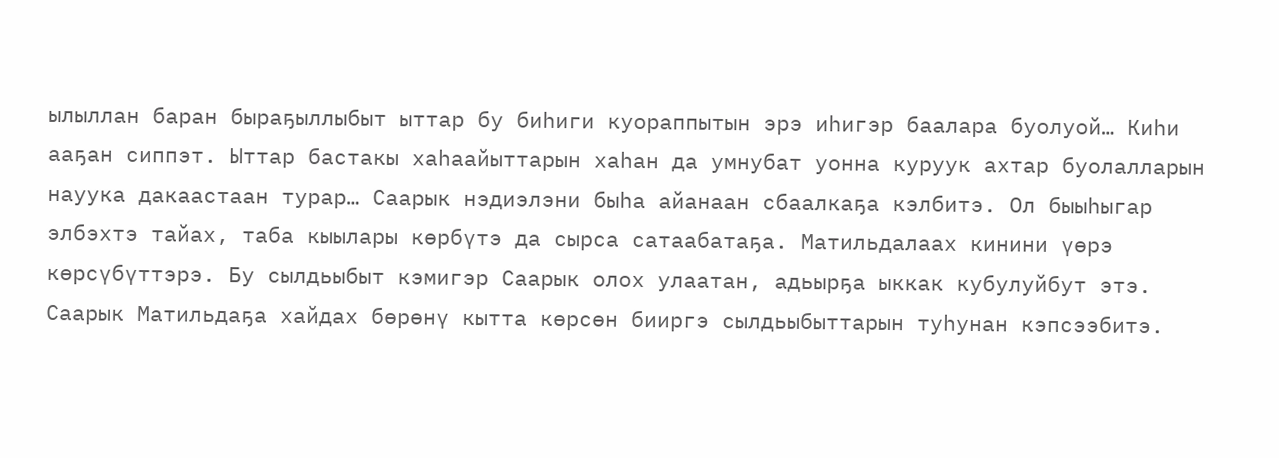ылыллан баран быраҕыллыбыт ыттар бу биһиги куораппытын эрэ иһигэр баалара буолуой… Киһи ааҕан сиппэт. Ыттар бастакы хаһаайыттарын хаһан да умнубат уонна куруук ахтар буолалларын науука дакаастаан турар… Саарык нэдиэлэни быһа айанаан сбаалкаҕа кэлбитэ. Ол быыһыгар элбэхтэ тайах, таба кыылары көрбүтэ да сырса сатаабатаҕа. Матильдалаах кинини үөрэ көрсүбүттэрэ. Бу сылдьыбыт кэмигэр Саарык олох улаатан, адьырҕа ыккак кубулуйбут этэ. Саарык Матильдаҕа хайдах бөрөнү кытта көрсөн бииргэ сылдьыбыттарын туһунан кэпсээбитэ.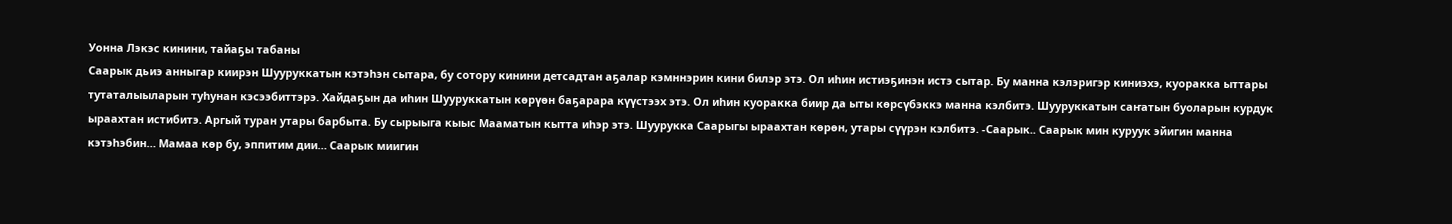Уонна Лэкэс кинини, тайаҕы табаны
Саарык дьиэ анныгар киирэн Шууруккатын кэтэһэн сытара, бу сотору кинини детсадтан аҕалар кэмннэрин кини билэр этэ. Ол иһин истиэҕинэн истэ сытар. Бу манна кэлэригэр киниэхэ, куоракка ыттары тутаталыыларын туһунан кэсээбиттэрэ. Хайдаҕын да иһин Шууруккатын көрүөн баҕарара күүстээх этэ. Ол иһин куоракка биир да ыты көрсүбэккэ манна кэлбитэ. Шууруккатын саҥатын буоларын курдук ыраахтан истибитэ. Аргый туран утары барбыта. Бу сырыыга кыыс Мааматын кытта иһэр этэ. Шуурукка Саарыгы ыраахтан көрөн, утары сүүрэн кэлбитэ. -Саарык.. Саарык мин куруук эйигин манна кэтэһэбин… Мамаа көр бу, эппитим дии… Саарык миигин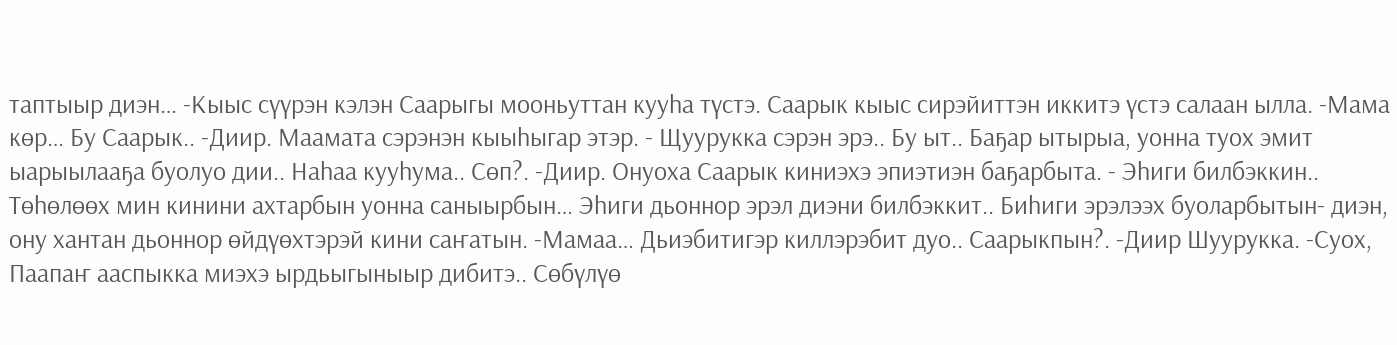таптыыр диэн… -Кыыс сүүрэн кэлэн Саарыгы мооньуттан кууһа түстэ. Саарык кыыс сирэйиттэн иккитэ үстэ салаан ылла. -Мама көр… Бу Саарык.. -Диир. Маамата сэрэнэн кыыһыгар этэр. - Щуурукка сэрэн эрэ.. Бу ыт.. Баҕар ытырыа, уонна туох эмит ыарыылааҕа буолуо дии.. Наһаа кууһума.. Сөп?. -Диир. Онуоха Саарык киниэхэ эпиэтиэн баҕарбыта. - Эһиги билбэккин.. Төһөлөөх мин кинини ахтарбын уонна саныырбын… Эһиги дьоннор эрэл диэни билбэккит.. Биһиги эрэлээх буоларбытын- диэн, ону хантан дьоннор өйдүөхтэрэй кини саҥатын. -Мамаа… Дьиэбитигэр киллэрэбит дуо.. Саарыкпын?. -Диир Шуурукка. -Суох, Паапаҥ ааспыкка миэхэ ырдьыгыныыр дибитэ.. Сөбүлүө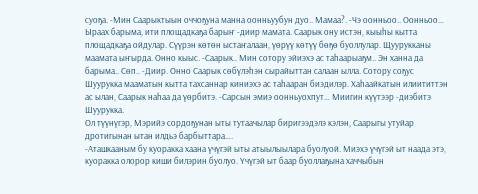суоҕа. -Мин Саарыктыын оччоҕуна манна оонньуубун дуо.. Мамаа?. -Чэ оонньоо.. Оонньоо… Ыраах барыма, ити площадкаҕа барыҥ -диир мамата. Саарык ону истэн, кыыһы кытта площадкаҕа ойдулар. Сүүрэн көтөн ыстаҥалаан, үөрүү көтүү бөҕө буоллулар. Щуурукканы маамата ыҥырда. Онно кыыс. -Саарык.. Мин сотору эйиэхэ ас таһаарыаҕм.. Эн ханна да барыма.. Сөп.. -Диир. Онно Саарык сөбүлэһэн сырайыттан салаан ылла. Сотору соҕус Шуурукка мааматын кытта тахсаннар киниэхэ ас таһааран биэдилэр. Хаһаайкатын илиититтэн ас ылан, Саарык наһаа да үөрбитэ. -Сарсын эмиэ оонньуохпут… Миигин күүтээр -диэбитэ Шуурукка.
Ол түүнүгэр, Мэрийэ сордоҕунан ыты тутаачылар биригээдэлэ кэлэн, Саарыгы утуйар дротигынан ытан илдьэ барбыттара….
-Аташкааным бу куоракка хаана үчүгэй ыты атыылыылара буолуой. Миэхэ үчүгэй ыт наада этэ, куоракка олорор киши билэрин буолуо. Үчүгэй ыт баар буоллаҕына хаччыбын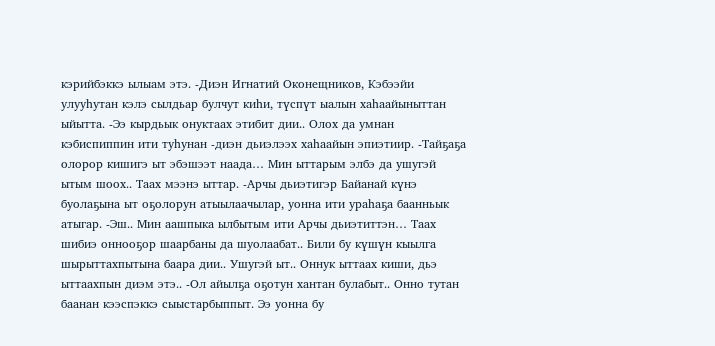кэрийбэккэ ылыам этэ. -Диэн Игнатий Оконещников, Кэбээйи улууһутан кэлэ сылдьар булчут киһи, түспүт ыалын хаһаайыныттан ыйытта. -Ээ кырдьык онуктаах этибит дии.. Олох да умнан кэбиспиппин ити туһунан -диэн дьиэлээх хаһаайын эпиэтиир. -Тайҕаҕа олорор кишигэ ыт эбэшээт наада… Мин ыттарым элбэ да ушугэй ытым шоох.. Таах мээнэ ыттар. -Арчы дьиэтигэр Байанай күнэ буолаҕына ыт оҕолорун атыылаачылар, уонна ити ураһаҕа баанньык атыгар. -Эш.. Мин аашпыка ылбытым ити Арчы дьиэтиттэн… Таах шибиэ оннооҕор шаарбаны да шуолаабат.. Били бу күшүн кыылга шырыттахпытына баара дии.. Ушугэй ыт.. Оннук ыттаах киши, дьэ ыттаахпын диэм этэ.. -Ол айылҕа оҕотун хантан булабыт.. Онно тутан баанан кээспэккэ сыыстарбыппыт. Ээ уонна бу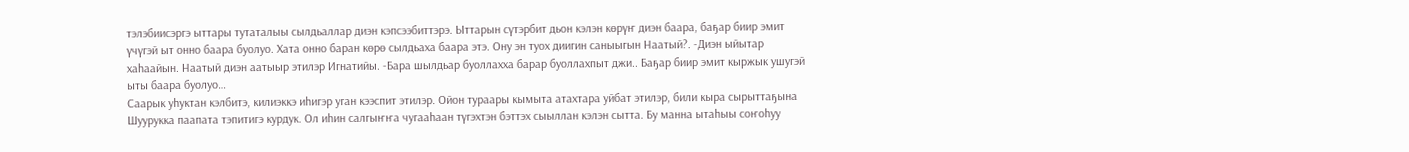тэлэбиисэргэ ыттары тутаталыы сылдьаллар диэн кэпсээбиттэрэ. Ыттарын сүтэрбит дьон кэлэн көрүҥ диэн баара, баҕар биир эмит үчүгэй ыт онно баара буолуо. Хата онно баран көрө сылдьаха баара этэ. Ону эн туох диигин саныыгын Наатый?. -Диэн ыйытар хаһаайын. Наатый диэн аатыыр этилэр Игнатийы. -Бара шылдьар буоллахха барар буоллахпыт джи.. Баҕар биир эмит кыржык ушугэй ыты баара буолуо…
Саарык уһуктан кэлбитэ, килиэккэ иһигэр уган кээспит этилэр. Ойон тураары кымыта атахтара уйбат этилэр, били кыра сырыттаҕына Шуурукка паапата тэпитигэ курдук. Ол иһин салгыҥҥа чугааһаан түгэхтэн бэттэх сыыллан кэлэн сытта. Бу манна ытаһыы соҥоһуу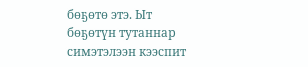бөҕөтө этэ. Ыт бөҕөтүн тутаннар симэтэлээн кээспит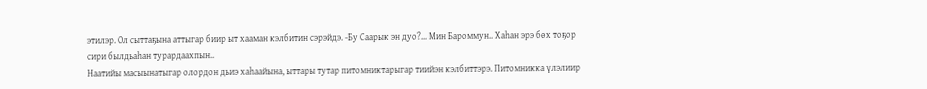этилэр. Ол сыттаҕына аттыгар биир ыт хааман кэлбитин сэрэйдэ. -Бу Саарык эн дуо?… Мин Бароммун.. Хаһан эрэ бөх тоҕор сири былдьаһан турардаахпын..
Наатийы масыынатыгар олордон дьиэ хаһаайына, ыттары тутар питомниктарыгар тиийэн кэлбиттэрэ. Питомникка үлэлиир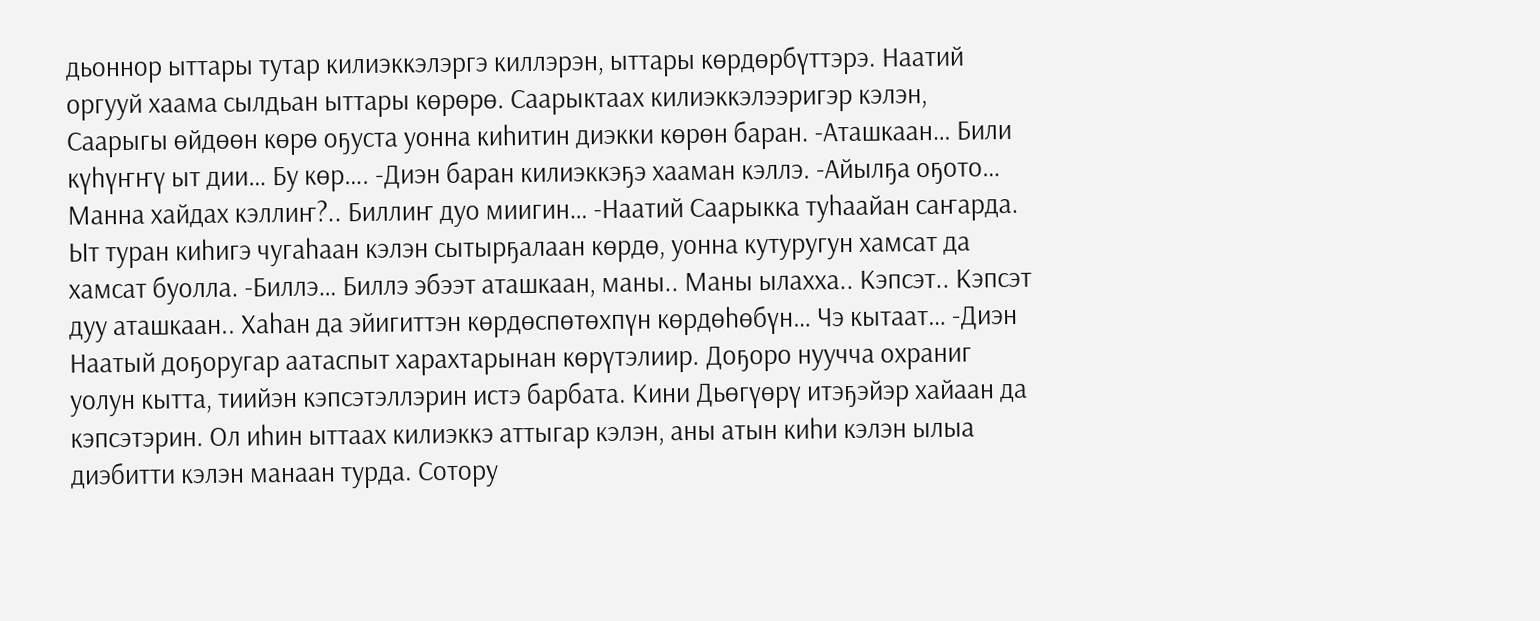дьоннор ыттары тутар килиэккэлэргэ киллэрэн, ыттары көрдөрбүттэрэ. Наатий оргууй хаама сылдьан ыттары көрөрө. Саарыктаах килиэккэлээригэр кэлэн, Саарыгы өйдөөн көрө оҕуста уонна киһитин диэкки көрөн баран. -Аташкаан… Били күһүҥҥү ыт дии… Бу көр…. -Диэн баран килиэккэҕэ хааман кэллэ. -Айылҕа оҕото… Манна хайдах кэллиҥ?.. Биллиҥ дуо миигин… -Наатий Саарыкка туһаайан саҥарда. Ыт туран киһигэ чугаһаан кэлэн сытырҕалаан көрдө, уонна кутуругун хамсат да хамсат буолла. -Биллэ… Биллэ эбээт аташкаан, маны.. Маны ылахха.. Кэпсэт.. Кэпсэт дуу аташкаан.. Хаһан да эйигиттэн көрдөспөтөхпүн көрдөһөбүн… Чэ кытаат… -Диэн Наатый доҕоругар аатаспыт харахтарынан көрүтэлиир. Доҕоро нуучча охраниг уолун кытта, тиийэн кэпсэтэллэрин истэ барбата. Кини Дьөгүөрү итэҕэйэр хайаан да кэпсэтэрин. Ол иһин ыттаах килиэккэ аттыгар кэлэн, аны атын киһи кэлэн ылыа диэбитти кэлэн манаан турда. Сотору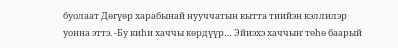буолаат Дөгүөр харабынай нууччатын кытта тиийэн кэллилэр уонна эттэ. -Бу киһи хаччы көрдүүр… Эйиэхэ хаччыҥ төһө баарый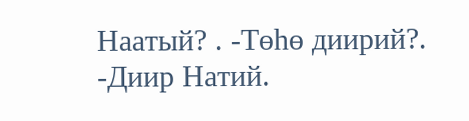Наатый? . -Төһө диирий?. -Диир Натий.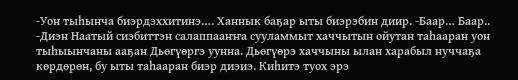-Уон тыһынча биэрдэххитинэ…. Ханнык баҕар ыты биэрэбин диир. -Баар… Баар.. -Диэн Наатый сиэбиттэн салаппааҥҥа сууламмыт хаччытын ойутан таһааран уон тыһыынчаны ааҕан Дьөгүөргэ уунна. Дьөгүөрэ хаччыны ылан харабыл нуччаҕа көрдөрөн, бу ыты таһааран биэр диэиэ. Киһитэ туох эрэ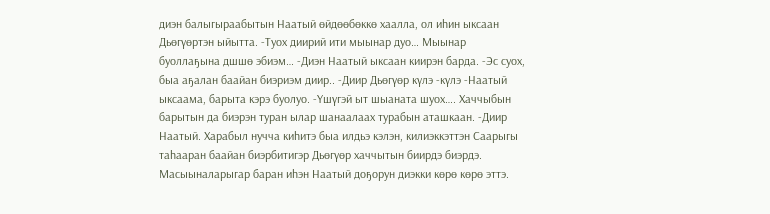диэн балыгыраабытын Наатый өйдөөбөккө хаалла, ол иһин ыксаан Дьөгүөртэн ыйытта. -Туох диирий ити мыынар дуо… Мыынар буоллаҕына дшшө эбиэм… -Диэн Наатый ыксаан киирэн барда. -Эс суох, быа аҕалан баайан биэриэм диир.. -Диир Дьөгүөр күлэ -күлэ -Наатый ыксаама, барыта кэрэ буолуо. -Үшүгэй ыт шыаната шуох…. Хаччыбын барытын да биэрэн туран ылар шанаалаах турабын аташкаан. -Диир Наатый. Харабыл нучча киһитэ быа илдьэ кэлэн, килиэккэттэн Саарыгы таһааран баайан биэрбитигэр Дьөгүөр хаччытын биирдэ биэрдэ. Масыыналарыгар баран иһэн Наатый доҕорун диэкки көрө көрө эттэ.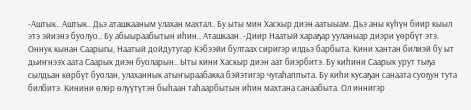-Аштык.. Аштык.. Дьэ аташкааным улахан махтал.. Бу ыты мин Хаскыр диэн аатыыам. Дьэ аны күһүн биир кыыл этэ эйиэнэ буолуо.. Бу абыыраабытын иһин.. Аташкаан. -Диир Наатый хараҕар ууланыар диэри үөрбүт этэ.
Оннук кынан Саарыгы, Наатый дойдутугар Кэбээйи бултаах сиригэр илдьэ барбыта. Кини хантан билиэй бу ыт дьиҥнээх аата Саарык диэн буоларын.. Ыты кини Хаскыр диэн аат биэрбитэ. Бу киһини Саарык урут тыҕа сылдьан көрбүт буолан, улаханнык атыҥыраабакка бэйэтигэр чугаһаппыта. Бу киһи кусаҕан санаата суоҕун тута билбитэ. Кинини өлөр өлүүтүтэн быһаан таһаарбытын иһин махтана санаабыта. Ол иннигэр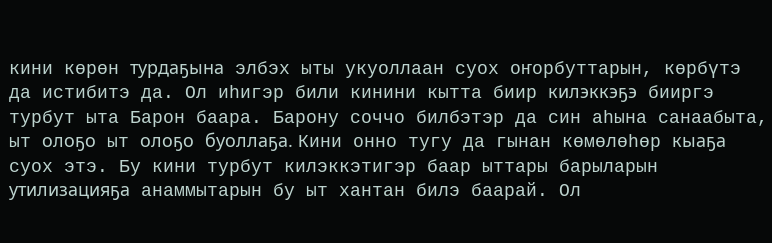кини көрөн турдаҕына элбэх ыты укуоллаан суох оҥорбуттарын, көрбүтэ да истибитэ да. Ол иһигэр били кинини кытта биир килэккэҕэ бииргэ турбут ыта Барон баара. Барону соччо билбэтэр да син аһына санаабыта, ыт олоҕо ыт олоҕо буоллаҕа. Кини онно тугу да гынан көмөлөһөр кыаҕа суох этэ. Бу кини турбут килэккэтигэр баар ыттары барыларын утилизацияҕа анаммытарын бу ыт хантан билэ баарай. Ол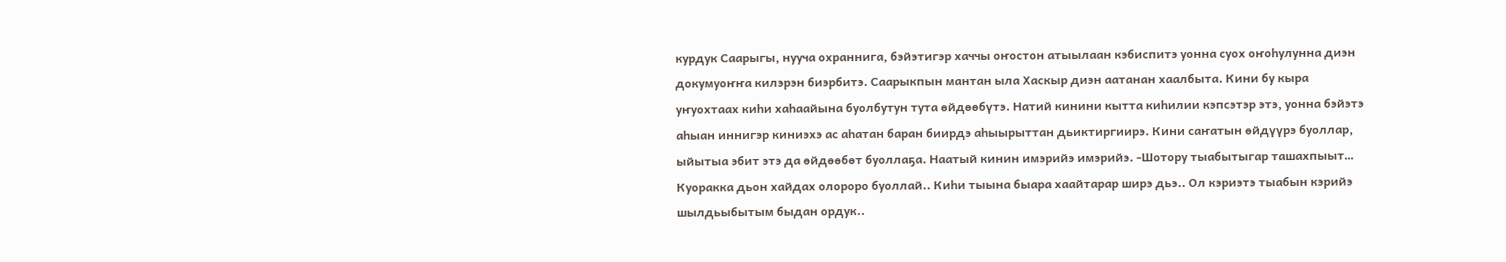курдук Саарыгы, нууча охраннига, бэйэтигэр хаччы оҥостон атыылаан кэбиспитэ уонна суох оҥоһулунна диэн докумуоҥҥа килэрэн биэрбитэ. Саарыкпын мантан ыла Хаскыр диэн аатанан хаалбыта. Кини бу кыра уҥуохтаах киһи хаһаайына буолбутун тута өйдөөбүтэ. Натий кинини кытта киһилии кэпсэтэр этэ, уонна бэйэтэ аһыан иннигэр киниэхэ ас аһатан баран биирдэ аһыырыттан дьиктиргиирэ. Кини саҥатын өйдүүрэ буоллар, ыйытыа эбит этэ да өйдөөбөт буоллаҕа. Наатый кинин имэрийэ имэрийэ. -Шотору тыабытыгар ташахпыыт… Куоракка дьон хайдах олороро буоллай.. Киһи тыына быара хаайтарар ширэ дьэ.. Ол кэриэтэ тыабын кэрийэ шылдьыбытым быдан ордук..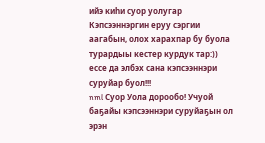ийэ киһи суор уолугар Кэпсээннэргин еруу сэргии аагабын, олох харахпар бу буола турардыы кестер курдук тар:)) ессе да элбэх сана кэпсээннэри суруйар буол!!!
nml Суор Уола дорообо! Учуой баҕайы кэпсээннэри суруйаҕын ол эрэн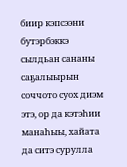биир кэпсээни бутэрбэккэ сылдьан сананы саҕалыырын соччото суох диэм этэ, ор да кэтэһии манаһыы, хайата да ситэ сурулла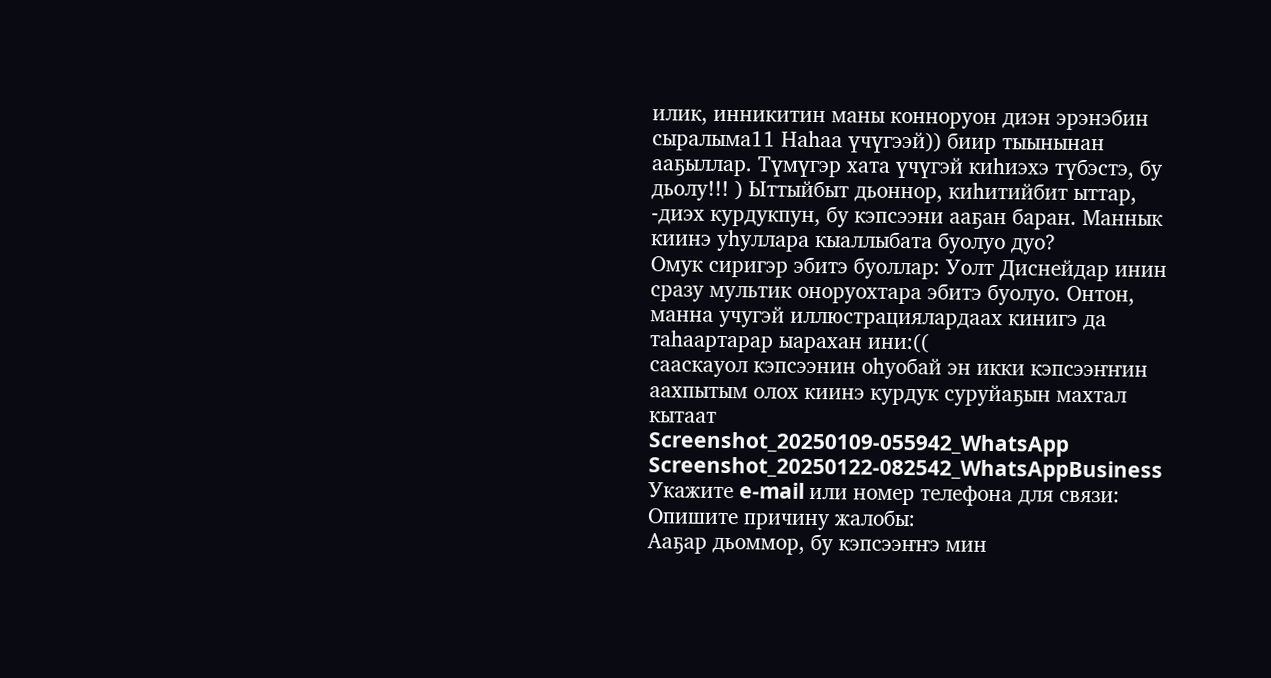илик, инникитин маны конноруон диэн эрэнэбин
сыралыма11 Наһаа үчүгээй)) биир тыынынан ааҕыллар. Түмүгэр хата үчүгэй киһиэхэ түбэстэ, бу дьолу!!! ) Ыттыйбыт дьоннор, киһитийбит ыттар, -диэх курдукпун, бу кэпсээни ааҕан баран. Маннык киинэ уһуллара кыаллыбата буолуо дуо?
Омук сиригэр эбитэ буоллар: Уолт Диснейдар инин сразу мультик оноруохтара эбитэ буолуо. Онтон, манна учугэй иллюстрациялардаах кинигэ да таһаартарар ыарахан ини:((
сааскауол кэпсээнин оһуобай эн икки кэпсээҥҥин аахпытым олох киинэ курдук суруйаҕын махтал кытаат
Screenshot_20250109-055942_WhatsApp
Screenshot_20250122-082542_WhatsAppBusiness
Укажите e-mail или номер телефона для связи:
Опишите причину жалобы:
Ааҕар дьоммор, бу кэпсээҥҥэ мин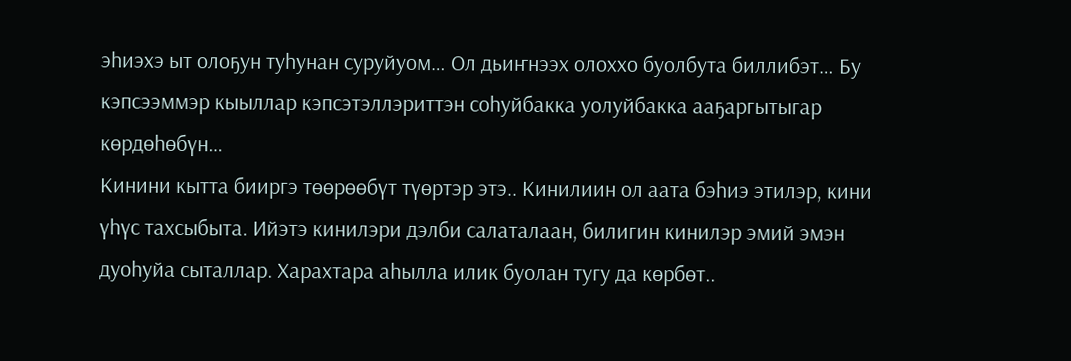эһиэхэ ыт олоҕун туһунан суруйуом… Ол дьиҥнээх олоххо буолбута биллибэт… Бу кэпсээммэр кыыллар кэпсэтэллэриттэн соһуйбакка уолуйбакка ааҕаргытыгар көрдөһөбүн…
Кинини кытта бииргэ төөрөөбүт түөртэр этэ.. Кинилиин ол аата бэһиэ этилэр, кини үһүс тахсыбыта. Ийэтэ кинилэри дэлби салаталаан, билигин кинилэр эмий эмэн дуоһуйа сыталлар. Харахтара аһылла илик буолан тугу да көрбөт..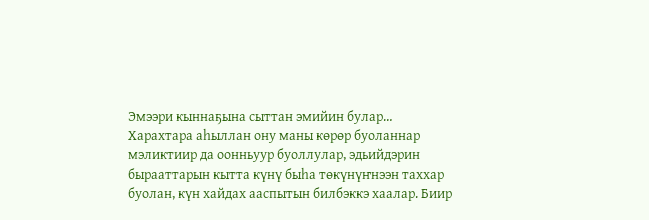Эмээри кыннаҕына сыттан эмийин булар…
Харахтара аһыллан ону маны көрөр буоланнар мэликтиир да оонньуур буоллулар, эдьийдэрин бырааттарын кытта күнү быһа төкүнүҥнээн таххар буолан, күн хайдах ааспытын билбэккэ хаалар. Биир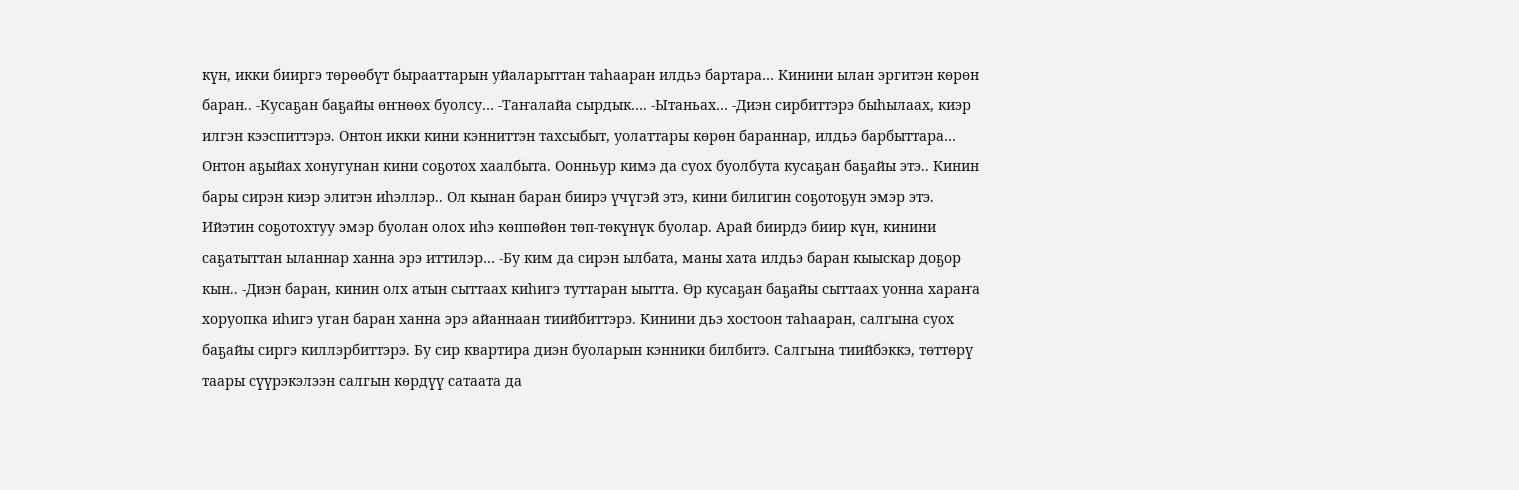күн, икки бииргэ төрөөбүт бырааттарын уйаларыттан таһааран илдьэ бартара… Кинини ылан эргитэн көрөн баран.. -Кусаҕан баҕайы өҥнөөх буолсу… -Таҥалайа сырдык…. -Ытаньах… -Диэн сирбиттэрэ быһылаах, киэр илгэн кээспиттэрэ. Онтон икки кини кэнниттэн тахсыбыт, уолаттары көрөн бараннар, илдьэ барбыттара… Онтон аҕыйах хонугунан кини соҕотох хаалбыта. Оонньур кимэ да суох буолбута кусаҕан баҕайы этэ.. Кинин бары сирэн киэр элитэн иһэллэр.. Ол кынан баран биирэ үчүгэй этэ, кини билигин соҕотоҕун эмэр этэ. Ийэтин соҕотохтуу эмэр буолан олох иһэ көппөйөн төп-төкүнүк буолар. Арай биирдэ биир күн, кинини саҕатыттан ыланнар ханна эрэ иттилэр… -Бу ким да сирэн ылбата, маны хата илдьэ баран кыыскар доҕор кын.. -Диэн баран, кинин олх атын сыттаах киһигэ туттаран ыытта. Өр кусаҕан баҕайы сыттаах уонна хараҥа хоруопка иһигэ уган баран ханна эрэ айаннаан тиийбиттэрэ. Кинини дьэ хостоон таһааран, салгына суох баҕайы сиргэ киллэрбиттэрэ. Бу сир квартира диэн буоларын кэнники билбитэ. Салгына тиийбэккэ, төттөрү таары сүүрэкэлээн салгын көрдүү сатаата да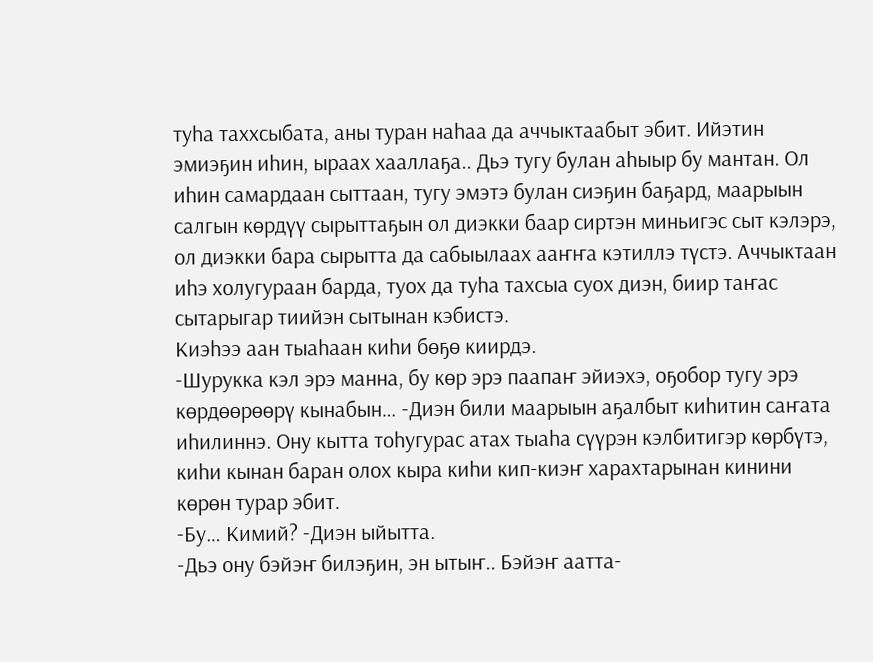туһа таххсыбата, аны туран наһаа да аччыктаабыт эбит. Ийэтин эмиэҕин иһин, ыраах хааллаҕа.. Дьэ тугу булан аһыыр бу мантан. Ол иһин самардаан сыттаан, тугу эмэтэ булан сиэҕин баҕард, маарыын салгын көрдүү сырыттаҕын ол диэкки баар сиртэн миньигэс сыт кэлэрэ, ол диэкки бара сырытта да сабыылаах ааҥҥа кэтиллэ түстэ. Аччыктаан иһэ холугураан барда, туох да туһа тахсыа суох диэн, биир таҥас сытарыгар тиийэн сытынан кэбистэ.
Киэһээ аан тыаһаан киһи бөҕө киирдэ.
-Шурукка кэл эрэ манна, бу көр эрэ паапаҥ эйиэхэ, оҕобор тугу эрэ көрдөөрөөрү кынабын… -Диэн били маарыын аҕалбыт киһитин саҥата иһилиннэ. Ону кытта тоһугурас атах тыаһа сүүрэн кэлбитигэр көрбүтэ, киһи кынан баран олох кыра киһи кип-киэҥ харахтарынан кинини көрөн турар эбит.
-Бу… Кимий? -Диэн ыйытта.
-Дьэ ону бэйэҥ билэҕин, эн ытыҥ.. Бэйэҥ аатта-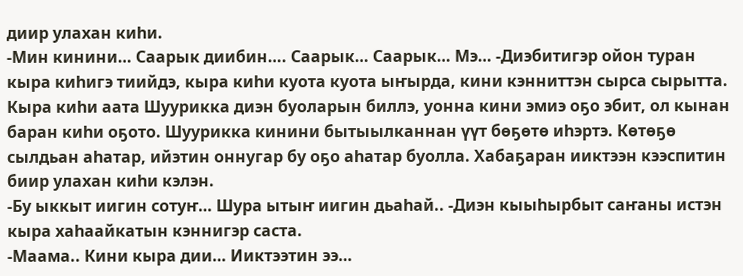диир улахан киһи.
-Мин кинини… Саарык диибин…. Саарык… Саарык… Мэ… -Диэбитигэр ойон туран кыра киһигэ тиийдэ, кыра киһи куота куота ыҥырда, кини кэнниттэн сырса сырытта. Кыра киһи аата Шуурикка диэн буоларын биллэ, уонна кини эмиэ оҕо эбит, ол кынан баран киһи оҕото. Шуурикка кинини бытыылканнан үүт бөҕөтө иһэртэ. Көтөҕө сылдьан аһатар, ийэтин оннугар бу оҕо аһатар буолла. Хабаҕаран ииктээн кээспитин биир улахан киһи кэлэн.
-Бу ыккыт иигин сотуҥ… Шура ытыҥ иигин дьаһай.. -Диэн кыыһырбыт саҥаны истэн кыра хаһаайкатын кэннигэр саста.
-Маама.. Кини кыра дии… Ииктээтин ээ…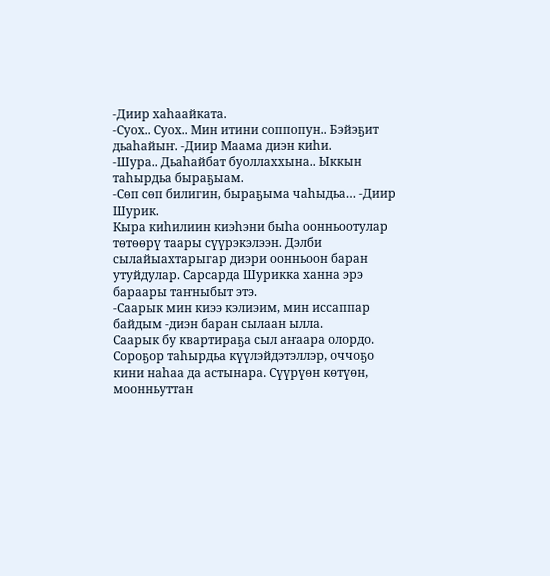-Диир хаһаайката.
-Суох.. Суох.. Мин итини соппопун.. Бэйэҕит дьаһайыҥ. -Диир Маама диэн киһи.
-Шура.. Дьаһайбат буоллаххына.. Ыккын таһырдьа быраҕыам.
-Сөп сөп билигин, быраҕыма чаһыдьа… -Диир Шурик.
Кыра киһилиин киэһэни быһа оонньоотулар төтөөрү таары сүүрэкэлээн. Дэлби сылайыахтарыгар диэри оонньоон баран утуйдулар. Сарсарда Шурикка ханна эрэ бараары таҥныбыт этэ.
-Саарык мин киээ кэлиэим, мин иссаппар байдым -диэн баран сылаан ылла.
Саарык бу квартираҕа сыл аҥаара олордо. Сороҕор таһырдьа күүлэйдэтэллэр, оччоҕо кини наһаа да астынара. Сүүрүөн көтүөн, моонньуттан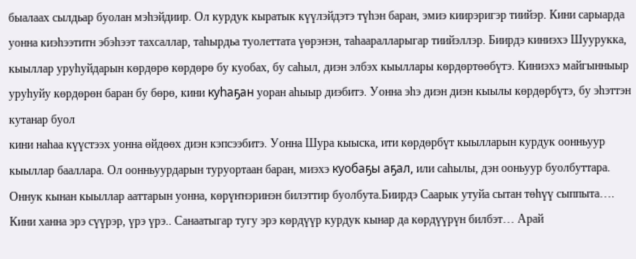быалаах сылдьар буолан мэһэйдиир. Ол курдук кыратык күүлэйдэтэ түһэн баран, эмиэ киирэригэр тиийэр. Кини сарыарда уонна киэһээтитн эбэһээт тахсаллар, таһырдьа туолеттата үөрэнэн, таһааралларыгар тиийэллэр. Биирдэ киниэхэ Шуурукка, кыыллар уруһуйдарын көрдөрө көрдөрө бу куобах, бу саһыл, диэн элбэх кыыллары көрдөртөөбүтэ. Киниэхэ майгынныыр уруһуйу көрдөрөн баран бу бөрө, кини куһаҕан уоран аһыыр диэбитэ. Уонна эһэ диэн диэн кыылы көрдөрбүтэ, бу эһэттэн кутанар буол
кини наһаа күүстээх уонна өйдөөх диэн кэпсээбитэ. Уонна Шура кыыска, ити көрдөрбүт кыылларын курдук оонньуур кыыллар бааллара. Ол оонньуурдарын туруортаан баран, миэхэ куобаҕы аҕал, или саһылы, дэн ооньуур буолбуттара. Оннук кынан кыыллар ааттарын уонна, көрүҥнэринэн билэттир буолбута.Биирдэ Саарык утуйа сытан төһүү сыппыта…. Кини ханна эрэ сүүрэр, үрэ үрэ.. Санаатыгар тугу эрэ көрдүүр курдук кынар да көрдүүрүн билбэт… Арай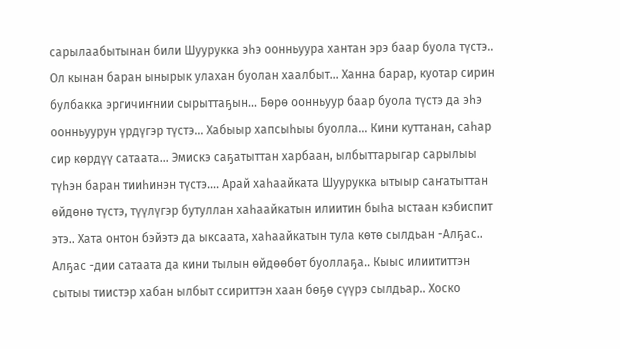сарылаабытынан били Шуурукка эһэ оонньуура хантан эрэ баар буола түстэ.. Ол кынан баран ынырык улахан буолан хаалбыт… Ханна барар, куотар сирин булбакка эргичиҥнии сырыттаҕын… Бөрө оонньуур баар буола түстэ да эһэ оонньуурун үрдүгэр түстэ… Хабыыр хапсыһыы буолла… Кини куттанан, саһар сир көрдүү сатаата… Эмискэ саҕатыттан харбаан, ылбыттарыгар сарылыы түһэн баран тииһинэн түстэ…. Арай хаһаайката Шуурукка ытыыр саҥатыттан өйдөнө түстэ, түүлүгэр бутуллан хаһаайкатын илиитин быһа ыстаан кэбиспит этэ.. Хата онтон бэйэтэ да ыксаата, хаһаайкатын тула көтө сылдьан -Алҕас.. Алҕас -дии сатаата да кини тылын өйдөөбөт буоллаҕа.. Кыыс илиититтэн сытыы тиистэр хабан ылбыт ссириттэн хаан бөҕө сүүрэ сылдьар.. Хоско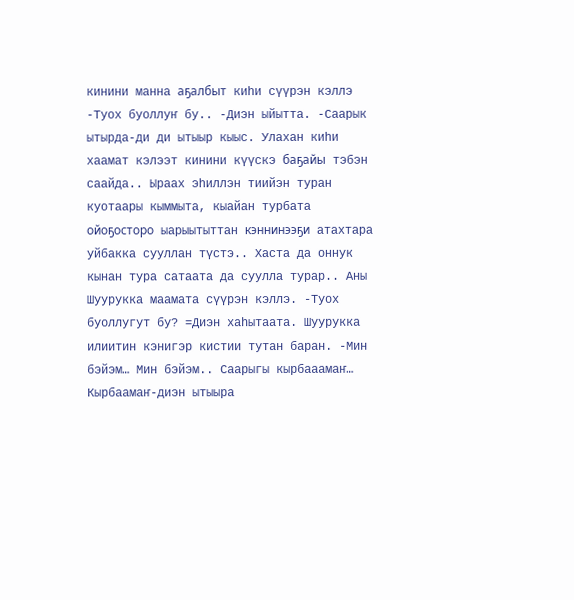кинини манна аҕалбыт киһи сүүрэн кэллэ -Туох буоллуҥ бу.. -Диэн ыйытта. -Саарык ытырда-ди ди ытыыр кыыс. Улахан киһи хаамат кэлээт кинини күүскэ баҕайы тэбэн саайда.. Ыраах эһиллэн тиийэн туран куотаары кыммыта, кыайан турбата ойоҕосторо ыарыытыттан кэннинээҕи атахтара уйбакка сууллан түстэ.. Хаста да оннук кынан тура сатаата да суулла турар.. Аны Шуурукка маамата сүүрэн кэллэ. -Туох буоллугут бу? =Диэн хаһытаата. Шуурукка илиитин кэнигэр кистии тутан баран. -Мин бэйэм… Мин бэйэм.. Саарыгы кырбааамаҥ… Кырбаамаҥ-диэн ытыыра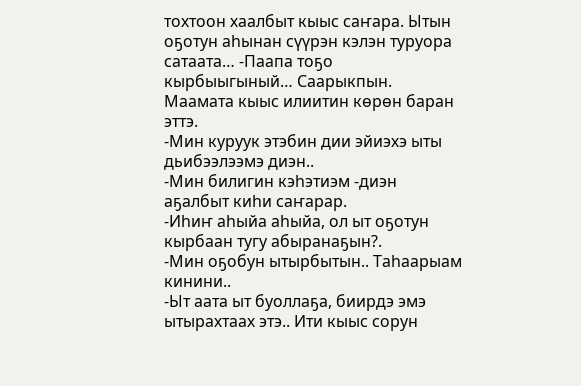тохтоон хаалбыт кыыс саҥара. Ытын оҕотун аһынан сүүрэн кэлэн туруора сатаата… -Паапа тоҕо кырбыыгыный… Саарыкпын. Маамата кыыс илиитин көрөн баран эттэ.
-Мин куруук этэбин дии эйиэхэ ыты дьибээлээмэ диэн..
-Мин билигин кэһэтиэм -диэн аҕалбыт киһи саҥарар.
-Иһиҥ аһыйа аһыйа, ол ыт оҕотун кырбаан тугу абыранаҕын?.
-Мин оҕобун ытырбытын.. Таһаарыам кинини..
-Ыт аата ыт буоллаҕа, биирдэ эмэ ытырахтаах этэ.. Ити кыыс сорун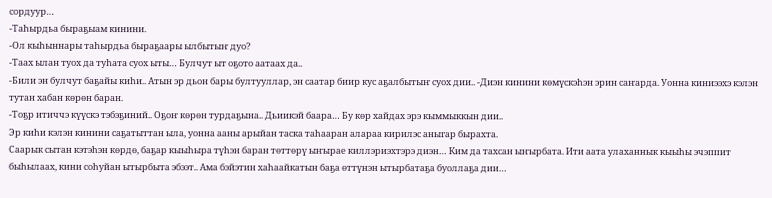сордуур…
-Таһырдьа быраҕыам кинини.
-Ол кыһыннары таһырдьа быраҕаары ылбытыҥ дуо?
-Таах ылан туох да туһата суох ыты… Булчут ыт оҕото аатаах да..
-Били эн булчут баҕайы киһи.. Атын эр дьон бары бултууллар, эн саатар биир кус аҕалбытыҥ суох дии.. -Диэн кинини көмүскэһэн эрин саҥарда. Уонна киниээхэ кэлэн тутан хабан көрөн баран.
-Тоҕр итиччэ күүскэ тэбэҕиний.. Оҕоҥ көрөн турдаҕына.. Дьиикэй баара… Бу көр хайдах эрэ кыммыккын дии..
Эр киһи кэлэн кинини саҕатыттан ыла, уонна ааны арыйан таска таһааран алараа кирилэс аныгар бырахта.
Саарык сытан кэтэһэн көрдө, баҕар кыыһыра түһэн баран төттөрү ыҥырае киллэриэхтэрэ диэн… Ким да тахсан ыҥырбата. Ити аата улаханнык кыыһы эчэппит быһылаах, кини соһуйан ытырбыта эбээт.. Ама бэйэтин хаһаайкатын баҕа өттүнэн ытырбатаҕа буоллаҕа дии…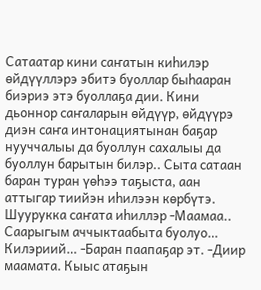Сатаатар кини саҥатын киһилэр өйдүүллэрэ эбитэ буоллар быһааран биэриэ этэ буоллаҕа дии. Кини дьоннор саҥаларын өйдүүр, өйдүүрэ диэн саҥа интонациятынан баҕар нууччалыы да буоллун сахалыы да буоллун барытын билэр.. Сыта сатаан баран туран үөһээ таҕыста, аан аттыгар тиийэн иһилээн көрбүтэ. Шуурукка саҥата иһиллэр -Маамаа.. Саарыгым аччыктаабыта буолуо… Килэриий… -Баран паапаҕар эт. -Диир маамата. Кыыс атаҕын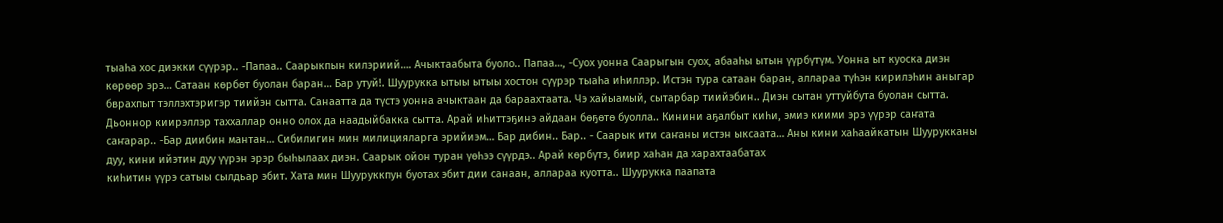тыаһа хос диэкки сүүрэр.. -Папаа.. Саарыкпын килэриий…. Ачыктаабыта буоло.. Папаа…, -Суох уонна Саарыгын суох, абааһы ытын үүрбүтүм. Уонна ыт куоска диэн көрөөр эрэ… Сатаан көрбөт буолан баран… Бар утуй!. Шуурукка ытыы ытыы хостон сүүрэр тыаһа иһиллэр. Истэн тура сатаан баран, аллараа түһэн кирилэһин аныгар бврахпыт тэллэхтэригэр тиийэн сытта. Санаатта да түстэ уонна ачыктаан да бараахтаата. Чэ хайыамый, сытарбар тиийэбин.. Диэн сытан уттуйбута буолан сытта. Дьоннор киирэллэр таххаллар онно олох да наадыйбакка сытта. Арай иһиттэҕинэ айдаан бөҕөтө буолла.. Кинини аҕалбыт киһи, эмиэ киими эрэ үүрэр саҥата саҥарар.. -Бар диибин мантан… Сибилигин мин милицияларга эрийиэм… Бар дибин.. Бар.. - Саарык ити саҥаны истэн ыксаата… Аны кини хаһаайкатын Шуурукканы дуу, кини ийэтин дуу үүрэн эрэр быһылаах диэн. Саарык ойон туран үөһээ сүүрдэ.. Арай көрбүтэ, биир хаһан да харахтаабатах
киһитин үүрэ сатыы сылдьар эбит. Хата мин Шууруккпун буотах эбит дии санаан, аллараа куотта.. Шуурукка паапата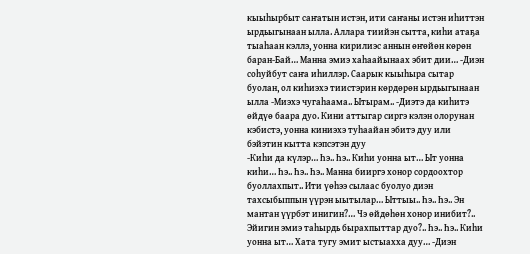кыыһырбыт саҥатын истэн, ити саҥаны истэн иһиттэн ырдьыгынаан ылла. Аллара тиийэн сытта, киһи атаҕа тыаһаан кэллэ, уонна кирилиэс аннын өҥөйөн көрөн баран-Бай… Манна эмиэ хаһаайынаах эбит дии… -Диэн соһуйбут саҥа иһиллэр. Саарык кыыһыра сытар буолан, ол киһиэхэ тиистэрин көрдөрөн ырдьыгынаан ылла -Миэхэ чугаһаама.. Ытырам.. -Диэтэ да киһитэ өйдүө баара дуо. Кини аттыгар сиргэ кэлэн олорунан кэбистэ, уонна киниэхэ туһаайан эбитэ дуу или бэйэтин кытта кэпсэтэн дуу
-Киһи да күлэр… Һэ.. Һэ.. Киһи уонна ыт… Ыт уонна киһи… Һэ.. Һэ.. Һэ.. Манна бииргэ хонор сордоохтор буоллахпыт.. Ити үөһээ сылаас буолуо диэн тахсыбыппын үүрэн ыытылар… Ыттыы.. Һэ.. Һэ.. Эн мантан үүрбэт инигин?… Чэ өйдөһөн хонор инибит?.. Эйигин эмиэ таһырдь бырахпыттар дуо?.. Һэ.. Һэ.. Киһи уонна ыт… Хата тугу эмит ыстыахха дуу… -Диэн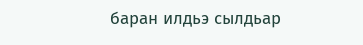баран илдьэ сылдьар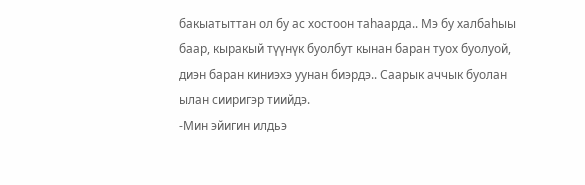бакыатыттан ол бу ас хостоон таһаарда.. Мэ бу халбаһыы баар, кыракый түүнүк буолбут кынан баран туох буолуой, диэн баран киниэхэ уунан биэрдэ.. Саарык аччык буолан ылан сииригэр тиийдэ.
-Мин эйигин илдьэ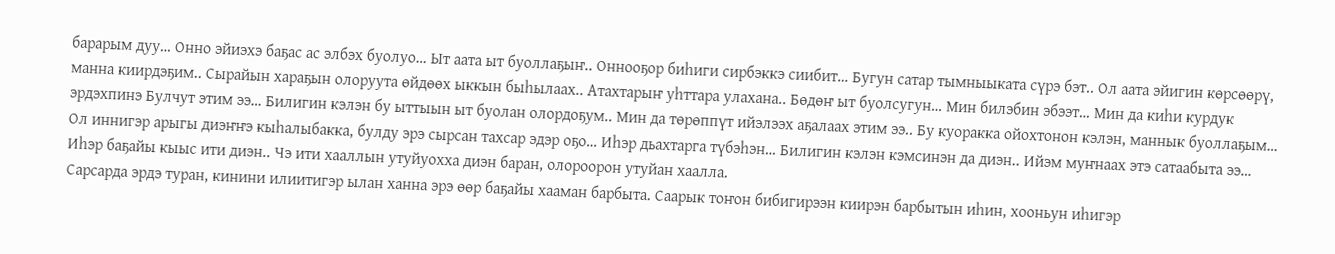барарым дуу… Онно эйиэхэ баҕас ас элбэх буолуо… Ыт аата ыт буоллаҕыҥ.. Оннооҕор биһиги сирбэккэ сиибит… Бугун сатар тымныыката сүрэ бэт.. Ол аата эйигин көрсөөрү, манна киирдэҕим.. Сырайын хараҕын олоруута өйдөөх ыккын быһылаах.. Атахтарыҥ уһттара улахана.. Бөдөҥ ыт буолсугун… Мин билэбин эбээт… Мин да киһи курдук эрдэхпинэ Булчут этим ээ… Билигин кэлэн бу ыттыын ыт буолан олордоҕум.. Мин да төрөппүт ийэлээх аҕалаах этим ээ.. Бу куоракка ойохтонон кэлэн, маннык буоллаҕым… Ол иннигэр арыгы диэҥҥэ кыһалыбакка, булду эрэ сырсан тахсар эдэр оҕо… Иһэр дьахтарга түбэһэн… Билигин кэлэн кэмсинэн да диэн.. Ийэм муҥнаах этэ сатаабыта ээ… Иһэр баҕайы кыыс ити диэн.. Чэ ити хааллын утуйуохха диэн баран, олороорон утуйан хаалла.
Сарсарда эрдэ туран, кинини илиитигэр ылан ханна эрэ өөр баҕайы хааман барбыта. Саарык тоҥон бибигирээн киирэн барбытын иһин, хооньун иһигэр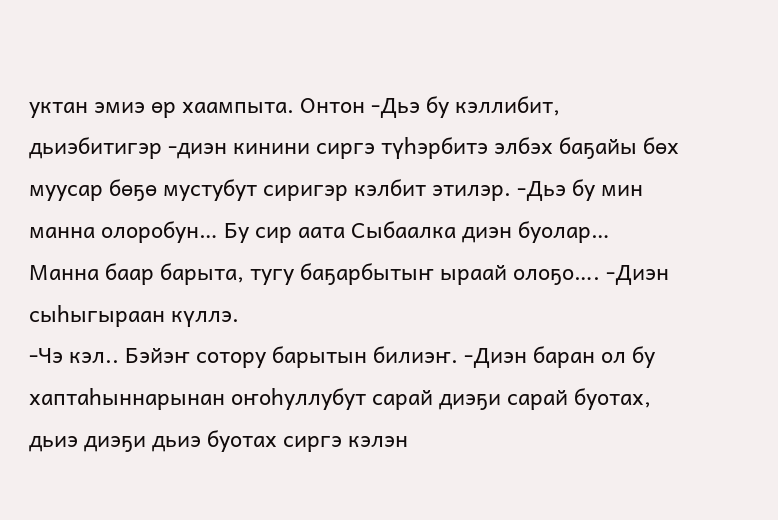уктан эмиэ өр хаампыта. Онтон -Дьэ бу кэллибит, дьиэбитигэр -диэн кинини сиргэ түһэрбитэ элбэх баҕайы бөх муусар бөҕө мустубут сиригэр кэлбит этилэр. -Дьэ бу мин манна олоробун… Бу сир аата Сыбаалка диэн буолар… Манна баар барыта, тугу баҕарбытыҥ ыраай олоҕо…. -Диэн сыһыгыраан күллэ.
-Чэ кэл.. Бэйэҥ сотору барытын билиэҥ. -Диэн баран ол бу хаптаһыннарынан оҥоһуллубут сарай диэҕи сарай буотах, дьиэ диэҕи дьиэ буотах сиргэ кэлэн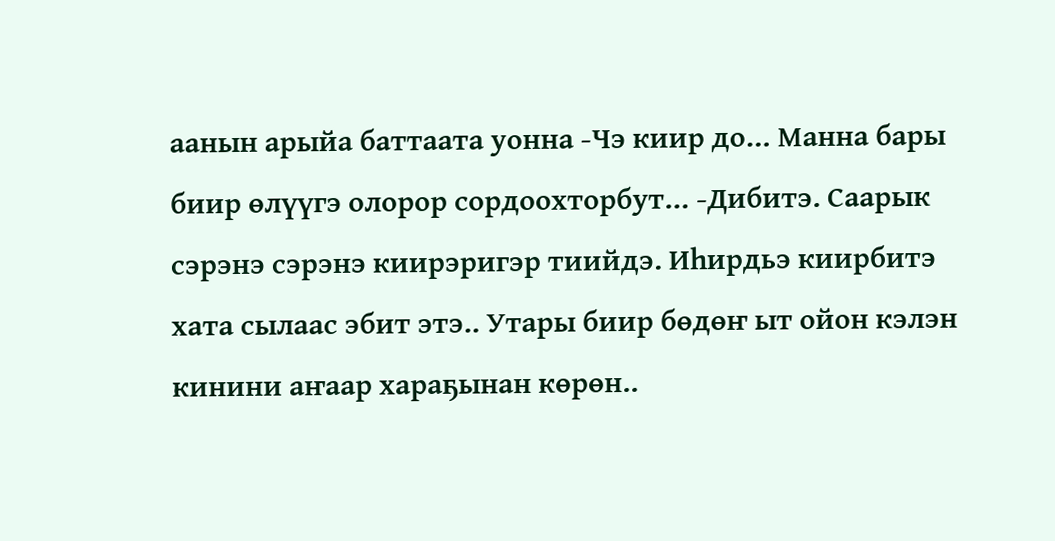аанын арыйа баттаата уонна -Чэ киир до… Манна бары биир өлүүгэ олорор сордоохторбут… -Дибитэ. Саарык сэрэнэ сэрэнэ киирэригэр тиийдэ. Иһирдьэ киирбитэ хата сылаас эбит этэ.. Утары биир бөдөҥ ыт ойон кэлэн кинини аҥаар хараҕынан көрөн..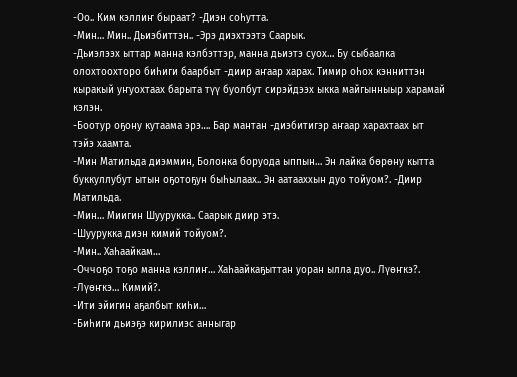-Оо.. Ким кэллиҥ быраат? -Диэн соһутта.
-Мин… Мин.. Дьиэбиттэн.. -Эрэ диэхтээтэ Саарык.
-Дьиэлээх ыттар манна кэлбэттэр, манна дьиэтэ суох… Бу сыбаалка олохтоохторо биһиги баарбыт -диир аҥаар харах. Тимир оһох кэнниттэн кыракый уҥуохтаах барыта түү буолбут сирэйдээх ыкка майгынныыр харамай кэлэн.
-Боотур оҕону кутаама эрэ…. Бар мантан -диэбитигэр аҥаар харахтаах ыт тэйэ хаамта.
-Мин Матильда диэммин, Болонка боруода ыппын… Эн лайка бөрөну кытта буккуллубут ытын оҕотоҕун быһылаах.. Эн аатааххын дуо тойуом?. -Диир Матильда.
-Мин… Миигин Шуурукка.. Саарык диир этэ.
-Шуурукка диэн кимий тойуом?.
-Мин.. Хаһаайкам…
-Оччоҕо тоҕо манна кэллиҥ… Хаһаайкаҕыттан уоран ылла дуо.. Лүөҥкэ?.
-Лүөҥкэ… Кимий?.
-Ити эйигин аҕалбыт киһи…
-Биһиги дьиэҕэ кирилиэс анныгар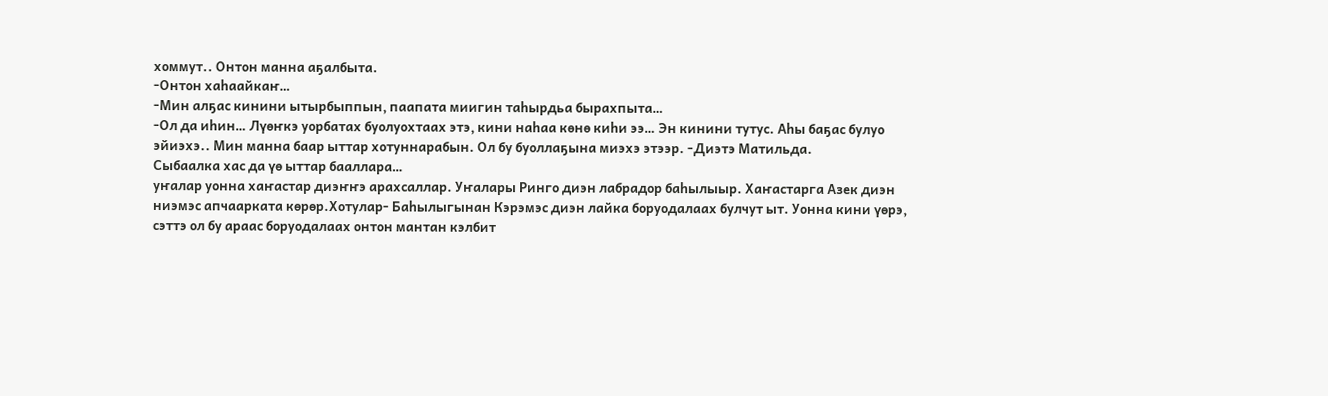хоммут.. Онтон манна аҕалбыта.
-Онтон хаһаайкаҥ…
-Мин алҕас кинини ытырбыппын, паапата миигин таһырдьа бырахпыта…
-Ол да иһин… Лүөҥкэ уорбатах буолуохтаах этэ, кини наһаа көнө киһи ээ… Эн кинини тутус. Аһы баҕас булуо эйиэхэ.. Мин манна баар ыттар хотуннарабын. Ол бу буоллаҕына миэхэ этээр. -Диэтэ Матильда.
Сыбаалка хас да үө ыттар бааллара…
уҥалар уонна хаҥастар диэҥҥэ арахсаллар. Уҥалары Ринго диэн лабрадор баһылыыр. Хаҥастарга Азек диэн ниэмэс апчаарката көрөр.Хотулар- Баһылыгынан Кэрэмэс диэн лайка боруодалаах булчут ыт. Уонна кини үөрэ, сэттэ ол бу араас боруодалаах онтон мантан кэлбит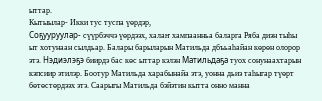ыттар.
Кытыылар- Икки тус туспа үөрдэр,
Соҕууруулар- сүүрбэччэ үөрдээх, халаҥ хампаанньа баларга Ряба диэн тыһы ыт хотунаан сылдьар. Балары барыларын Матильда дбъьаһайан көрөн олорор этэ. Нэдиэлэҕэ биирдэ бас көс ыттар кэлэн Матильдаҕа туох сонунаахтарын кэпсиир этилэр. Боотур Матильда харабынайа этэ, уонна дьиэ таһыгар түөрт бөтөстөрдээх этэ. Саарыгы Матильда бэйэтин кытта онно манна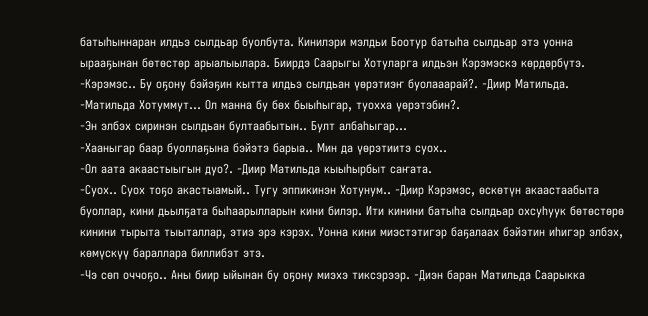батыһыннаран илдьэ сылдьар буолбута. Кинилэри мэлдьи Боотур батыһа сылдьар этэ уонна ырааҕынан бөтөстөр арыалыылара. Биирдэ Саарыгы Хотуларга илдьэн Кэрэмэскэ көрдөрбүтэ.
-Кэрэмэс.. Бу оҕону бэйэҕин кытта илдьэ сылдьан үөрэтиэҥ буолааарай?. -Диир Матильда.
-Матильда Хотуммут… Ол манна бу бөх быыһыгар, туохха үөрэтэбин?.
-Эн элбэх сиринэн сылдьан бултаабытын.. Булт албаһыгар…
-Хааныгар баар буоллаҕына бэйэтэ барыа.. Мин да үөрэтиитэ суох..
-Ол аата акаастыыгын дуо?. -Диир Матильда кыыһырбыт саҥата.
-Суох.. Суох тоҕо акастыамый.. Тугу эппикинэн Хотунум.. -Диир Кэрэмэс, өскөтүн акаастаабыта буоллар, кини дьылҕата быһаарылларын кини билэр. Ити кинини батыһа сылдьар охсуһуук бөтөстөрө кинини тырыта тыыталлар, этиэ эрэ кэрэх. Уонна кини миэстэтигэр баҕалаах бэйэтин иһигэр элбэх, көмүскүү бараллара биллибэт этэ.
-Чэ сөп оччоҕо.. Аны биир ыйынан бу оҕону миэхэ тиксэрээр. -Диэн баран Матильда Саарыкка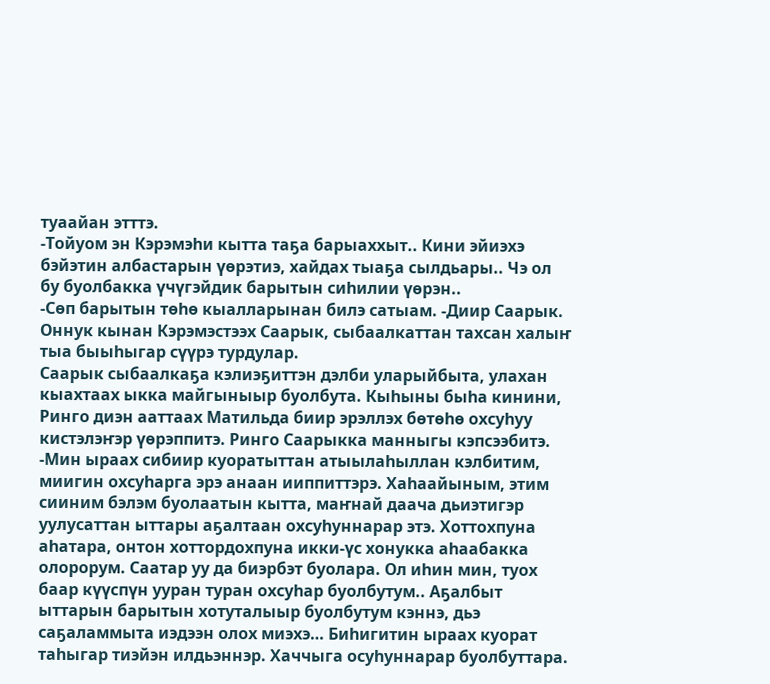туаайан этттэ.
-Тойуом эн Кэрэмэһи кытта таҕа барыаххыт.. Кини эйиэхэ бэйэтин албастарын үөрэтиэ, хайдах тыаҕа сылдьары.. Чэ ол бу буолбакка үчүгэйдик барытын сиһилии үөрэн..
-Сөп барытын төһө кыалларынан билэ сатыам. -Диир Саарык.
Оннук кынан Кэрэмэстээх Саарык, сыбаалкаттан тахсан халыҥ тыа быыһыгар сүүрэ турдулар.
Саарык сыбаалкаҕа кэлиэҕиттэн дэлби уларыйбыта, улахан кыахтаах ыкка майгыныыр буолбута. Кыһыны быһа кинини, Ринго диэн ааттаах Матильда биир эрэллэх бөтөһө охсуһуу кистэлэҥэр үөрэппитэ. Ринго Саарыкка манныгы кэпсээбитэ.
-Мин ыраах сибиир куоратыттан атыылаһыллан кэлбитим, миигин охсуһарга эрэ анаан ииппиттэрэ. Хаһаайыным, этим сииним бэлэм буолаатын кытта, маҥнай даача дьиэтигэр уулусаттан ыттары аҕалтаан охсуһуннарар этэ. Хоттохпуна аһатара, онтон хоттордохпуна икки-үс хонукка аһаабакка олорорум. Саатар уу да биэрбэт буолара. Ол иһин мин, туох баар күүспүн ууран туран охсуһар буолбутум.. Аҕалбыт ыттарын барытын хотуталыыр буолбутум кэннэ, дьэ саҕаламмыта иэдээн олох миэхэ… Биһигитин ыраах куорат таһыгар тиэйэн илдьэннэр. Хаччыга осуһуннарар буолбуттара.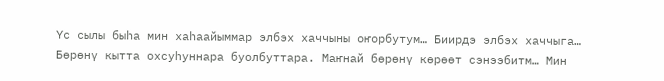Үс сылы быһа мин хаһаайыммар элбэх хаччыны оҥорбутум… Биирдэ элбэх хаччыга… Бөрөнү кытта охсуһуннара буолбуттара. Маҥнай бөрөнү көрөөт сэнээбитм… Мин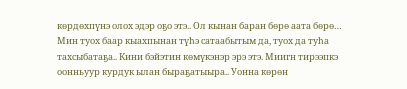көрдөхпүнэ олох эдэр оҕо этэ.. Ол кынан баран бөрө аата бөрө… Мин туох баар кыахпынан түһэ сатаабытым да, туох да туһа тахсыбатаҕа.. Кини бэйэтин көмүкэнэр эрэ этэ. Миигн тирээпкэ оонньуур курдук ылан быраҕатыыра.. Уонна көрөн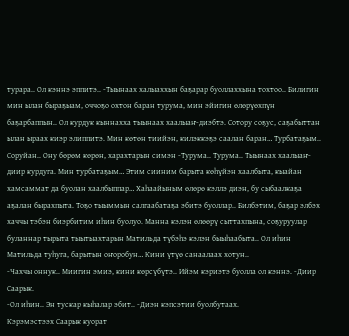турара.. Ол кэннэ эппитэ.. -Тыынаах халыаххын баҕарар буоллаххына тохтоо.. Билигин мин ылан быраҕыам, оччоҕо охтон баран турума, мин эйигин өлөрүөхпүн баҕарбаппын.. Ол курдук кыннахха тыынаах хаалыаҥ-диэбтэ. Сотору соҕус, саҕабыттан ылан ыраах киэр элиппитэ. Мин көтөн тиийэн, килэккэҕэ саалан баран… Турбатаҕым.. Соруйан.. Ону бөрөм көрөн, харахтарын симэн -Турума.. Турума.. Тыынаах хаалыаҥ- диир курдуга. Мин турбатаҕым… Этим сииним барыта көһүйэн хаалбыта, кыайан хамсаммат да буолан хаалбыппар… Хаһаайыным өлөрө кэллэ диэн, бу сыбаалкаҕа аҕалан бырахпыта. Тоҕо тыыммын салгаабатаҕа эбитэ буоллар.. Билбэтим, баҕар элбэх хаччы тэбэн биэрбитим иһин буолуо. Манна кэлэн өлөөрү сыттахпына, соҕуруулар буланнар тырыта тыытыахтарын Матильда түбэһэ кэлэн быыһаабыта.. Ол иһин Матильда туһуга, барытын оҥоробун… Кини үтүө санаалаах хотун..
-Чахчы оннук.. Миигин эмиэ, кини көрсүбүтэ.. Ийэм кэриэтэ буолла ол кэннэ. -Диир Саарык.
-Ол иһин.. Эн тускар кыһалар эбит.. -Диэн кэпсэтии буолбутаах.
Кэрэмэстээх Саарык куорат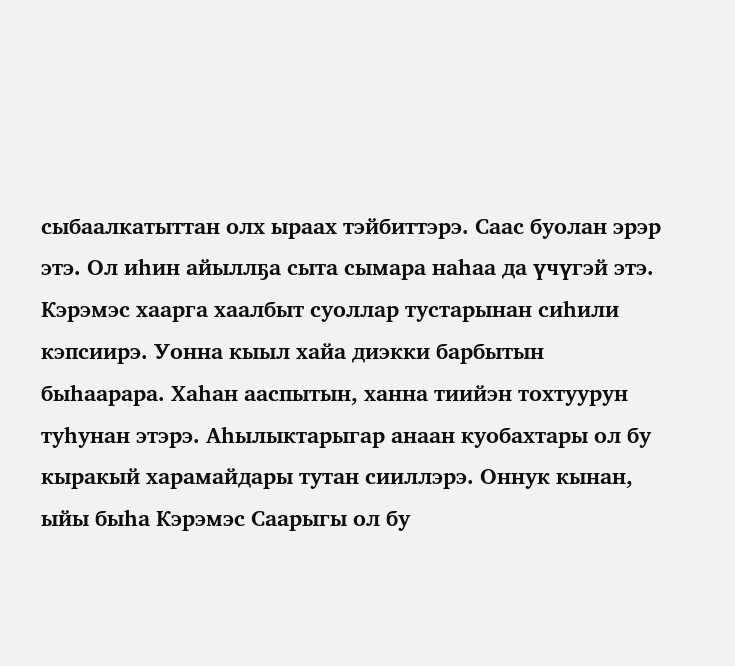сыбаалкатыттан олх ыраах тэйбиттэрэ. Саас буолан эрэр этэ. Ол иһин айыллҕа сыта сымара наһаа да үчүгэй этэ. Кэрэмэс хаарга хаалбыт суоллар тустарынан сиһили кэпсиирэ. Уонна кыыл хайа диэкки барбытын быһаарара. Хаһан ааспытын, ханна тиийэн тохтуурун туһунан этэрэ. Аһылыктарыгар анаан куобахтары ол бу кыракый харамайдары тутан сииллэрэ. Оннук кынан, ыйы быһа Кэрэмэс Саарыгы ол бу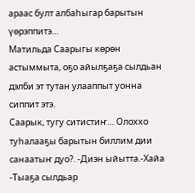араас булт албаһыгар барытын үөрэппитэ…
Матильда Саарыгы көрөн астыммыта, оҕо айылҕаҕа сылдьан дэлби эт тутан улааппыт уонна сиппит этэ.
Саарык, тугу ситистиҥ… Олоххо туһалааҕы барытын биллим дии санаатыҥ дуо?. -Диэн ыйытта.-Хайа
-Тыаҕа сылдьар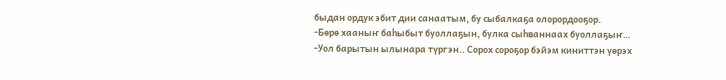быдан ордук эбит дии санаатым, бу сыбалкаҕа олорордооҕор.
-Бөрө хааныҥ баһыбыт буоллаҕын, булка сыһваннаах буоллаҕыҥ…
-Уол барытын ылынара түргэн.. Сорох сороҕор бэйэм киниттэн үөрэх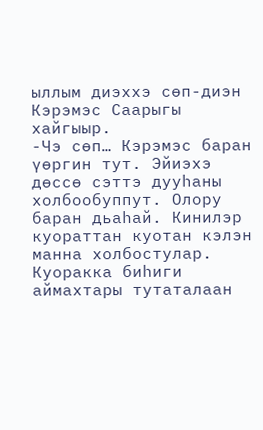ыллым диэххэ сөп-диэн Кэрэмэс Саарыгы хайгыыр.
-Чэ сөп… Кэрэмэс баран үөргин тут. Эйиэхэ дөссө сэттэ дууһаны холбообуппут. Олору баран дьаһай. Кинилэр куораттан куотан кэлэн манна холбостулар. Куоракка биһиги аймахтары тутаталаан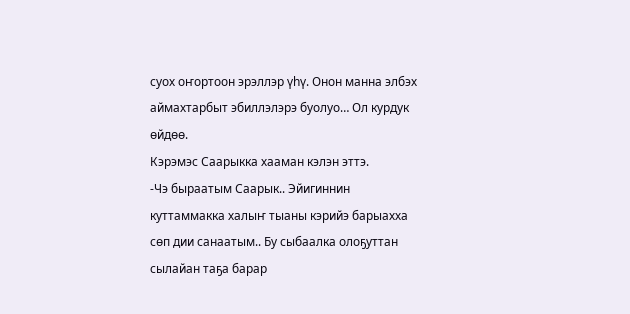суох оҥортоон эрэллэр үһү. Онон манна элбэх аймахтарбыт эбиллэлэрэ буолуо… Ол курдук өйдөө.
Кэрэмэс Саарыкка хааман кэлэн эттэ.
-Чэ быраатым Саарык.. Эйигиннин куттаммакка халыҥ тыаны кэрийэ барыахха сөп дии санаатым.. Бу сыбаалка олоҕуттан сылайан таҕа барар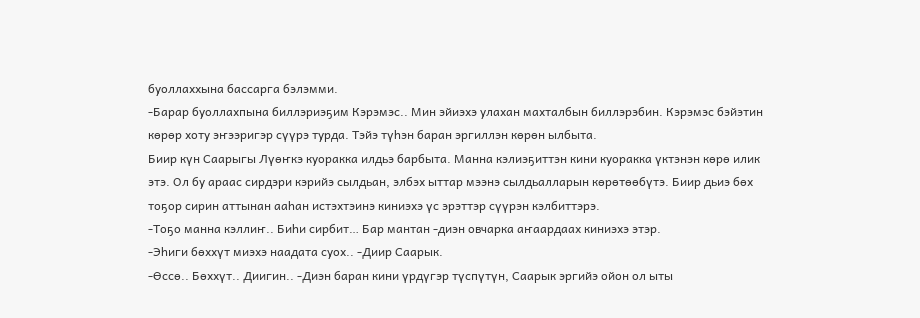буоллаххына бассарга бэлэмми.
-Барар буоллахпына биллэриэҕим Кэрэмэс.. Мин эйиэхэ улахан махталбын биллэрэбин. Кэрэмэс бэйэтин көрөр хоту эҥээригэр сүүрэ турда. Тэйэ түһэн баран эргиллэн көрөн ылбыта.
Биир күн Саарыгы Лүөҥкэ куоракка илдьэ барбыта. Манна кэлиэҕиттэн кини куоракка үктэнэн көрө илик этэ. Ол бу араас сирдэри кэрийэ сылдьан, элбэх ыттар мээнэ сылдьалларын көрөтөөбүтэ. Биир дьиэ бөх тоҕор сирин аттынан ааһан истэхтэинэ киниэхэ үс эрэттэр сүүрэн кэлбиттэрэ.
-Тоҕо манна кэллиҥ.. Биһи сирбит… Бар мантан -диэн овчарка аҥаардаах киниэхэ этэр.
-Эһиги бөххүт миэхэ наадата суох.. -Диир Саарык.
-Өссө.. Бөххүт.. Диигин.. -Диэн баран кини үрдүгэр түспүтүн, Саарык эргийэ ойон ол ыты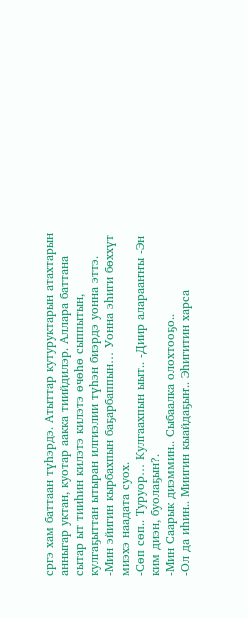сргэ хам баттаан түһэрдэ. Атыттар кутуруктарын атахтарын анныгар уктан, куотар аакка тиийдилэр. Аллара баттана сытар ыт тииһин килэтэ килэтэ өчөһө сыппытын, кулгаҕыттан ытыран илгиэлии түһэн биэрдэ уонна эттэ.
-Мин эйигин кырбахпын баҕарбаппын… Уонна эһиги бөххүт миэхэ наадата суох.
-Сөп сөп.. Туруор… Кулгаахпын ыыт.. -Диир аларааҥҥы -Эн ким диэн, буолаҕын?.
-Мин Саарык диэммин.. Сыбаалка олохтооҕо..
-Ол да иһин.. Миигин кыайдаҕыҥ.. Эһигитин харса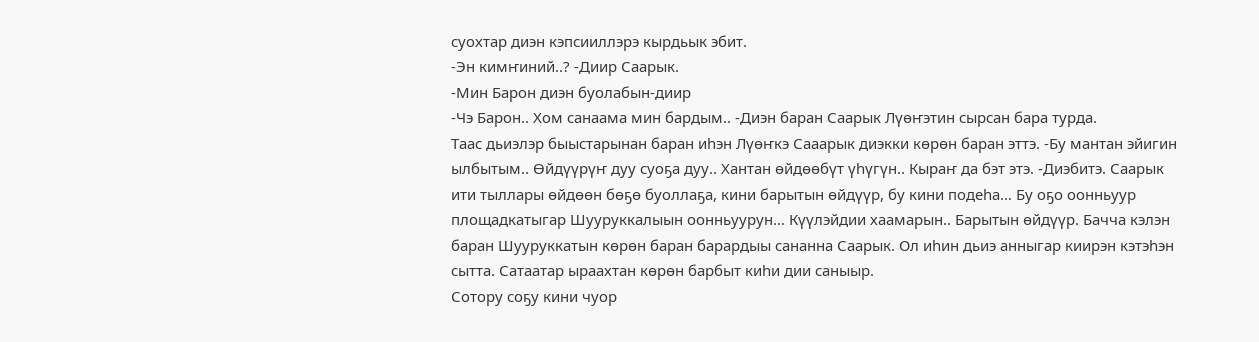суохтар диэн кэпсииллэрэ кырдьык эбит.
-Эн кимҥиний..? -Диир Саарык.
-Мин Барон диэн буолабын-диир
-Чэ Барон.. Хом санаама мин бардым.. -Диэн баран Саарык Лүөҥэтин сырсан бара турда.
Таас дьиэлэр быыстарынан баран иһэн Лүөҥкэ Сааарык диэкки көрөн баран эттэ. -Бу мантан эйигин ылбытым.. Өйдүүрүҥ дуу суоҕа дуу.. Хантан өйдөөбүт үһүгүн.. Кыраҥ да бэт этэ. -Диэбитэ. Саарык ити тыллары өйдөөн бөҕө буоллаҕа, кини барытын өйдүүр, бу кини подеһа… Бу оҕо оонньуур площадкатыгар Шууруккалыын оонньуурун… Күүлэйдии хаамарын.. Барытын өйдүүр. Бачча кэлэн баран Шууруккатын көрөн баран барардыы сананна Саарык. Ол иһин дьиэ анныгар киирэн кэтэһэн сытта. Сатаатар ыраахтан көрөн барбыт киһи дии саныыр.
Сотору соҕу кини чуор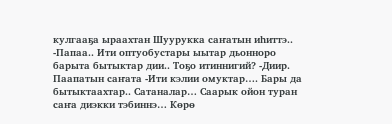кулгааҕа ыраахтан Шуурукка саҥатын иһиттэ.. -Папаа.. Ити оптуобустары ыытар дьонноро барыта бытыктар дии.. Тоҕо итиннигий? -Диир. Паапатын саҥата -Ити кэлии омуктар…. Бары да бытыктаахтар.. Сатаналар… Саарык ойон туран саҥа диэкки тэбиннэ… Көрө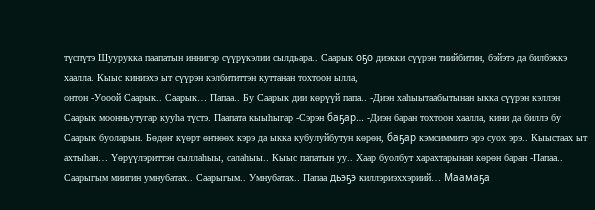түспүтэ Шуурукка паапатын иннигэр сүүрүкэлии сылдьара.. Саарык оҕо диэкки сүүрэн тиийбитин, бэйэтэ да билбэккэ хаалла. Кыыс киниэхэ ыт сүүрэн кэлбититтэн куттанан тохтоон ылла,
онтон -Уооой Саарык.. Саарык… Папаа.. Бу Саарык дии көрүүй папа.. -Диэн хаһыытаабытынан ыкка сүүрэн кэллэн Саарык моонньутугар кууһа түстэ. Паапата кыыһыгар -Сэрэн баҕар… -Диэн баран тохтоон хаалла, кини да биллэ бу Саарык буоларын. Бөдөҥ күөрт өҥнөөх кэрэ да ыкка кубулуйбутун көрөн, баҕар кэмсиммитэ эрэ суох эрэ.. Кыыстаах ыт ахтыһан… Үөрүүлэриттэн сыллаһыы, салаһыы.. Кыыс папатын уу.. Хаар буолбут харахтарынан көрөн баран -Папаа.. Саарыгым миигин умнубатах.. Саарыгым.. Умнубатах.. Папаа дьэҕэ киллэриэххэриий… Маамаҕа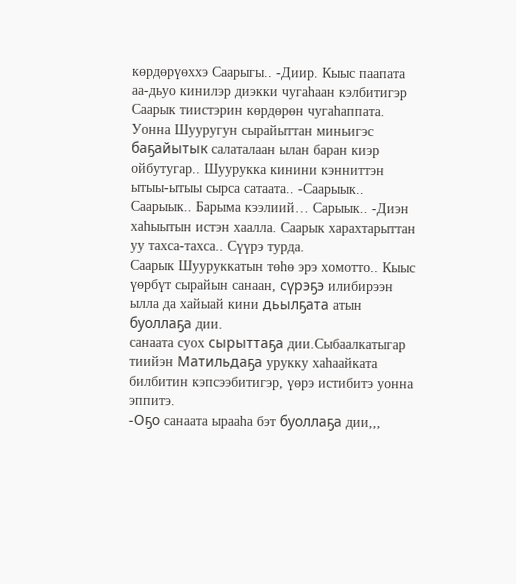көрдөрүөххэ Саарыгы.. -Диир. Кыыс паапата аа-дьуо кинилэр диэкки чугаһаан кэлбитигэр Саарык тиистэрин көрдөрөн чугаһаппата. Уонна Шууругун сырайыттан миньигэс баҕайытык салаталаан ылан баран киэр ойбутугар.. Шуурукка кинини кэнниттэн ытыы-ытыы сырса сатаата.. -Саарыык.. Саарыык.. Барыма кээлиий… Сарыык.. -Диэн хаһыытын истэн хаалла. Саарык харахтарыттан уу тахса-тахса.. Сүүрэ турда.
Саарык Шууруккатын төһө эрэ хомотто.. Кыыс үөрбүт сырайын санаан, сүрэҕэ илибирээн ылла да хайыай кини дьылҕата атын буоллаҕа дии.
санаата суох сырыттаҕа дии.Сыбаалкатыгар тиийэн Матильдаҕа урукку хаһаайката билбитин кэпсээбитигэр, үөрэ истибитэ уонна эппитэ.
-Оҕо санаата ырааһа бэт буоллаҕа дии,,,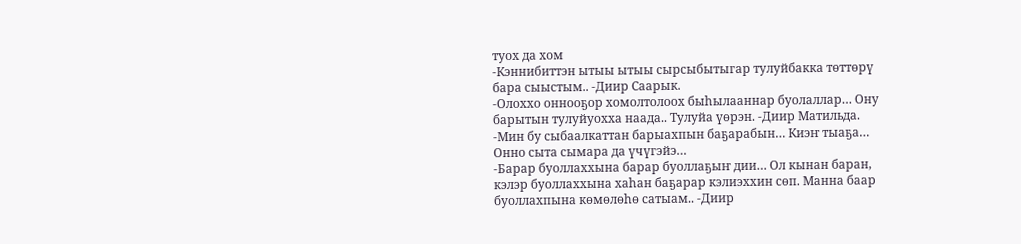туох да хом
-Кэннибиттэн ытыы ытыы сырсыбытыгар тулуйбакка төттөрү бара сыыстым.. -Диир Саарык.
-Олоххо оннооҕор хомолтолоох быһылааннар буолаллар… Ону барытын тулуйуохха наада.. Тулуйа үөрэн. -Диир Матильда.
-Мин бу сыбаалкаттан барыахпын баҕарабын… Киэҥ тыаҕа… Онно сыта сымара да үчүгэйэ…
-Барар буоллаххына барар буоллаҕыҥ дии… Ол кынан баран, кэлэр буоллаххына хаһан баҕарар кэлиэххин сөп. Манна баар буоллахпына көмөлөһө сатыам.. -Диир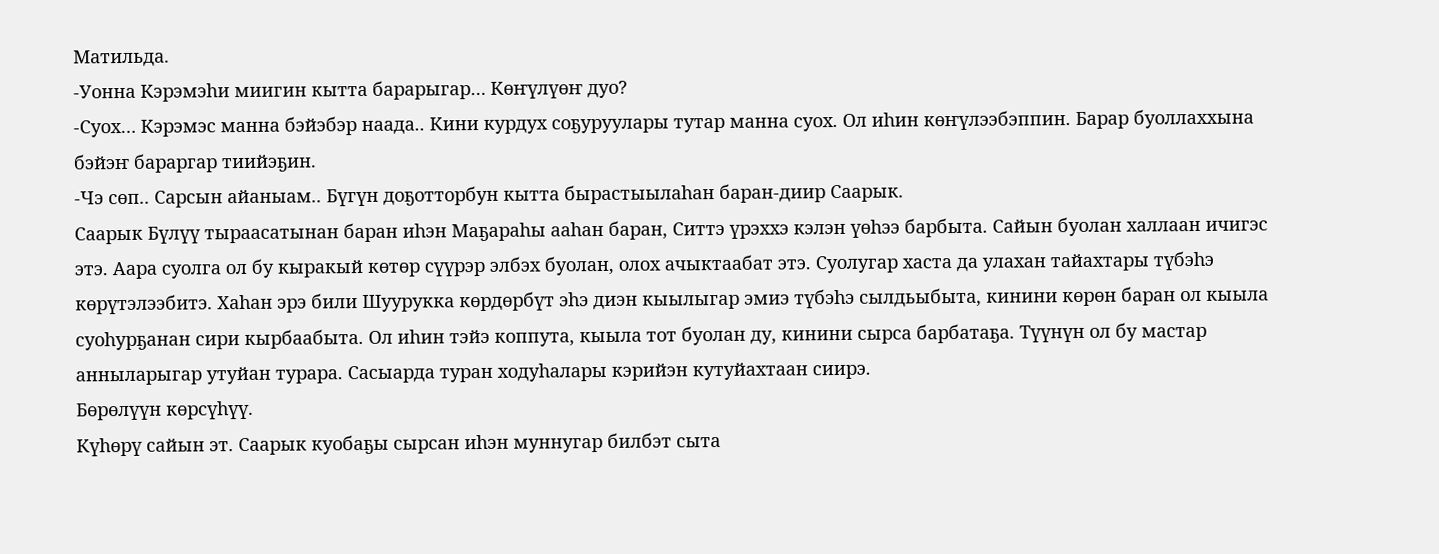Матильда.
-Уонна Кэрэмэһи миигин кытта барарыгар… Көҥүлүөҥ дуо?
-Суох… Кэрэмэс манна бэйэбэр наада.. Кини курдух соҕуруулары тутар манна суох. Ол иһин көҥүлээбэппин. Барар буоллаххына бэйэҥ бараргар тиийэҕин.
-Чэ сөп.. Сарсын айаныам.. Бүгүн доҕотторбун кытта бырастыылаһан баран-диир Саарык.
Саарык Бүлүү тыраасатынан баран иһэн Маҕараһы ааһан баран, Ситтэ үрэххэ кэлэн үөһээ барбыта. Сайын буолан халлаан ичигэс этэ. Аара суолга ол бу кыракый көтөр сүүрэр элбэх буолан, олох ачыктаабат этэ. Суолугар хаста да улахан тайахтары түбэһэ көрүтэлээбитэ. Хаһан эрэ били Шуурукка көрдөрбүт эһэ диэн кыылыгар эмиэ түбэһэ сылдьыбыта, кинини көрөн баран ол кыыла суоһурҕанан сири кырбаабыта. Ол иһин тэйэ коппута, кыыла тот буолан ду, кинини сырса барбатаҕа. Түүнүн ол бу мастар анныларыгар утуйан турара. Сасыарда туран ходуһалары кэрийэн кутуйахтаан сиирэ.
Бөрөлүүн көрсүһүү.
Күһөрү сайын эт. Саарык куобаҕы сырсан иһэн муннугар билбэт сыта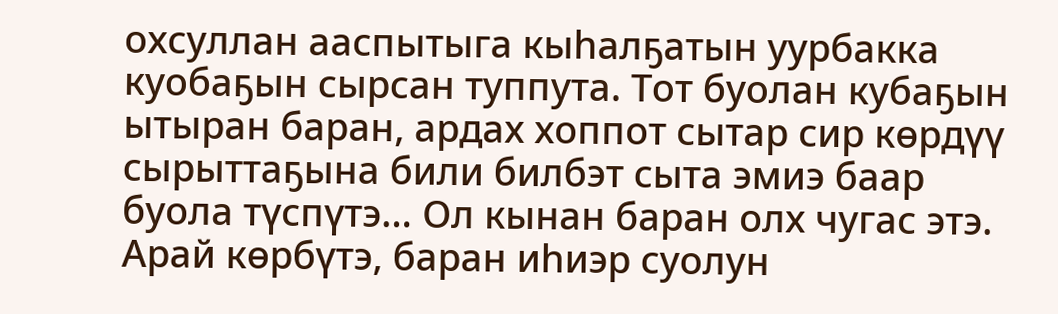охсуллан ааспытыга кыһалҕатын уурбакка куобаҕын сырсан туппута. Тот буолан кубаҕын ытыран баран, ардах хоппот сытар сир көрдүү сырыттаҕына били билбэт сыта эмиэ баар буола түспүтэ… Ол кынан баран олх чугас этэ. Арай көрбүтэ, баран иһиэр суолун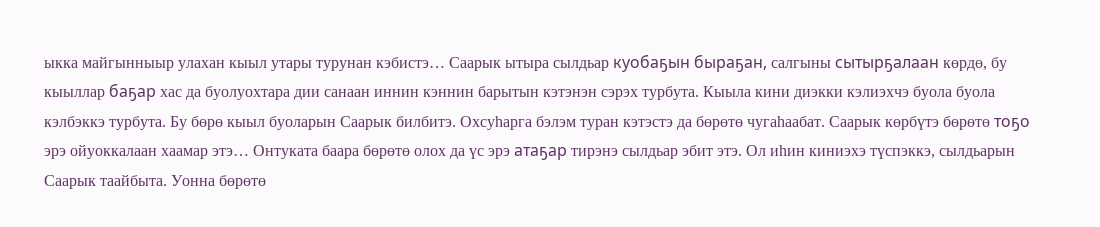ыкка майгынныыр улахан кыыл утары турунан кэбистэ… Саарык ытыра сылдьар куобаҕын быраҕан, салгыны сытырҕалаан көрдө, бу кыыллар баҕар хас да буолуохтара дии санаан иннин кэннин барытын кэтэнэн сэрэх турбута. Кыыла кини диэкки кэлиэхчэ буола буола кэлбэккэ турбута. Бу бөрө кыыл буоларын Саарык билбитэ. Охсуһарга бэлэм туран кэтэстэ да бөрөтө чугаһаабат. Саарык көрбүтэ бөрөтө тоҕо эрэ ойуоккалаан хаамар этэ… Онтуката баара бөрөтө олох да үс эрэ атаҕар тирэнэ сылдьар эбит этэ. Ол иһин киниэхэ түспэккэ, сылдьарын Саарык таайбыта. Уонна бөрөтө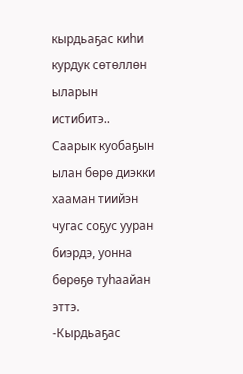кырдьаҕас киһи курдук сөтөллөн ыларын истибитэ.. Саарык куобаҕын ылан бөрө диэкки хааман тиийэн чугас соҕус ууран биэрдэ, уонна бөрөҕө туһаайан эттэ.
-Кырдьаҕас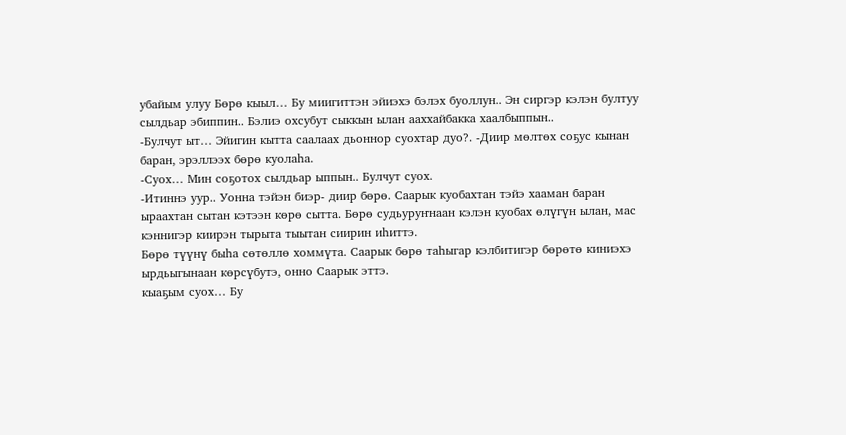убайым улуу Бөрө кыыл… Бу миигиттэн эйиэхэ бэлэх буоллун.. Эн сиргэр кэлэн бултуу сылдьар эбиппин.. Бэлиэ охсубут сыккын ылан ааххайбакка хаалбыппын..
-Булчут ыт… Эйигин кытта саалаах дьоннор суохтар дуо?. -Диир мөлтөх соҕус кынан баран, эрэллээх бөрө куолаһа.
-Суох… Мин соҕотох сылдьар ыппын.. Булчут суох.
-Итиннэ уур.. Уонна тэйэн биэр- диир бөрө. Саарык куобахтан тэйэ хааман баран ыраахтан сытан кэтээн көрө сытта. Бөрө судьуруҥнаан кэлэн куобах өлүгүн ылан, мас кэннигэр киирэн тырыта тыытан сиирин иһиттэ.
Бөрө түүнү быһа сөтөллө хоммүта. Саарык бөрө таһыгар кэлбитигэр бөрөтө киниэхэ ырдьыгынаан көрсүбутэ, онно Саарык эттэ.
кыаҕым суох… Бу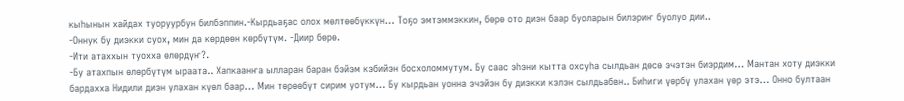кыһынын хайдах туоруурбун билбэппин.-Кырдьаҕас олох мөлтөөбүккүн… Тоҕо эмтэммэккин, бөрө ото диэн баар буоларын билэриҥ буолуо дии..
-Оннук бу диэкки суох, мин да көрдөөн көрбүтүм. -Диир бөрө.
-Ити атаххын туохха өлөрдүҥ?.
-Бу атахпын өлөрбүтүм ыраата.. Хапкаанҥа ылларан баран бэйэм кэбийэн босхоломмутум. Бу саас эһэни кытта охсуһа сылдьан дөсө эчэтэн биэрдим… Мантан хоту диэкки бардахха Нидили диэн улахан күөл баар… Мин төрөөбүт сирим уотум… Бу кырдьан уонна эчэйэн бу диэкки кэлэн сылдьабвн.. Биһиги үөрбү улахан үөр этэ… Онно бултаан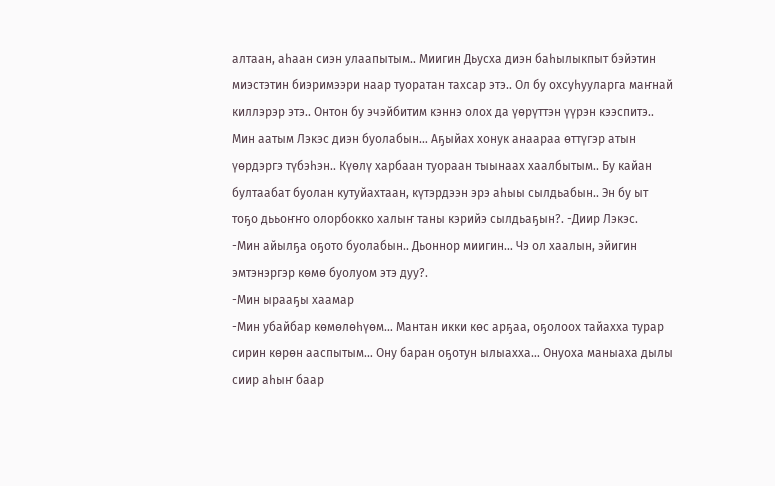алтаан, аһаан сиэн улаапытым.. Миигин Дьусха диэн баһылыкпыт бэйэтин миэстэтин биэримээри наар туоратан тахсар этэ.. Ол бу охсуһууларга маҥнай киллэрэр этэ.. Онтон бу эчэйбитим кэннэ олох да үөрүттэн үүрэн кээспитэ.. Мин аатым Лэкэс диэн буолабын… Аҕыйах хонук анаараа өттүгэр атын үөрдэргэ түбэһэн.. Күөлү харбаан туораан тыынаах хаалбытым.. Бу кайан бултаабат буолан кутуйахтаан, күтэрдээн эрэ аһыы сылдьабын.. Эн бу ыт тоҕо дььоҥҥо олорбокко халыҥ таны кэрийэ сылдьаҕын?. -Диир Лэкэс.
-Мин айылҕа оҕото буолабын.. Дьоннор миигин… Чэ ол хаалын, эйигин эмтэнэргэр көмө буолуом этэ дуу?.
-Мин ырааҕы хаамар
-Мин убайбар көмөлөһүөм… Мантан икки көс арҕаа, оҕолоох тайахха турар сирин көрөн ааспытым… Ону баран оҕотун ылыахха… Онуоха маныаха дылы сиир аһыҥ баар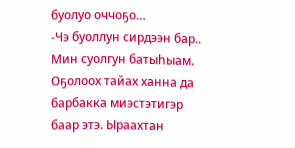буолуо оччоҕо…
-Чэ буоллун сирдээн бар.. Мин суолгун батыһыам.
Оҕолоох тайах ханна да барбакка миэстэтигэр баар этэ. Ыраахтан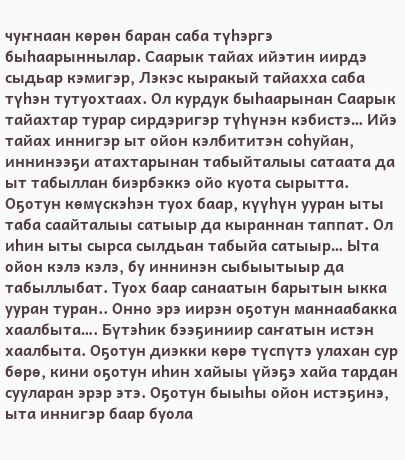чуҥнаан көрөн баран саба түһэргэ быһаарыннылар. Саарык тайах ийэтин иирдэ сыдьар кэмигэр, Лэкэс кыракый тайахха саба түһэн тутуохтаах. Ол курдук быһаарынан Саарык тайахтар турар сирдэригэр түһүнэн кэбистэ… Ийэ тайах иннигэр ыт ойон кэлбититэн соһуйан, иннинээҕи атахтарынан табыйталыы сатаата да ыт табыллан биэрбэккэ ойо куота сырытта. Оҕотун көмүскэһэн туох баар, күүһүн ууран ыты таба саайталыы сатыыр да кыраннан таппат. Ол иһин ыты сырса сылдьан табыйа сатыыр… Ыта ойон кэлэ кэлэ, бу иннинэн сыбыытыыр да табыллыбат. Туох баар санаатын барытын ыкка ууран туран.. Онно эрэ иирэн оҕотун маннаабакка хаалбыта…. Бүтэһик бээҕиниир саҥатын истэн хаалбыта. Оҕотун диэкки көрө түспүтэ улахан сур бөрө, кини оҕотун иһин хайыы үйэҕэ хайа тардан сууларан эрэр этэ. Оҕотун быыһы ойон истэҕинэ, ыта иннигэр баар буола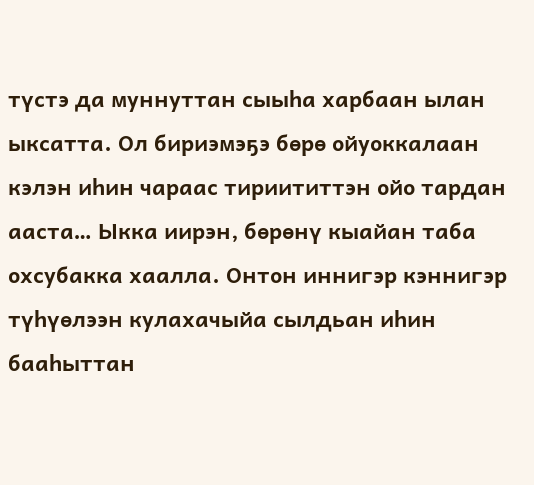түстэ да муннуттан сыыһа харбаан ылан ыксатта. Ол бириэмэҕэ бөрө ойуоккалаан кэлэн иһин чараас тириититтэн ойо тардан ааста… Ыкка иирэн, бөрөнү кыайан таба охсубакка хаалла. Онтон иннигэр кэннигэр түһүөлээн кулахачыйа сылдьан иһин бааһыттан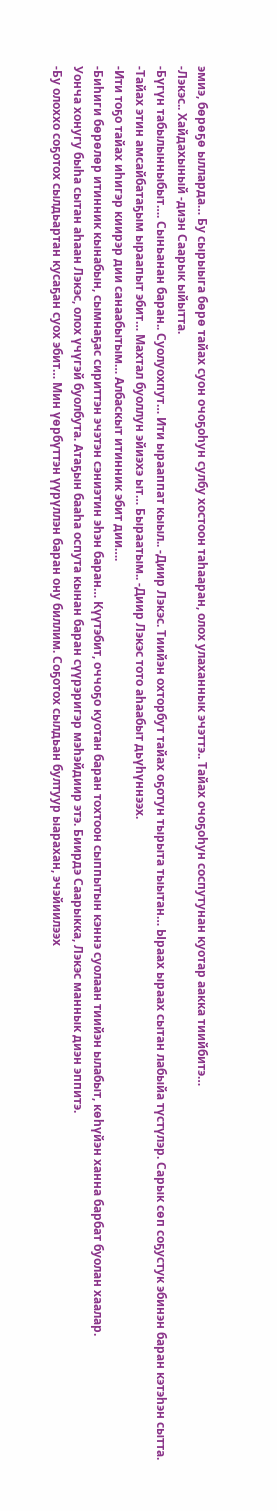эмиэ, бөрөҕө ылларда… Бу сырыыга бөрө тайах суон очоҕоһун сулбу хостоон таһааран, олох улаханнык эчэттэ.. Тайах очоҕоһун соспутунан куотар аакка тиийбитэ…
-Лэкэс.. Хайдахыный -диэн Саарык ыйытта.
-Бүгүн табылынныбыт…. Сыньанан баран.. Суолуохпут… Ити ырааппат кыыл.. -Диир Лэкэс. Тиийэн охторбут тайах оҕотун тырыта тыытан… Ыраах ыраах сытан лабыйа түстүлэр. Сарык сөп соҕустук эбинэн баран кэтэһэн сытта.
-Тайах этин амсайбатаҕым ыраапыт эбит… Махтал буоллун эйиэхэ ыт… Быраатым.. -Диир Лэкэс тото аһаабыт дьүһүннээх.
-Ити тоҕо тайах иһигэр киирэр дии санаабытым… Албаскыт итинник эбит дии….
-Биһиги бөрөлөр итинник кынабын, сымнаҕас сириттэн эчэтэн сэниэтин эһэн баран… Күүтэбит, оччоҕо куотан баран тохтоон сыппытын кэннэ суолаан тиийэн ылабыт, көһүйэн ханна барбат буолан хаалар.
Уонча хонугу быһа сытан аһаан Лэкэс, олох үчүгэй буолбута. Атаҕын бааһа оспута кынан баран сүүрэригэр мэһэйдиир этэ. Биирдэ Саарыкка, Лэкэс маннык диэн эппитэ.
-Бу олоххо соҕотох сылдьартан кусаҕан суох эбит… Мин үөрбүттэн үүрүллэн баран ону биллим. Соҕотох сылдьан бултуур ыарахан, эчэйиилээх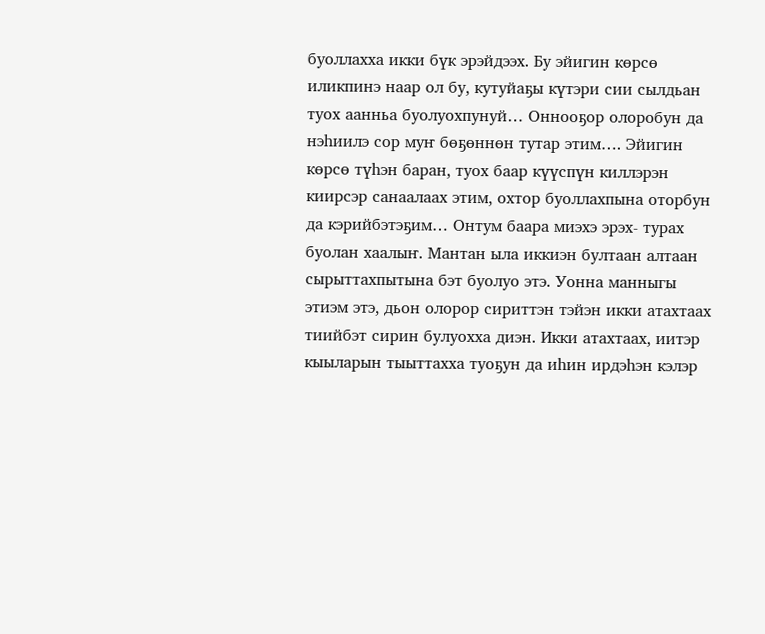буоллахха икки бүк эрэйдээх. Бу эйигин көрсө иликпинэ наар ол бу, кутуйаҕы күтэри сии сылдьан туох аанньа буолуохпунуй… Оннооҕор олоробун да нэһиилэ сор муҥ бөҕөннөн тутар этим…. Эйигин көрсө түһэн баран, туох баар күүспүн киллэрэн киирсэр санаалаах этим, охтор буоллахпына оторбун да кэрийбэтэҕим… Онтум баара миэхэ эрэх- турах буолан хаалыҥ. Мантан ыла иккиэн бултаан алтаан сырыттахпытына бэт буолуо этэ. Уонна манныгы этиэм этэ, дьон олорор сириттэн тэйэн икки атахтаах тиийбэт сирин булуохха диэн. Икки атахтаах, иитэр кыыларын тыыттахха туоҕун да иһин ирдэһэн кэлэр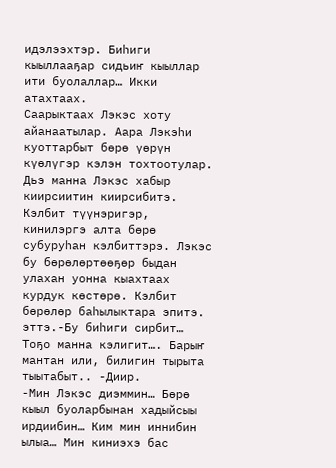идэлээхтэр. Биһиги кыыллааҕар сидьиҥ кыыллар ити буолаллар… Икки атахтаах.
Саарыктаах Лэкэс хоту айанаатылар. Аара Лэкэһи куоттарбыт бөрө үөрүн күөлүгэр кэлэн тохтоотулар. Дьэ манна Лэкэс хабыр киирсиитин киирсибитэ. Кэлбит түүнэригэр, кинилэргэ алта бөрө субуруһан кэлбиттэрэ. Лэкэс бу бөрөлөртөөҕөр быдан улахан уонна кыахтаах курдук көстөрө. Кэлбит бөрөлөр баһылыктара эпитэ.
эттэ.-Бу биһиги сирбит… Тоҕо манна кэлигит…. Барыҥ мантан или, билигин тырыта тыытабыт.. -Диир.
-Мин Лэкэс диэммин… Бөрө кыыл буоларбынан хадыйсыы ирдиибин… Ким мин иннибин ылыа… Мин киниэхэ бас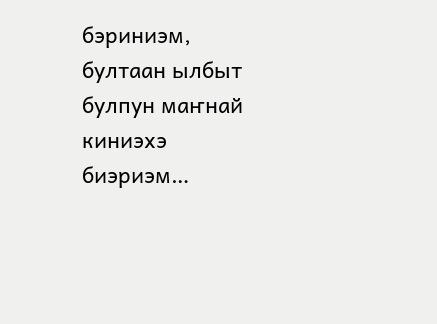бэриниэм, бултаан ылбыт булпун маҥнай киниэхэ биэриэм…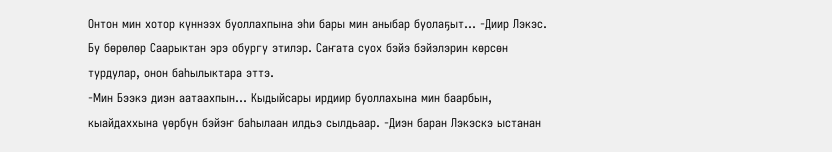Онтон мин хотор күннээх буоллахпына эһи бары мин аныбар буолаҕыт… -Диир Лэкэс. Бу бөрөлөр Саарыктан эрэ обургу этилэр. Саҥата суох бэйэ бэйэлэрин көрсөн турдулар, онон баһылыктара эттэ.
-Мин Бээкэ диэн аатаахпын… Кыдыйсары ирдиир буоллахына мин баарбын, кыайдаххына үөрбүн бэйэҥ баһылаан илдьэ сылдьаар. -Диэн баран Лэкэскэ ыстанан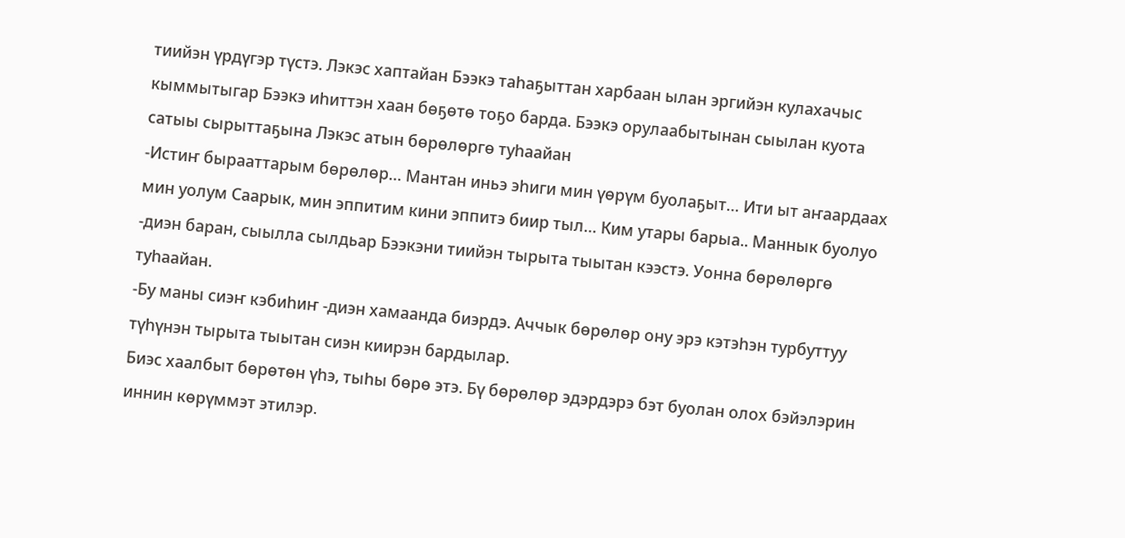тиийэн үрдүгэр түстэ. Лэкэс хаптайан Бээкэ таһаҕыттан харбаан ылан эргийэн кулахачыс кыммытыгар Бээкэ иһиттэн хаан бөҕөтө тоҕо барда. Бээкэ орулаабытынан сыылан куота сатыы сырыттаҕына Лэкэс атын бөрөлөргө туһаайан
-Истиҥ бырааттарым бөрөлөр… Мантан иньэ эһиги мин үөрүм буолаҕыт… Ити ыт аҥаардаах мин уолум Саарык, мин эппитим кини эппитэ биир тыл… Ким утары барыа.. Маннык буолуо -диэн баран, сыылла сылдьар Бээкэни тиийэн тырыта тыытан кээстэ. Уонна бөрөлөргө туһаайан.
-Бу маны сиэҥ кэбиһиҥ -диэн хамаанда биэрдэ. Аччык бөрөлөр ону эрэ кэтэһэн турбуттуу түһүнэн тырыта тыытан сиэн киирэн бардылар.
Биэс хаалбыт бөрөтөн үһэ, тыһы бөрө этэ. Бү бөрөлөр эдэрдэрэ бэт буолан олох бэйэлэрин иннин көрүммэт этилэр.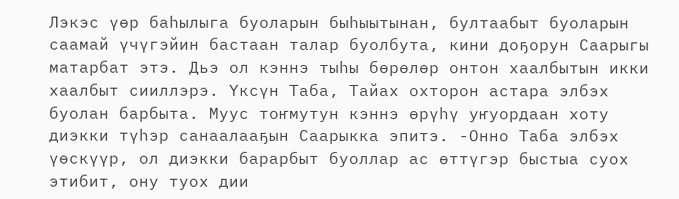Лэкэс үөр баһылыга буоларын быһыытынан, бултаабыт буоларын саамай үчүгэйин бастаан талар буолбута, кини доҕорун Саарыгы матарбат этэ. Дьэ ол кэннэ тыһы бөрөлөр онтон хаалбытын икки хаалбыт сииллэрэ. Үксүн Таба, Тайах охторон астара элбэх буолан барбыта. Муус тоҥмутун кэннэ өрүһү уҥуордаан хоту диэкки түһэр санаалааҕын Саарыкка эпитэ. -Онно Таба элбэх үөскүүр, ол диэкки барарбыт буоллар ас өттүгэр быстыа суох этибит, ону туох дии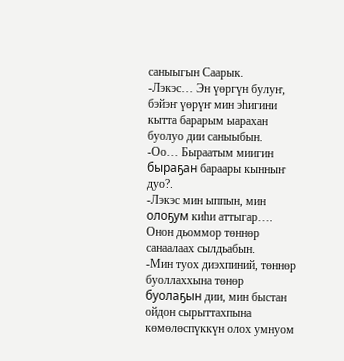саныыгын Саарык.
-Лэкэс… Эн үөргүн булуҥ, бэйэҥ үөрүҥ мин эһигини кытта барарым ыарахан буолуо дии саныыбын.
-Оо… Быраатым миигин быраҕан бараары кынныҥ дуо?.
-Лэкэс мин ыппын, мин олоҕум киһи аттыгар…. Онон дьоммор төннөр санаалаах сылдьабын.
-Мин туох диэхпиний, төннөр буоллаххына төнөр буолаҕын дии, мин быстан ойдон сырыттахпына көмөлөспүккүн олох умнуом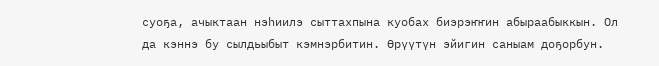суоҕа, ачыктаан нэһиилэ сыттахпына куобах биэрэҥҥин абыраабыккын. Ол да кэннэ бу сылдьыбыт кэмнэрбитин. Өрүүтүн эйигин саныам доҕорбун.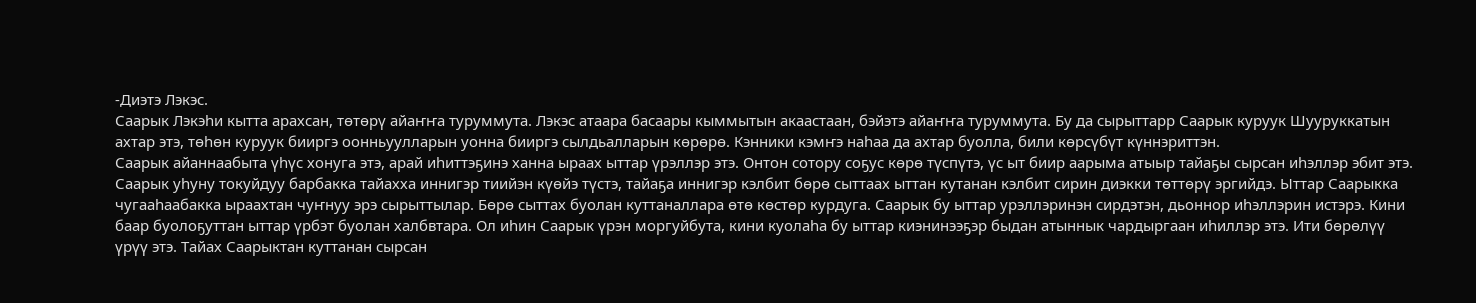-Диэтэ Лэкэс.
Саарык Лэкэһи кытта арахсан, төтөрү айаҥҥа туруммута. Лэкэс атаара басаары кыммытын акаастаан, бэйэтэ айаҥҥа туруммута. Бу да сырыттарр Саарык куруук Шууруккатын ахтар этэ, төһөн куруук бииргэ оонньуулларын уонна бииргэ сылдьалларын көрөрө. Кэнники кэмҥэ наһаа да ахтар буолла, били көрсүбүт күннэриттэн.
Саарык айаннаабыта үһүс хонуга этэ, арай иһиттэҕинэ ханна ыраах ыттар үрэллэр этэ. Онтон сотору соҕус көрө түспүтэ, үс ыт биир аарыма атыыр тайаҕы сырсан иһэллэр эбит этэ. Саарык уһуну токуйдуу барбакка тайахха иннигэр тиийэн күөйэ түстэ, тайаҕа иннигэр кэлбит бөрө сыттаах ыттан кутанан кэлбит сирин диэкки төттөрү эргийдэ. Ыттар Саарыкка чугааһаабакка ыраахтан чуҥнуу эрэ сырыттылар. Бөрө сыттах буолан куттаналлара өтө көстөр курдуга. Саарык бу ыттар урэллэринэн сирдэтэн, дьоннор иһэллэрин истэрэ. Кини баар буолоҕуттан ыттар үрбэт буолан халбвтара. Ол иһин Саарык үрэн моргуйбута, кини куолаһа бу ыттар киэнинээҕэр быдан атыннык чардыргаан иһиллэр этэ. Ити бөрөлүү үрүү этэ. Тайах Саарыктан куттанан сырсан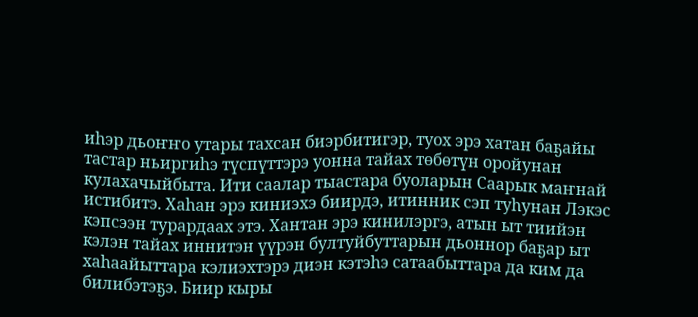иһэр дьоҥҥо утары тахсан биэрбитигэр, туох эрэ хатан баҕайы тастар ньиргиһэ түспүттэрэ уонна тайах төбөтүн оройунан кулахачыйбыта. Ити саалар тыастара буоларын Саарык маҥнай истибитэ. Хаһан эрэ киниэхэ биирдэ, итинник сэп туһунан Лэкэс кэпсээн турардаах этэ. Хантан эрэ кинилэргэ, атын ыт тиийэн кэлэн тайах иннитэн үүрэн бултуйбуттарын дьоннор баҕар ыт хаһаайыттара кэлиэхтэрэ диэн кэтэһэ сатаабыттара да ким да билибэтэҕэ. Биир кыры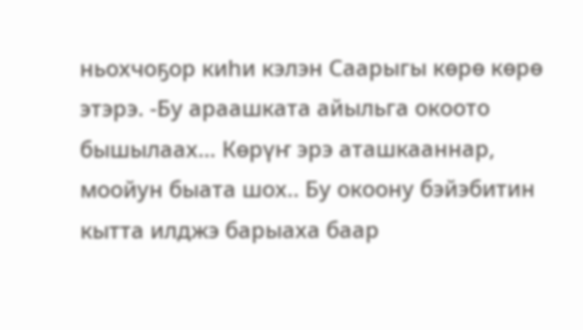ньохчоҕор киһи кэлэн Саарыгы көрө көрө этэрэ. -Бу араашката айыльга окоото бышылаах… Көрүҥ эрэ аташкааннар, моойун быата шох.. Бу окоону бэйэбитин кытта илджэ барыаха баар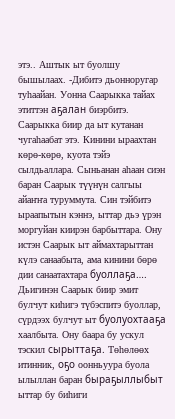этэ.. Аштык ыт буолшу бышылаах. -Дибитэ дьонноругар туһаайан. Уонна Саарыкка тайах этиттэн аҕалан биэрбитэ. Саарыкка биир да ыт кутанан чугаһаабат этэ. Кинини ыраахтан көрө-көрө, куота тэйэ сылдьаллара. Сыньанан аһаан сиэн баран Саарык түүнүн салгыы айаҥҥа туруммута. Син тэйбитэ ыраапытын кэннэ, ыттар дьэ үрэн моргуйан киирэн барбыттара. Ону истэн Саарык ыт аймахтарыттан күлэ санаабыта, ама кинини бөрө дии санаатахтара буоллаҕа….
Дьигинэн Саарык биир эмит булчут киһигэ түбэспитэ буоллар, сүрдээх булчут ыт буолуохтааҕа хаалбыта. Ону баара бу ускул тэскил сырыттаҕа. Төһөлөөх итинник, оҕо оонньуура буола ылыллан баран быраҕыллыбыт ыттар бу биһиги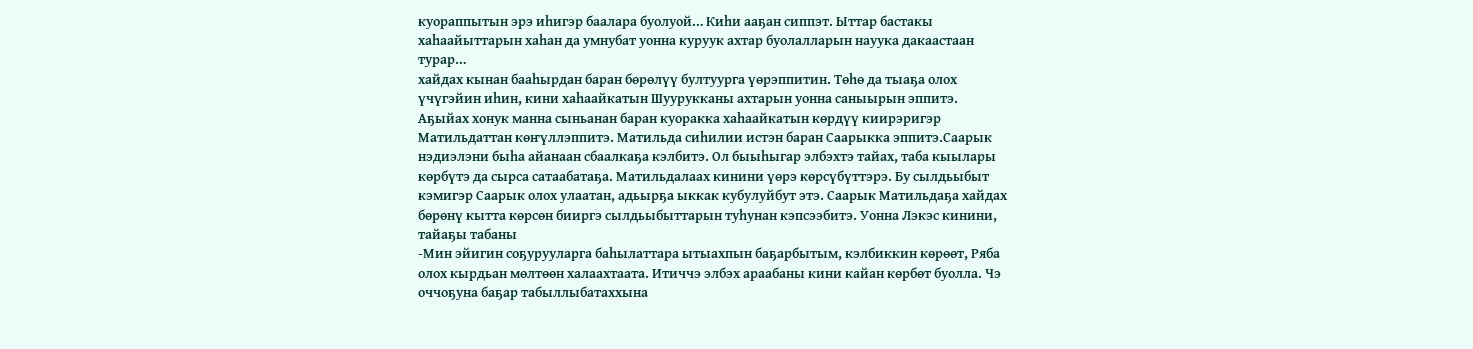куораппытын эрэ иһигэр баалара буолуой… Киһи ааҕан сиппэт. Ыттар бастакы хаһаайыттарын хаһан да умнубат уонна куруук ахтар буолалларын науука дакаастаан турар…
хайдах кынан бааһырдан баран бөрөлүү бултуурга үөрэппитин. Төһө да тыаҕа олох үчүгэйин иһин, кини хаһаайкатын Шуурукканы ахтарын уонна саныырын эппитэ. Аҕыйах хонук манна сыньанан баран куоракка хаһаайкатын көрдүү киирэригэр Матильдаттан көҥүллэппитэ. Матильда сиһилии истэн баран Саарыкка эппитэ.Саарык нэдиэлэни быһа айанаан сбаалкаҕа кэлбитэ. Ол быыһыгар элбэхтэ тайах, таба кыылары көрбүтэ да сырса сатаабатаҕа. Матильдалаах кинини үөрэ көрсүбүттэрэ. Бу сылдьыбыт кэмигэр Саарык олох улаатан, адьырҕа ыккак кубулуйбут этэ. Саарык Матильдаҕа хайдах бөрөнү кытта көрсөн бииргэ сылдьыбыттарын туһунан кэпсээбитэ. Уонна Лэкэс кинини, тайаҕы табаны
-Мин эйигин соҕурууларга баһылаттара ытыахпын баҕарбытым, кэлбиккин көрөөт, Ряба олох кырдьан мөлтөөн халаахтаата. Итиччэ элбэх араабаны кини кайан көрбөт буолла. Чэ оччоҕуна баҕар табыллыбатаххына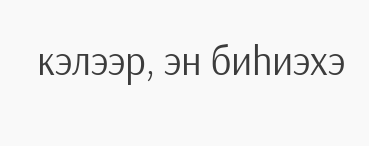кэлээр, эн биһиэхэ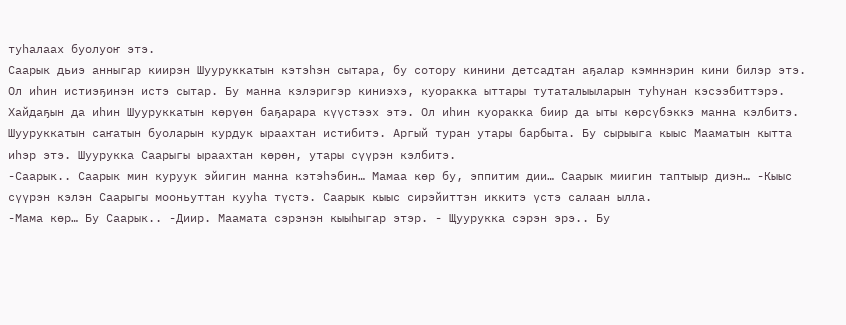туһалаах буолуоҥ этэ.
Саарык дьиэ анныгар киирэн Шууруккатын кэтэһэн сытара, бу сотору кинини детсадтан аҕалар кэмннэрин кини билэр этэ. Ол иһин истиэҕинэн истэ сытар. Бу манна кэлэригэр киниэхэ, куоракка ыттары тутаталыыларын туһунан кэсээбиттэрэ. Хайдаҕын да иһин Шууруккатын көрүөн баҕарара күүстээх этэ. Ол иһин куоракка биир да ыты көрсүбэккэ манна кэлбитэ. Шууруккатын саҥатын буоларын курдук ыраахтан истибитэ. Аргый туран утары барбыта. Бу сырыыга кыыс Мааматын кытта иһэр этэ. Шуурукка Саарыгы ыраахтан көрөн, утары сүүрэн кэлбитэ.
-Саарык.. Саарык мин куруук эйигин манна кэтэһэбин… Мамаа көр бу, эппитим дии… Саарык миигин таптыыр диэн… -Кыыс сүүрэн кэлэн Саарыгы мооньуттан кууһа түстэ. Саарык кыыс сирэйиттэн иккитэ үстэ салаан ылла.
-Мама көр… Бу Саарык.. -Диир. Маамата сэрэнэн кыыһыгар этэр. - Щуурукка сэрэн эрэ.. Бу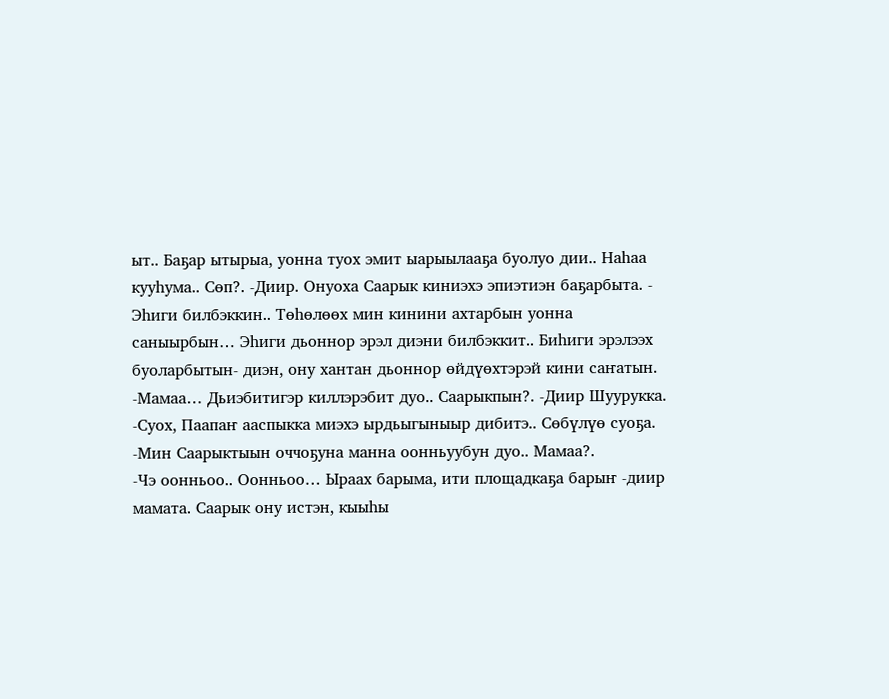ыт.. Баҕар ытырыа, уонна туох эмит ыарыылааҕа буолуо дии.. Наһаа кууһума.. Сөп?. -Диир. Онуоха Саарык киниэхэ эпиэтиэн баҕарбыта. - Эһиги билбэккин.. Төһөлөөх мин кинини ахтарбын уонна саныырбын… Эһиги дьоннор эрэл диэни билбэккит.. Биһиги эрэлээх буоларбытын- диэн, ону хантан дьоннор өйдүөхтэрэй кини саҥатын.
-Мамаа… Дьиэбитигэр киллэрэбит дуо.. Саарыкпын?. -Диир Шуурукка.
-Суох, Паапаҥ ааспыкка миэхэ ырдьыгыныыр дибитэ.. Сөбүлүө суоҕа.
-Мин Саарыктыын оччоҕуна манна оонньуубун дуо.. Мамаа?.
-Чэ оонньоо.. Оонньоо… Ыраах барыма, ити площадкаҕа барыҥ -диир мамата. Саарык ону истэн, кыыһы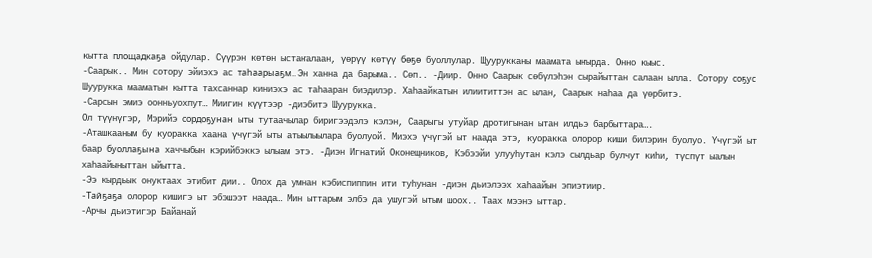кытта площадкаҕа ойдулар. Сүүрэн көтөн ыстаҥалаан, үөрүү көтүү бөҕө буоллулар. Щуурукканы маамата ыҥырда. Онно кыыс.
-Саарык.. Мин сотору эйиэхэ ас таһаарыаҕм.. Эн ханна да барыма.. Сөп.. -Диир. Онно Саарык сөбүлэһэн сырайыттан салаан ылла. Сотору соҕус Шуурукка мааматын кытта тахсаннар киниэхэ ас таһааран биэдилэр. Хаһаайкатын илиититтэн ас ылан, Саарык наһаа да үөрбитэ.
-Сарсын эмиэ оонньуохпут… Миигин күүтээр -диэбитэ Шуурукка.
Ол түүнүгэр, Мэрийэ сордоҕунан ыты тутаачылар биригээдэлэ кэлэн, Саарыгы утуйар дротигынан ытан илдьэ барбыттара….
-Аташкааным бу куоракка хаана үчүгэй ыты атыылыылара буолуой. Миэхэ үчүгэй ыт наада этэ, куоракка олорор киши билэрин буолуо. Үчүгэй ыт баар буоллаҕына хаччыбын кэрийбэккэ ылыам этэ. -Диэн Игнатий Оконещников, Кэбээйи улууһутан кэлэ сылдьар булчут киһи, түспүт ыалын хаһаайыныттан ыйытта.
-Ээ кырдьык онуктаах этибит дии.. Олох да умнан кэбиспиппин ити туһунан -диэн дьиэлээх хаһаайын эпиэтиир.
-Тайҕаҕа олорор кишигэ ыт эбэшээт наада… Мин ыттарым элбэ да ушугэй ытым шоох.. Таах мээнэ ыттар.
-Арчы дьиэтигэр Байанай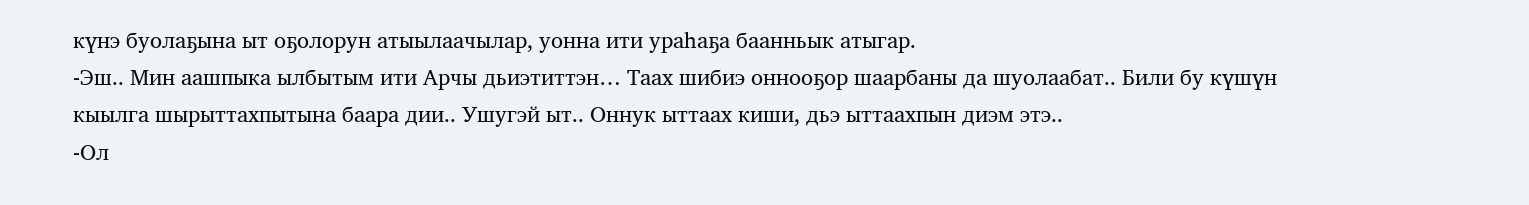күнэ буолаҕына ыт оҕолорун атыылаачылар, уонна ити ураһаҕа баанньык атыгар.
-Эш.. Мин аашпыка ылбытым ити Арчы дьиэтиттэн… Таах шибиэ оннооҕор шаарбаны да шуолаабат.. Били бу күшүн кыылга шырыттахпытына баара дии.. Ушугэй ыт.. Оннук ыттаах киши, дьэ ыттаахпын диэм этэ..
-Ол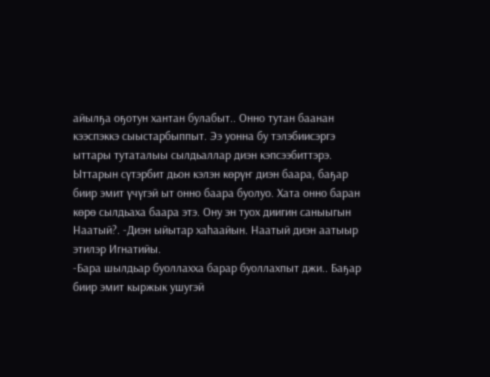айылҕа оҕотун хантан булабыт.. Онно тутан баанан кээспэккэ сыыстарбыппыт. Ээ уонна бу тэлэбиисэргэ ыттары тутаталыы сылдьаллар диэн кэпсээбиттэрэ. Ыттарын сүтэрбит дьон кэлэн көрүҥ диэн баара, баҕар биир эмит үчүгэй ыт онно баара буолуо. Хата онно баран көрө сылдьаха баара этэ. Ону эн туох диигин саныыгын Наатый?. -Диэн ыйытар хаһаайын. Наатый диэн аатыыр этилэр Игнатийы.
-Бара шылдьар буоллахха барар буоллахпыт джи.. Баҕар биир эмит кыржык ушугэй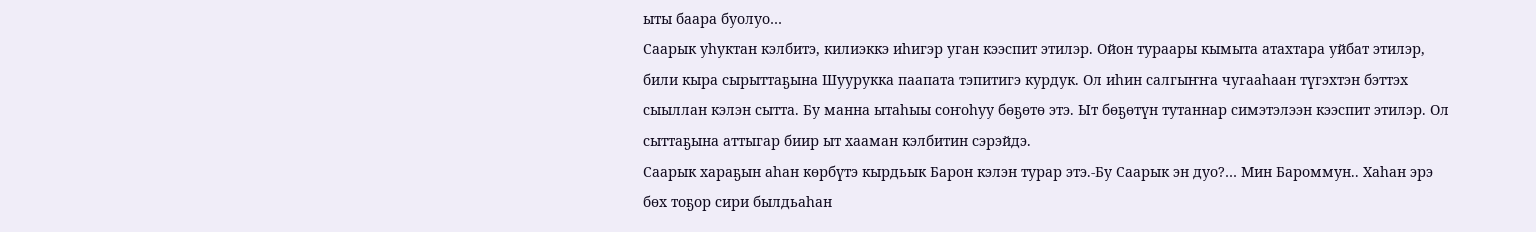ыты баара буолуо…
Саарык уһуктан кэлбитэ, килиэккэ иһигэр уган кээспит этилэр. Ойон тураары кымыта атахтара уйбат этилэр, били кыра сырыттаҕына Шуурукка паапата тэпитигэ курдук. Ол иһин салгыҥҥа чугааһаан түгэхтэн бэттэх сыыллан кэлэн сытта. Бу манна ытаһыы соҥоһуу бөҕөтө этэ. Ыт бөҕөтүн тутаннар симэтэлээн кээспит этилэр. Ол сыттаҕына аттыгар биир ыт хааман кэлбитин сэрэйдэ.
Саарык хараҕын аһан көрбүтэ кырдьык Барон кэлэн турар этэ.-Бу Саарык эн дуо?… Мин Бароммун.. Хаһан эрэ бөх тоҕор сири былдьаһан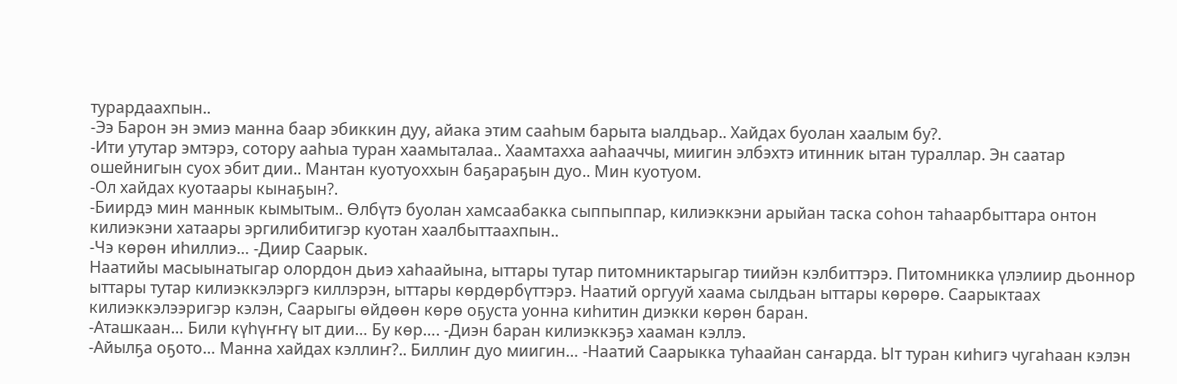турардаахпын..
-Ээ Барон эн эмиэ манна баар эбиккин дуу, айака этим сааһым барыта ыалдьар.. Хайдах буолан хаалым бу?.
-Ити утутар эмтэрэ, сотору ааһыа туран хаамыталаа.. Хаамтахха ааһааччы, миигин элбэхтэ итинник ытан тураллар. Эн саатар ошейнигын суох эбит дии.. Мантан куотуоххын баҕараҕын дуо.. Мин куотуом.
-Ол хайдах куотаары кынаҕын?.
-Биирдэ мин маннык кымытым.. Өлбүтэ буолан хамсаабакка сыппыппар, килиэккэни арыйан таска соһон таһаарбыттара онтон килиэкэни хатаары эргилибитигэр куотан хаалбыттаахпын..
-Чэ көрөн иһиллиэ… -Диир Саарык.
Наатийы масыынатыгар олордон дьиэ хаһаайына, ыттары тутар питомниктарыгар тиийэн кэлбиттэрэ. Питомникка үлэлиир дьоннор ыттары тутар килиэккэлэргэ киллэрэн, ыттары көрдөрбүттэрэ. Наатий оргууй хаама сылдьан ыттары көрөрө. Саарыктаах килиэккэлээригэр кэлэн, Саарыгы өйдөөн көрө оҕуста уонна киһитин диэкки көрөн баран.
-Аташкаан… Били күһүҥҥү ыт дии… Бу көр…. -Диэн баран килиэккэҕэ хааман кэллэ.
-Айылҕа оҕото… Манна хайдах кэллиҥ?.. Биллиҥ дуо миигин… -Наатий Саарыкка туһаайан саҥарда. Ыт туран киһигэ чугаһаан кэлэн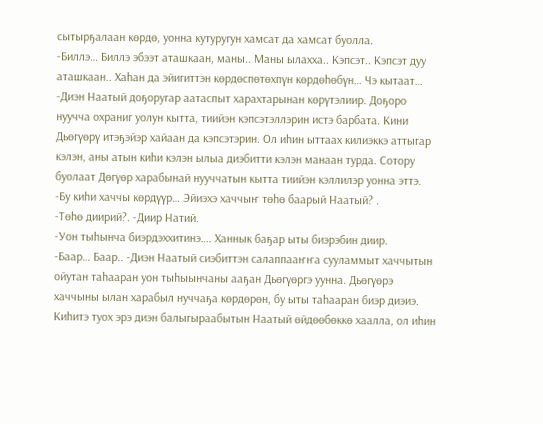сытырҕалаан көрдө, уонна кутуругун хамсат да хамсат буолла.
-Биллэ… Биллэ эбээт аташкаан, маны.. Маны ылахха.. Кэпсэт.. Кэпсэт дуу аташкаан.. Хаһан да эйигиттэн көрдөспөтөхпүн көрдөһөбүн… Чэ кытаат… -Диэн Наатый доҕоругар аатаспыт харахтарынан көрүтэлиир. Доҕоро нуучча охраниг уолун кытта, тиийэн кэпсэтэллэрин истэ барбата. Кини Дьөгүөрү итэҕэйэр хайаан да кэпсэтэрин. Ол иһин ыттаах килиэккэ аттыгар кэлэн, аны атын киһи кэлэн ылыа диэбитти кэлэн манаан турда. Сотору буолаат Дөгүөр харабынай нууччатын кытта тиийэн кэллилэр уонна эттэ.
-Бу киһи хаччы көрдүүр… Эйиэхэ хаччыҥ төһө баарый Наатый? .
-Төһө диирий?. -Диир Натий.
-Уон тыһынча биэрдэххитинэ…. Ханнык баҕар ыты биэрэбин диир.
-Баар… Баар.. -Диэн Наатый сиэбиттэн салаппааҥҥа сууламмыт хаччытын ойутан таһааран уон тыһыынчаны ааҕан Дьөгүөргэ уунна. Дьөгүөрэ хаччыны ылан харабыл нуччаҕа көрдөрөн, бу ыты таһааран биэр диэиэ. Киһитэ туох эрэ диэн балыгыраабытын Наатый өйдөөбөккө хаалла, ол иһин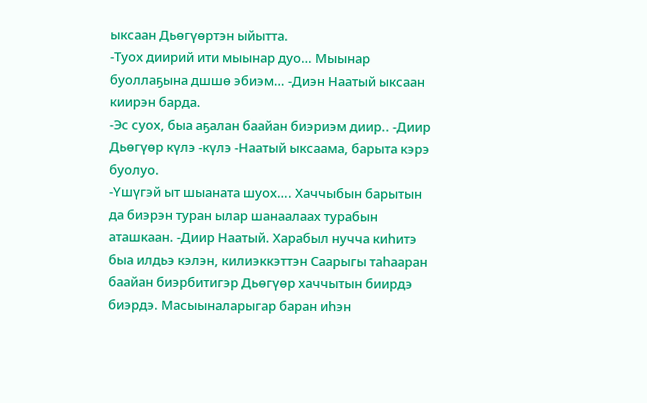ыксаан Дьөгүөртэн ыйытта.
-Туох диирий ити мыынар дуо… Мыынар буоллаҕына дшшө эбиэм… -Диэн Наатый ыксаан киирэн барда.
-Эс суох, быа аҕалан баайан биэриэм диир.. -Диир Дьөгүөр күлэ -күлэ -Наатый ыксаама, барыта кэрэ буолуо.
-Үшүгэй ыт шыаната шуох…. Хаччыбын барытын да биэрэн туран ылар шанаалаах турабын аташкаан. -Диир Наатый. Харабыл нучча киһитэ быа илдьэ кэлэн, килиэккэттэн Саарыгы таһааран баайан биэрбитигэр Дьөгүөр хаччытын биирдэ биэрдэ. Масыыналарыгар баран иһэн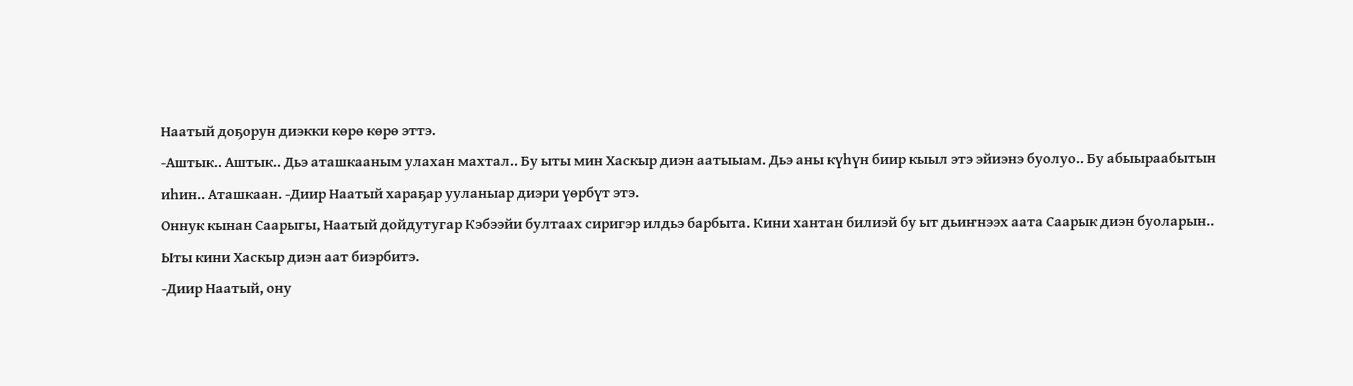Наатый доҕорун диэкки көрө көрө эттэ.
-Аштык.. Аштык.. Дьэ аташкааным улахан махтал.. Бу ыты мин Хаскыр диэн аатыыам. Дьэ аны күһүн биир кыыл этэ эйиэнэ буолуо.. Бу абыыраабытын иһин.. Аташкаан. -Диир Наатый хараҕар ууланыар диэри үөрбүт этэ.
Оннук кынан Саарыгы, Наатый дойдутугар Кэбээйи бултаах сиригэр илдьэ барбыта. Кини хантан билиэй бу ыт дьиҥнээх аата Саарык диэн буоларын.. Ыты кини Хаскыр диэн аат биэрбитэ.
-Диир Наатый, ону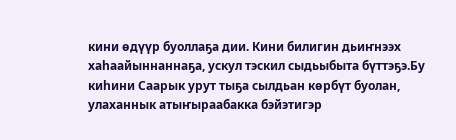кини өдүүр буоллаҕа дии. Кини билигин дьиҥнээх хаһаайыннаннаҕа, ускул тэскил сыдьыбыта бүттэҕэ.Бу киһини Саарык урут тыҕа сылдьан көрбүт буолан, улаханнык атыҥыраабакка бэйэтигэр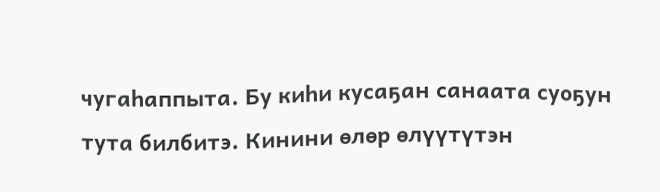чугаһаппыта. Бу киһи кусаҕан санаата суоҕун тута билбитэ. Кинини өлөр өлүүтүтэн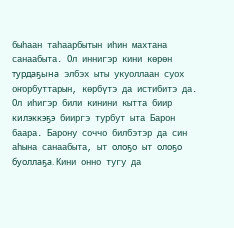быһаан таһаарбытын иһин махтана санаабыта. Ол иннигэр кини көрөн турдаҕына элбэх ыты укуоллаан суох оҥорбуттарын, көрбүтэ да истибитэ да. Ол иһигэр били кинини кытта биир килэккэҕэ бииргэ турбут ыта Барон баара. Барону соччо билбэтэр да син аһына санаабыта, ыт олоҕо ыт олоҕо буоллаҕа. Кини онно тугу да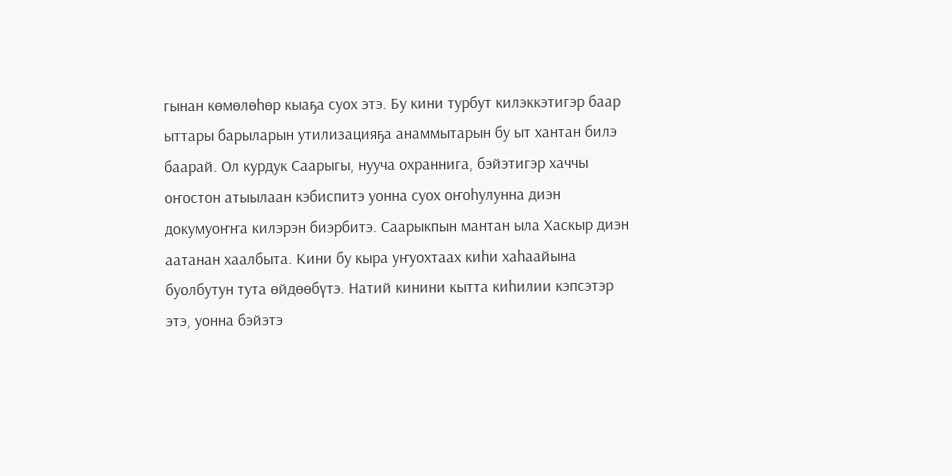гынан көмөлөһөр кыаҕа суох этэ. Бу кини турбут килэккэтигэр баар ыттары барыларын утилизацияҕа анаммытарын бу ыт хантан билэ баарай. Ол курдук Саарыгы, нууча охраннига, бэйэтигэр хаччы оҥостон атыылаан кэбиспитэ уонна суох оҥоһулунна диэн докумуоҥҥа килэрэн биэрбитэ. Саарыкпын мантан ыла Хаскыр диэн аатанан хаалбыта. Кини бу кыра уҥуохтаах киһи хаһаайына буолбутун тута өйдөөбүтэ. Натий кинини кытта киһилии кэпсэтэр этэ, уонна бэйэтэ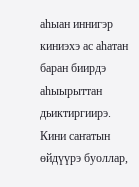аһыан иннигэр киниэхэ ас аһатан баран биирдэ аһыырыттан дьиктиргиирэ. Кини саҥатын өйдүүрэ буоллар,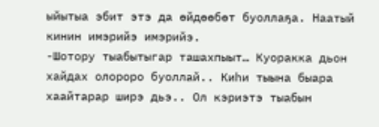ыйытыа эбит этэ да өйдөөбөт буоллаҕа. Наатый кинин имэрийэ имэрийэ.
-Шотору тыабытыгар ташахпыыт… Куоракка дьон хайдах олороро буоллай.. Киһи тыына быара хаайтарар ширэ дьэ.. Ол кэриэтэ тыабын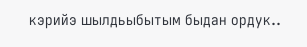кэрийэ шылдьыбытым быдан ордук..